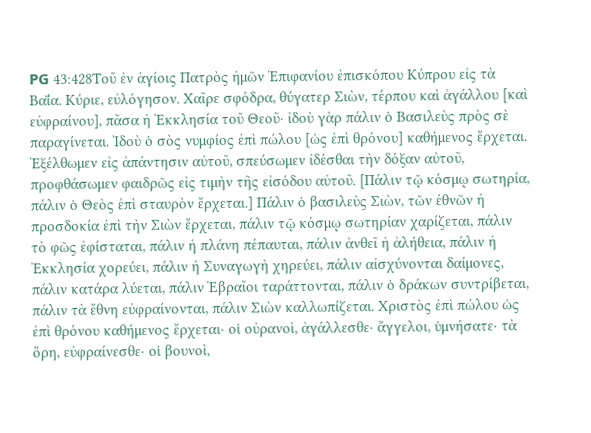PG 43:428Τοῦ ἐν ἁγίοις Πατρὸς ἡμῶν Ἐπιφανίου ἐπισκόπου Κύπρου εἰς τὰ Βαί̈α. Κύριε, εὐλόγησον. Χαῖρε σφόδρα, θύγατερ Σιὼν, τέρπου καὶ ἀγάλλου [καὶ εὐφραίνου], πᾶσα ἡ Ἐκκλησία τοῦ Θεοῦ· ἰδοὺ γὰρ πάλιν ὁ Βασιλεὺς πρὸς σὲ παραγίνεται. Ἰδοὺ ὁ σὸς νυμφίος ἐπὶ πώλου [ὡς ἐπὶ θρόνου] καθήμενος ἔρχεται. Ἐξέλθωμεν εἰς ἀπάντησιν αὐτοῦ, σπεύσωμεν ἰδέσθαι τὴν δόξαν αὐτοῦ, προφθάσωμεν φαιδρῶς εἰς τιμὴν τῆς εἰσόδου αὐτοῦ. [Πάλιν τῷ κόσμῳ σωτηρία, πάλιν ὁ Θεὸς ἐπὶ σταυρὸν ἔρχεται.] Πάλιν ὁ βασιλεὺς Σιὼν, τῶν ἐθνῶν ἡ προσδοκία ἐπὶ τὴν Σιὼν ἔρχεται, πάλιν τῷ κόσμῳ σωτηρίαν χαρίζεται, πάλιν τὸ φῶς ἐφίσταται, πάλιν ἡ πλάνη πέπαυται, πάλιν ἀνθεῖ ἡ ἀλήθεια, πάλιν ἡ Ἐκκλησία χορεύει, πάλιν ἡ Συναγωγὴ χηρεύει, πάλιν αἰσχύνονται δαίμονες, πάλιν κατάρα λύεται, πάλιν Ἑβραῖοι ταράττονται, πάλιν ὁ δράκων συντρίβεται, πάλιν τὰ ἔθνη εὐφραίνονται, πάλιν Σιὼν καλλωπίζεται. Χριστὸς ἐπὶ πώλου ὡς ἐπὶ θρόνου καθήμενος ἔρχεται· οἱ οὐρανοὶ, ἀγάλλεσθε· ἄγγελοι, ὑμνήσατε· τὰ ὄρη, εὐφραίνεσθε· οἱ βουνοὶ,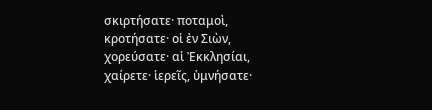σκιρτήσατε· ποταμοὶ, κροτήσατε· οἱ ἐν Σιὼν, χορεύσατε· αἱ Ἐκκλησίαι, χαίρετε· ἱερεῖς, ὑμνήσατε·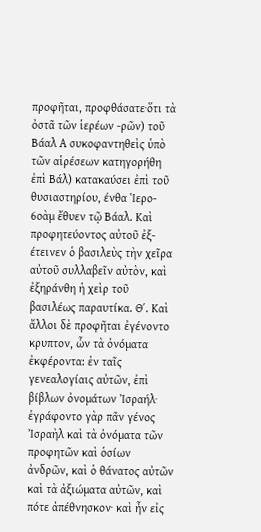προφῆται, προφθάσατε·ὅτι τὰ ὀστᾶ τῶν ἱερέων -ρῶν) τοῦ Βάαλ Α συκοφαντηθεὶς ὑπὸ τῶν αἱρέσεων κατηγορήθη ἐπὶ Βάλ) κατακαύσει ἐπὶ τοῦ θυσιαστηρίου, ένθα Ἱερο- 6οὰμ ἔθυεν τῷ Βάαλ. Καὶ προφητεύοντος αὐτοῦ ἐξ- έτεινεν ὁ βασιλεὺς τὴν χεῖρα αὐτοῦ συλλαβεῖν αὐτὸν, καὶ ἐξηράνθη ἡ χεὶρ τοῦ βασιλέως παραυτίκα. Θ΄. Καὶ ἄλλοι δὲ προφῆται ἐγένοντο κρυπτον, ὧν τὰ ὀνόματα ἐκφέροντα: ἐν ταῖς γενεαλογίαις αὐτῶν, ἐπὶ βίβλων ὀνομάτων Ἰσραήλ· ἐγράφοντο γὰρ πᾶν γένος Ἰσραὴλ καὶ τὰ ὀνόματα τῶν προφητῶν καὶ ὁσίων ἀνδρῶν, καὶ ὁ θάνατος αὐτῶν καὶ τὰ ἀξιώματα αὐτῶν, καὶ πότε ἀπέθνησκον· καὶ ἦν εἰς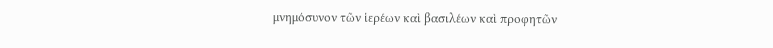μνημόσυνον τῶν ἱερέων καὶ βασιλέων καὶ προφητῶν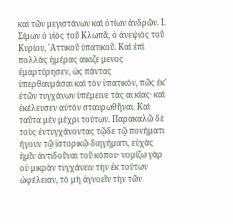καὶ τῶν μεγιστάνων καὶ ὁτίων ἀνδρῶν. Ι. Σίμων ὁ υἱὸς τοῦ Κλωπᾶ, ὁ ἀνεψιὸς τοῦ Κυρίου, 'Αττικοῦ ὑπατικοῦ. Καὶ ἐπὶ πολλὰς ἡμέρας αικιζε μενος ἐμαρτύρησεν, ὡς πάντας ὑπερθαυμάσαι καὶ τὸν ὑπατικὸν, πῶς ἐκ' ἐτῶν τυγχάνων ὑπέμεινε τὰς αι κίας· καὶ ἐκέλευσεν αὐτὸν σταυρωθῆναι. Καὶ ταῦτα μὲν μέχρι τούτων. Παρακαλῶ δὲ τοὺς ἐντυγχάνοντας τῷδε τῷ πονήματι ήγουν τῷ ἱστορικῷ διηγήματι, εὐχὰς ἡμῖν ἀντιδοῦναι τοῦ κόπου· νομίζω γὰρ οὐ μικρὰν τυγχάνειν τὴν ἐκ τούτων ὠφέλειαν, τὸ μὴ ἀγνοεῖν τὴν τῶν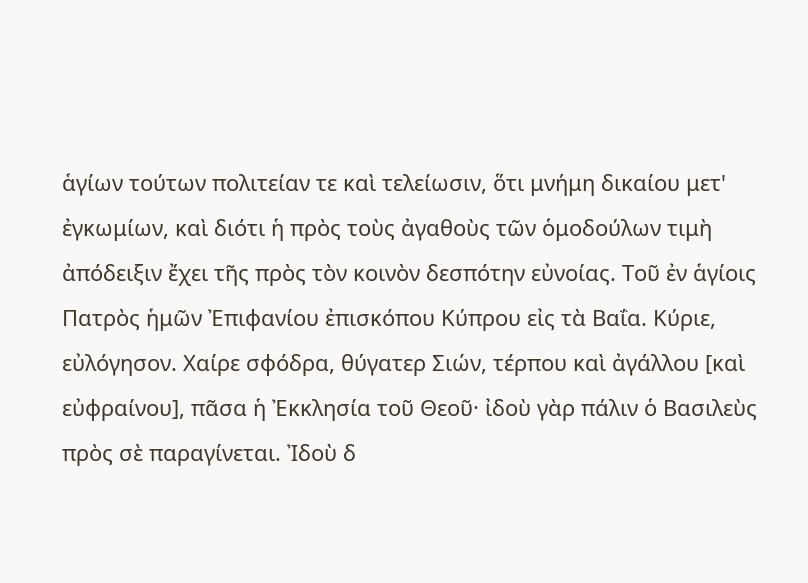ἁγίων τούτων πολιτείαν τε καὶ τελείωσιν, ὅτι μνήμη δικαίου μετ' ἐγκωμίων, καὶ διότι ἡ πρὸς τοὺς ἀγαθοὺς τῶν ὁμοδούλων τιμὴ ἀπόδειξιν ἔχει τῆς πρὸς τὸν κοινὸν δεσπότην εὐνοίας. Τοῦ ἐν ἁγίοις Πατρὸς ἡμῶν Ἐπιφανίου ἐπισκόπου Κύπρου εἰς τὰ Βαΐα. Κύριε, εὐλόγησον. Χαίρε σφόδρα, θύγατερ Σιών, τέρπου καὶ ἀγάλλου [καὶ εὐφραίνου], πᾶσα ἡ Ἐκκλησία τοῦ Θεοῦ· ἰδοὺ γὰρ πάλιν ὁ Βασιλεὺς πρὸς σὲ παραγίνεται. Ἰδοὺ δ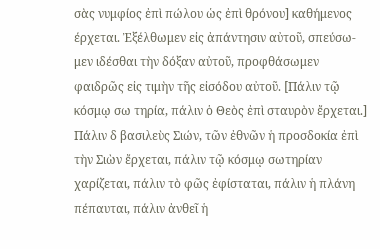σὰς νυμφίος ἐπὶ πώλου ὡς ἐπὶ θρόνου] καθήμενος έρχεται. Ἐξέλθωμεν εἰς ἀπάντησιν αὐτοῦ, σπεύσω- μεν ιδέσθαι τὴν δόξαν αὐτοῦ, προφθάσωμεν φαιδρῶς εἰς τιμὴν τῆς εἰσόδου αὐτοῦ. [Πάλιν τῷ κόσμῳ σω τηρία, πάλιν ὁ Θεὸς ἐπὶ σταυρὸν ἔρχεται.] Πάλιν δ βασιλεὺς Σιών, τῶν ἐθνῶν ἡ προσδοκία ἐπὶ τὴν Σιὼν ἔρχεται, πάλιν τῷ κόσμῳ σωτηρίαν χαρίζεται, πάλιν τὸ φῶς ἐφίσταται, πάλιν ἡ πλάνη πέπαυται, πάλιν ἀνθεῖ ἡ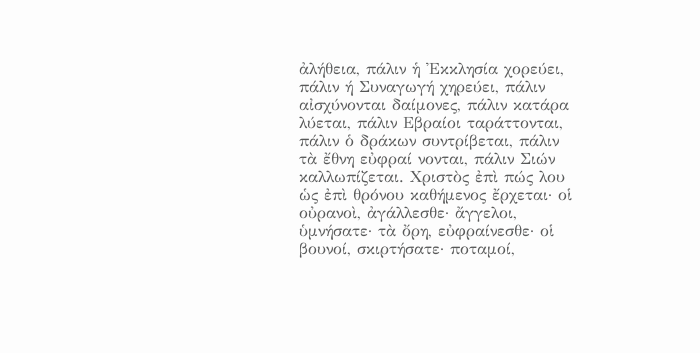ἀλήθεια, πάλιν ἡ Ἐκκλησία χορεύει, πάλιν ή Συναγωγή χηρεύει, πάλιν αἰσχύνονται δαίμονες, πάλιν κατάρα λύεται, πάλιν Εβραίοι ταράττονται, πάλιν ὁ δράκων συντρίβεται, πάλιν τὰ ἔθνη εὐφραί νονται, πάλιν Σιών καλλωπίζεται. Χριστὸς ἐπὶ πώς λου ὡς ἐπὶ θρόνου καθήμενος ἔρχεται· οἱ οὐρανοὶ, ἀγάλλεσθε· ἄγγελοι, ὑμνήσατε· τὰ ὄρη, εὐφραίνεσθε· οἱ βουνοί, σκιρτήσατε· ποταμοί,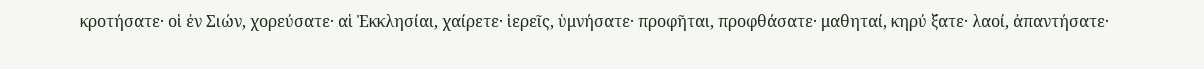κροτήσατε· οἱ ἐν Σιών, χορεύσατε· αἱ Ἐκκλησίαι, χαίρετε· ἱερεῖς, ὑμνήσατε· προφῆται, προφθάσατε· μαθηταί, κηρύ ξατε· λαοί, ἀπαντήσατε·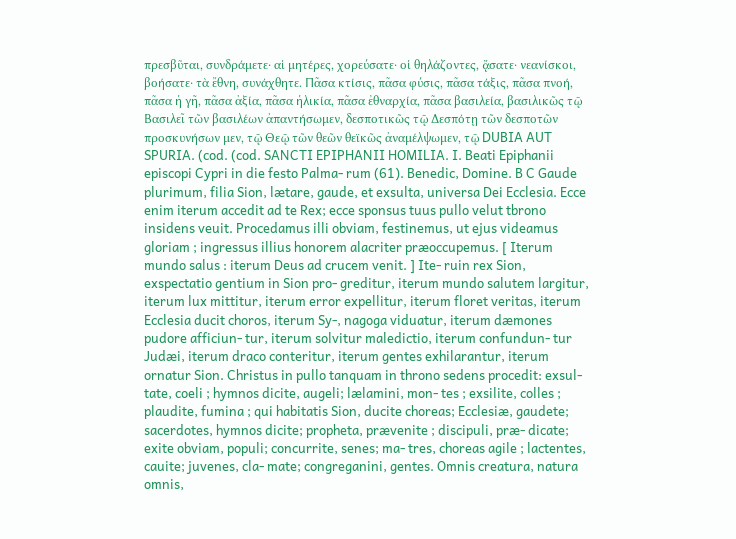πρεσβῦται, συνδράμετε· αἱ μητέρες, χορεύσατε· οἱ θηλάζοντες, ᾄσατε· νεανίσκοι, βοήσατε· τὰ ἔθνη, συνάχθητε. Πᾶσα κτίσις, πᾶσα φύσις, πᾶσα τάξις, πᾶσα πνοή, πᾶσα ἡ γῆ, πᾶσα ἀξία, πᾶσα ἡλικία, πᾶσα ἐθναρχία, πᾶσα βασιλεία, βασιλικῶς τῷ Βασιλεῖ τῶν βασιλέων ἀπαντήσωμεν, δεσποτικῶς τῷ Δεσπότῃ τῶν δεσποτῶν προσκυνήσων μεν, τῷ Θεῷ τῶν θεῶν θεϊκῶς ἀναμέλψωμεν, τῷ DUBIA AUT SPURIA. (cod. (cod. SANCTI EPIPHANII HOMILIA. I. Beati Epiphanii episcopi Cypri in die festo Palma- rum (61). Benedic, Domine. B C Gaude plurimum, filia Sion, lætare, gaude, et exsulta, universa Dei Ecclesia. Ecce enim iterum accedit ad te Rex; ecce sponsus tuus pullo velut tbrono insidens veuit. Procedamus illi obviam, festinemus, ut ejus videamus gloriam ; ingressus illius honorem alacriter præoccupemus. [ Iterum mundo salus : iterum Deus ad crucem venit. ] Ite- ruin rex Sion, exspectatio gentium in Sion pro- greditur, iterum mundo salutem largitur, iterum lux mittitur, iterum error expellitur, iterum floret veritas, iterum Ecclesia ducit choros, iterum Sy-, nagoga viduatur, iterum dæmones pudore afficiun- tur, iterum solvitur maledictio, iterum confundun- tur Judæi, iterum draco conteritur, iterum gentes exhilarantur, iterum ornatur Sion. Christus in pullo tanquam in throno sedens procedit: exsul- tate, coeli ; hymnos dicite, augeli; lælamini, mon- tes ; exsilite, colles ; plaudite, fumina ; qui habitatis Sion, ducite choreas; Ecclesiæ, gaudete; sacerdotes, hymnos dicite; propheta, prævenite ; discipuli, præ- dicate; exite obviam, populi; concurrite, senes; ma- tres, choreas agile ; lactentes, cauite; juvenes, cla- mate; congreganini, gentes. Omnis creatura, natura omnis,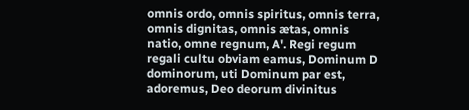omnis ordo, omnis spiritus, omnis terra, omnis dignitas, omnis ætas, omnis natio, omne regnum, A'. Regi regum regali cultu obviam eamus, Dominum D dominorum, uti Dominum par est, adoremus, Deo deorum divinitus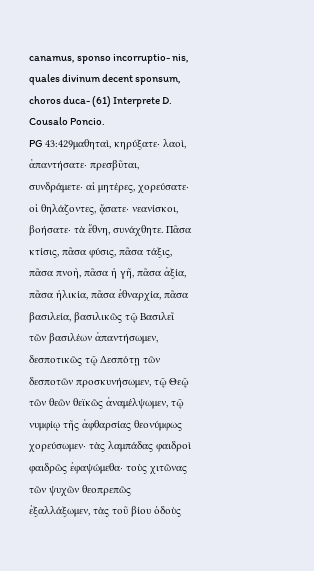canamus, sponso incorruptio- nis, quales divinum decent sponsum, choros duca- (61) Interprete D. Cousalo Poncio.
PG 43:429μαθηταὶ, κηρύξατε· λαοὶ, ἀπαντήσατε· πρεσβῦται, συνδράμετε· αἱ μητέρες, χορεύσατε· οἱ θηλάζοντες, ᾄσατε· νεανίσκοι, βοήσατε· τὰ ἔθνη, συνάχθητε. Πᾶσα κτίσις, πᾶσα φύσις, πᾶσα τάξις, πᾶσα πνοὴ, πᾶσα ἡ γῆ, πᾶσα ἀξία, πᾶσα ἡλικία, πᾶσα ἐθναρχία, πᾶσα βασιλεία, βασιλικῶς τῷ Βασιλεῖ τῶν βασιλέων ἀπαντήσωμεν, δεσποτικῶς τῷ Δεσπότῃ τῶν δεσποτῶν προσκυνήσωμεν, τῷ Θεῷ τῶν θεῶν θεϊκῶς ἀναμέλψωμεν, τῷ νυμφίῳ τῆς ἀφθαρσίας θεονύμφως χορεύσωμεν· τὰς λαμπάδας φαιδροὶ φαιδρῶς ἐφαψώμεθα· τοὺς χιτῶνας τῶν ψυχῶν θεοπρεπῶς ἐξαλλάξωμεν, τὰς τοῦ βίου ὁδοὺς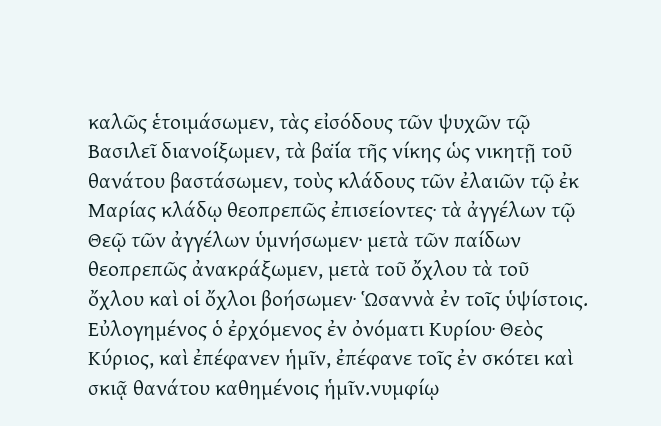καλῶς ἑτοιμάσωμεν, τὰς εἰσόδους τῶν ψυχῶν τῷ Βασιλεῖ διανοίξωμεν, τὰ βαί̈α τῆς νίκης ὡς νικητῇ τοῦ θανάτου βαστάσωμεν, τοὺς κλάδους τῶν ἐλαιῶν τῷ ἐκ Μαρίας κλάδῳ θεοπρεπῶς ἐπισείοντες· τὰ ἀγγέλων τῷ Θεῷ τῶν ἀγγέλων ὑμνήσωμεν· μετὰ τῶν παίδων θεοπρεπῶς ἀνακράξωμεν, μετὰ τοῦ ὄχλου τὰ τοῦ ὄχλου καὶ οἱ ὄχλοι βοήσωμεν· Ὡσαννὰ ἐν τοῖς ὑψίστοις. Εὐλογημένος ὁ ἐρχόμενος ἐν ὀνόματι Κυρίου· Θεὸς Κύριος, καὶ ἐπέφανεν ἡμῖν, ἐπέφανε τοῖς ἐν σκότει καὶ σκιᾷ θανάτου καθημένοις ἡμῖν.νυμφίῳ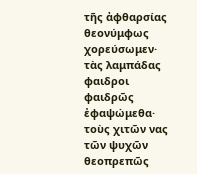τῆς ἀφθαρσίας θεονύμφως χορεύσωμεν· τὰς λαμπάδας φαιδροι φαιδρῶς ἐφαψώμεθα· τοὺς χιτῶν νας τῶν ψυχῶν θεοπρεπῶς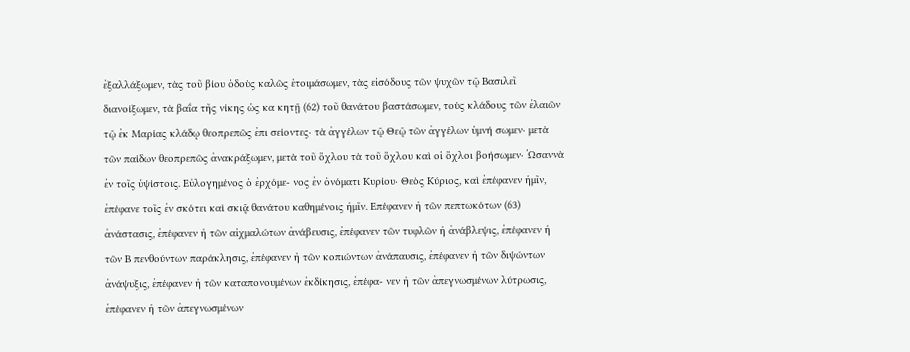ἐξαλλάξωμεν, τὰς τοῦ βίου ὁδοὺς καλῶς ἑτοιμάσωμεν, τὰς εἰσόδους τῶν ψυχῶν τῷ Βασιλεῖ διανοίξωμεν, τὰ βαΐα τῆς νίκης ὡς κα κητῇ (62) τοῦ θανάτου βαστάσωμεν, τοὺς κλάδους τῶν ἐλαιῶν τῷ ἐκ Μαρίας κλάδῳ θεοπρεπῶς ἐπι σείοντες· τὰ ἀγγέλων τῷ Θεῷ τῶν ἀγγέλων ὑμνή σωμεν· μετὰ τῶν παίδων θεοπρεπῶς ἀνακράξωμεν, μετὰ τοῦ ὄχλου τὰ τοῦ ὄχλου καὶ οἱ ὄχλοι βοήσωμεν· Ὡσαννὰ ἐν τοῖς ὑψίστοις. Εὐλογημένος ὁ ἐρχόμε- νος ἐν ὀνόματι Κυρίου· Θεὸς Κύριος, καὶ ἐπέφανεν ἡμῖν, ἐπέφανε τοῖς ἐν σκότει καὶ σκιᾷ θανάτου καθημένοις ἡμῖν. Επέφανεν ἡ τῶν πεπτωκότων (63) ἀνάστασις, ἐπέφανεν ἡ τῶν αἰχμαλώτων ἀνάβευσις, ἐπέφανεν τῶν τυφλῶν ἡ ἀνάβλεψις, ἐπέφανεν ἡ τῶν Β πενθούντων παράκλησις, ἐπέφανεν ἡ τῶν κοπιώντων ἀνάπαυσις, ἐπέφανεν ἡ τῶν διψώντων ἀνάψυξις, ἐπέφανεν ἡ τῶν καταπονουμένων ἐκδίκησις, ἐπέφα- νεν ἡ τῶν ἀπεγνωσμένων λύτρωσις, ἐπέφανεν ἡ τῶν ἀπεγνωσμένων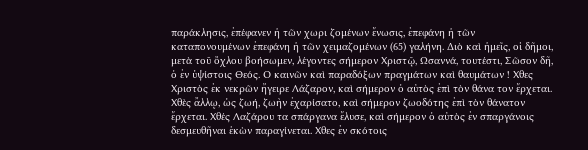παράκλησις, ἐπέφανεν ἡ τῶν χωρι ζομένων ἔνωσις, ἐπεφάνη ἡ τῶν καταπονουμένων ἐπεφάνη ἡ τῶν χειμαζομένων (65) γαλήνη. Διὸ καὶ ἡμεῖς, οἱ δῆμοι, μετὰ τοῦ ὄχλου βοήσωμεν, λέγοντες σήμερον Χριστῷ, Ωσαννά, τουτέστι, Σῶσον δῆ, ὁ ἐν ὑψίστοις Θεός. Ο καινῶν καὶ παραδόξων πραγμάτων καὶ θαυμάτων ! Χθες Χριστὸς ἐκ νεκρῶν ἤγειρε Λάζαρον, καὶ σήμερον ὁ αὐτὸς ἐπὶ τὸν θάνα τον ἔρχεται. Χθὲς ἄλλῳ, ὡς ζωή, ζωὴν ἐχαρίσατο, καὶ σήμερον ζωοδότης ἐπὶ τὸν θάνατον ἔρχεται. Χθές Λαζάρου τα σπάργανα ἔλυσε, καὶ σήμερον ὁ αὐτὸς ἐν σπαργάνοις δεσμευθῆναι ἑκὼν παραγίνεται. Χθες ἐν σκότοις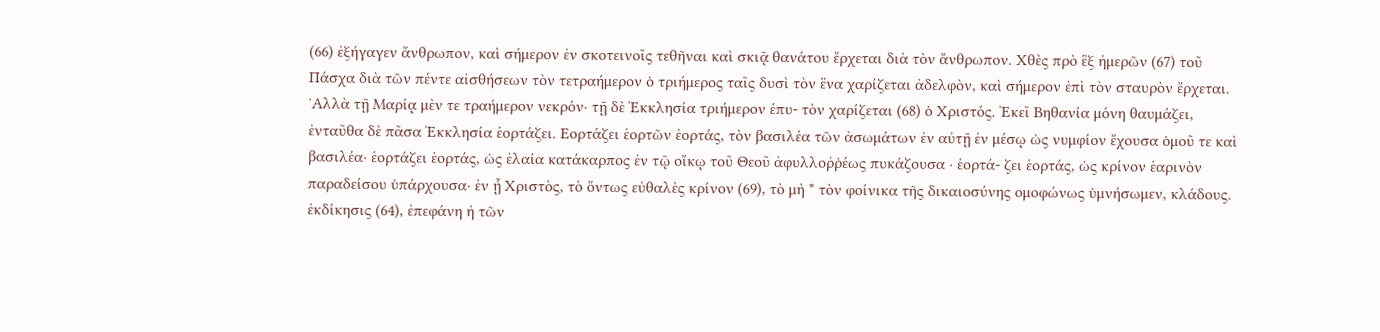(66) ἐξήγαγεν ἄνθρωπον, καὶ σήμερον ἐν σκοτεινοῖς τεθῆναι καὶ σκιᾷ θανάτου ἔρχεται διὰ τὸν ἄνθρωπον. Χθὲς πρὸ ἓξ ἡμερῶν (67) τοῦ Πάσχα διὰ τῶν πέντε αἰσθήσεων τὸν τετραήμερον ὁ τριήμερος ταῖς δυσὶ τὸν ἕνα χαρίζεται ἀδελφὸν, καὶ σήμερον ἐπὶ τὸν σταυρὸν ἔρχεται. ᾿Αλλὰ τῇ Μαρίᾳ μὲν τε τραήμερον νεκρόν· τῇ δὲ Ἐκκλησία τριήμερον έπυ- τὸν χαρίζεται (68) ὁ Χριστός. Ἐκεῖ Βηθανία μόνη θαυμάζει, ἐνταῦθα δὲ πᾶσα Ἐκκλησία ἑορτάζει. Εορτάζει ἑορτῶν ἑορτάς, τὸν βασιλέα τῶν ἀσωμάτων ἐν αὐτῇ ἐν μέσῳ ὡς νυμφίον ἔχουσα ὁμοῦ τε καὶ βασιλέα· ἑορτάζει ἑορτάς, ὡς ἐλαία κατάκαρπος ἐν τῷ οἴκῳ τοῦ Θεοῦ ἀφυλλοῤῥέως πυκάζουσα · ἑορτά- ζει ἑορτάς, ὡς κρίνον ἑαρινὸν παραδείσου ὑπάρχουσα· ἐν ᾗ Χριστὸς, τὸ ὄντως εὐθαλὲς κρίνον (69), τὸ μὴ * τὸν φοίνικα τῆς δικαιοσύνης ομοφώνως ὑμνήσωμεν, κλάδους. ἐκδίκησις (64), ἐπεφάνη ἡ τῶν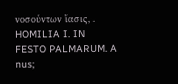νοσούντων ἴασις, . HOMILIA I. IN FESTO PALMARUM. A nus;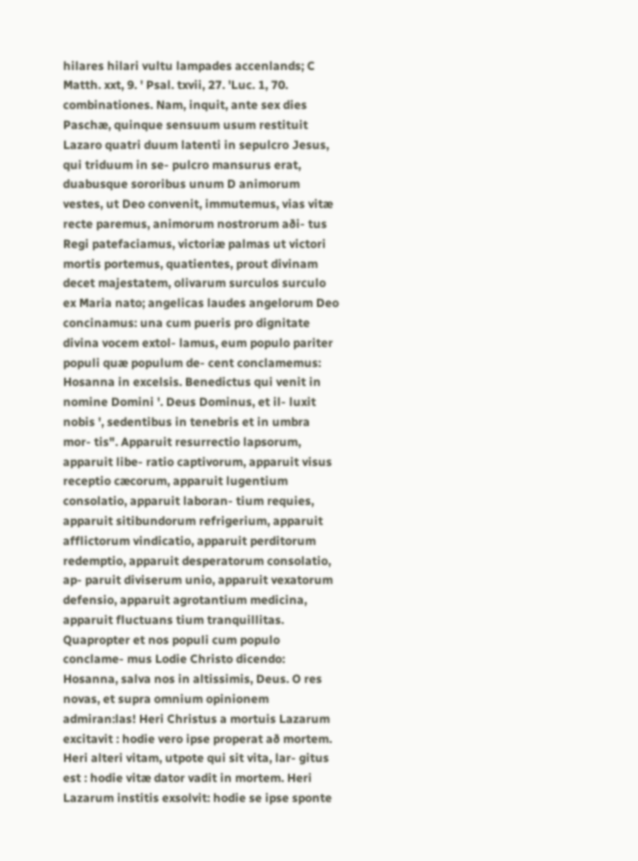hilares hilari vultu lampades accenlands; C Matth. xxt, 9. ' Psal. txvii, 27. 'Luc. 1, 70. combinationes. Nam, inquit, ante sex dies Paschæ, quinque sensuum usum restituit Lazaro quatri duum latenti in sepulcro Jesus, qui triduum in se- pulcro mansurus erat, duabusque sororibus unum D animorum vestes, ut Deo convenit, immutemus, vias vitæ recte paremus, animorum nostrorum aði- tus Regi patefaciamus, victoriæ palmas ut victori mortis portemus, quatientes, prout divinam decet majestatem, olivarum surculos surculo ex Maria nato; angelicas laudes angelorum Deo concinamus: una cum pueris pro dignitate divina vocem extol- lamus, eum populo pariter populi quæ populum de- cent conclamemus: Hosanna in excelsis. Benedictus qui venit in nomine Domini '. Deus Dominus, et il- luxit nobis ', sedentibus in tenebris et in umbra mor- tis". Apparuit resurrectio lapsorum, apparuit libe- ratio captivorum, apparuit visus receptio cæcorum, apparuit lugentium consolatio, apparuit laboran- tium requies, apparuit sitibundorum refrigerium, apparuit afflictorum vindicatio, apparuit perditorum redemptio, apparuit desperatorum consolatio, ap- paruit diviserum unio, apparuit vexatorum defensio, apparuit agrotantium medicina, apparuit fluctuans tium tranquillitas. Quapropter et nos populi cum populo conclame- mus Lodie Christo dicendo: Hosanna, salva nos in altissimis, Deus. O res novas, et supra omnium opinionem admiran:las! Heri Christus a mortuis Lazarum excitavit : hodie vero ipse properat að mortem. Heri alteri vitam, utpote qui sit vita, lar- gitus est : hodie vitæ dator vadit in mortem. Heri Lazarum institis exsolvit: hodie se ipse sponte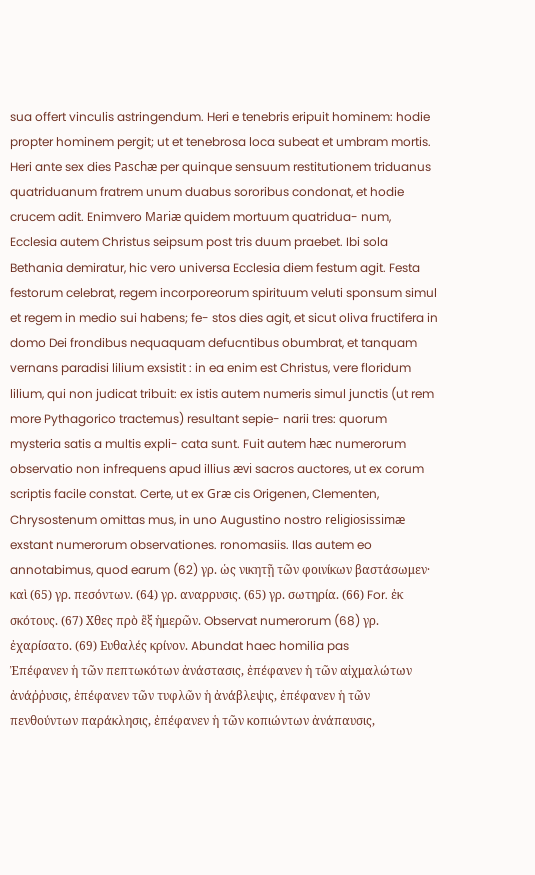sua offert vinculis astringendum. Heri e tenebris eripuit hominem: hodie propter hominem pergit; ut et tenebrosa loca subeat et umbram mortis. Heri ante sex dies Paschæ per quinque sensuum restitutionem triduanus quatriduanum fratrem unum duabus sororibus condonat, et hodie crucem adit. Enimvero Mariæ quidem mortuum quatridua- num, Ecclesia autem Christus seipsum post tris duum praebet. Ibi sola Bethania demiratur, hic vero universa Ecclesia diem festum agit. Festa festorum celebrat, regem incorporeorum spirituum veluti sponsum simul et regem in medio sui habens; fe- stos dies agit, et sicut oliva fructifera in domo Dei frondibus nequaquam defucntibus obumbrat, et tanquam vernans paradisi lilium exsistit : in ea enim est Christus, vere floridum lilium, qui non judicat tribuit: ex istis autem numeris simul junctis (ut rem more Pythagorico tractemus) resultant sepie- narii tres: quorum mysteria satis a multis expli- cata sunt. Fuit autem hæc numerorum observatio non infrequens apud illius ævi sacros auctores, ut ex corum scriptis facile constat. Certe, ut ex Græ cis Origenen, Clementen, Chrysostenum omittas mus, in uno Augustino nostro religiosissimæ exstant numerorum observationes. ronomasiis. Ilas autem eo annotabimus, quod earum (62) γρ. ὡς νικητῇ τῶν φοινίκων βαστάσωμεν· καὶ (65) γρ. πεσόντων. (64) γρ. αναρρυσις. (65) γρ. σωτηρία. (66) For. ἐκ σκότους. (67) Χθες πρὸ ἓξ ἡμερῶν. Observat numerorum (68) γρ. ἐχαρίσατο. (69) Ευθαλές κρίνον. Abundat haec homilia pas
Ἐπέφανεν ἡ τῶν πεπτωκότων ἀνάστασις, ἐπέφανεν ἡ τῶν αἰχμαλώτων ἀνάῤῥυσις, ἐπέφανεν τῶν τυφλῶν ἡ ἀνάβλεψις, ἐπέφανεν ἡ τῶν πενθούντων παράκλησις, ἐπέφανεν ἡ τῶν κοπιώντων ἀνάπαυσις,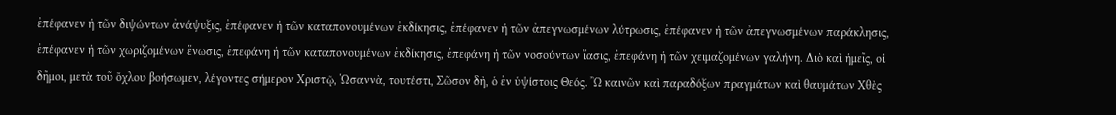ἐπέφανεν ἡ τῶν διψώντων ἀνάψυξις, ἐπέφανεν ἡ τῶν καταπονουμένων ἐκδίκησις, ἐπέφανεν ἡ τῶν ἀπεγνωσμένων λύτρωσις, ἐπέφανεν ἡ τῶν ἀπεγνωσμένων παράκλησις, ἐπέφανεν ἡ τῶν χωριζομένων ἕνωσις, ἐπεφάνη ἡ τῶν καταπονουμένων ἐκδίκησις, ἐπεφάνη ἡ τῶν νοσούντων ἴασις, ἐπεφάνη ἡ τῶν χειμαζομένων γαλήνη. Διὸ καὶ ἡμεῖς, οἱ δῆμοι, μετὰ τοῦ ὄχλου βοήσωμεν, λέγοντες σήμερον Χριστῷ, Ὡσαννὰ, τουτέστι, Σῶσον δὴ, ὁ ἐν ὑψίστοις Θεός. Ὢ καινῶν καὶ παραδόξων πραγμάτων καὶ θαυμάτων Χθὲς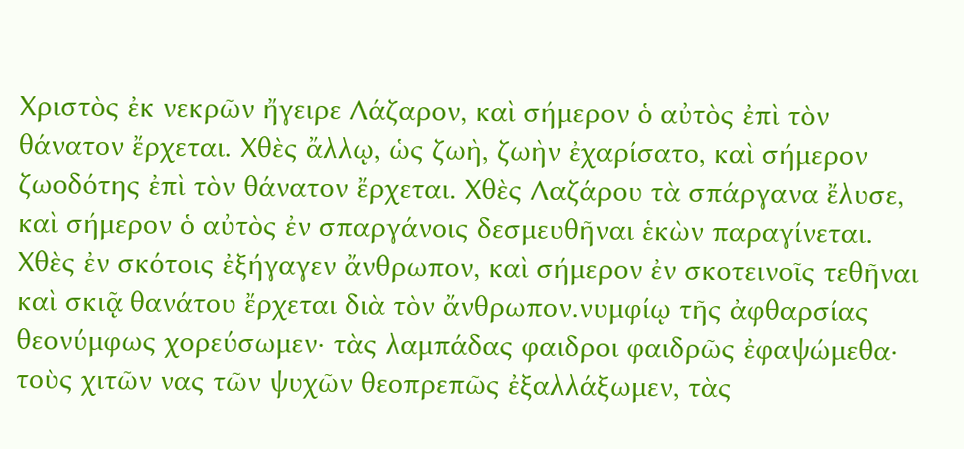Χριστὸς ἐκ νεκρῶν ἤγειρε Λάζαρον, καὶ σήμερον ὁ αὐτὸς ἐπὶ τὸν θάνατον ἔρχεται. Χθὲς ἄλλῳ, ὡς ζωὴ, ζωὴν ἐχαρίσατο, καὶ σήμερον ζωοδότης ἐπὶ τὸν θάνατον ἔρχεται. Χθὲς Λαζάρου τὰ σπάργανα ἔλυσε, καὶ σήμερον ὁ αὐτὸς ἐν σπαργάνοις δεσμευθῆναι ἑκὼν παραγίνεται. Χθὲς ἐν σκότοις ἐξήγαγεν ἄνθρωπον, καὶ σήμερον ἐν σκοτεινοῖς τεθῆναι καὶ σκιᾷ θανάτου ἔρχεται διὰ τὸν ἄνθρωπον.νυμφίῳ τῆς ἀφθαρσίας θεονύμφως χορεύσωμεν· τὰς λαμπάδας φαιδροι φαιδρῶς ἐφαψώμεθα· τοὺς χιτῶν νας τῶν ψυχῶν θεοπρεπῶς ἐξαλλάξωμεν, τὰς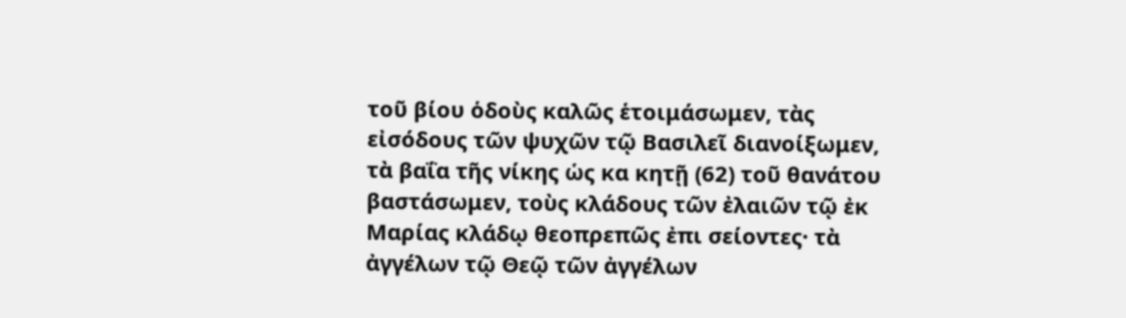τοῦ βίου ὁδοὺς καλῶς ἑτοιμάσωμεν, τὰς εἰσόδους τῶν ψυχῶν τῷ Βασιλεῖ διανοίξωμεν, τὰ βαΐα τῆς νίκης ὡς κα κητῇ (62) τοῦ θανάτου βαστάσωμεν, τοὺς κλάδους τῶν ἐλαιῶν τῷ ἐκ Μαρίας κλάδῳ θεοπρεπῶς ἐπι σείοντες· τὰ ἀγγέλων τῷ Θεῷ τῶν ἀγγέλων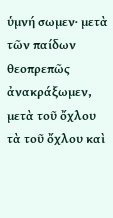ὑμνή σωμεν· μετὰ τῶν παίδων θεοπρεπῶς ἀνακράξωμεν, μετὰ τοῦ ὄχλου τὰ τοῦ ὄχλου καὶ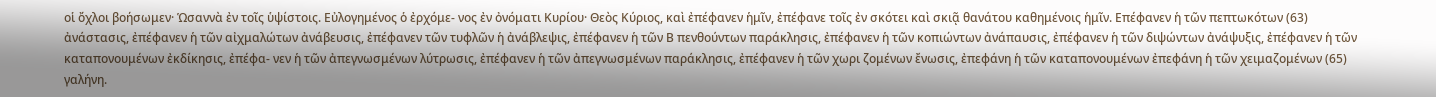οἱ ὄχλοι βοήσωμεν· Ὡσαννὰ ἐν τοῖς ὑψίστοις. Εὐλογημένος ὁ ἐρχόμε- νος ἐν ὀνόματι Κυρίου· Θεὸς Κύριος, καὶ ἐπέφανεν ἡμῖν, ἐπέφανε τοῖς ἐν σκότει καὶ σκιᾷ θανάτου καθημένοις ἡμῖν. Επέφανεν ἡ τῶν πεπτωκότων (63) ἀνάστασις, ἐπέφανεν ἡ τῶν αἰχμαλώτων ἀνάβευσις, ἐπέφανεν τῶν τυφλῶν ἡ ἀνάβλεψις, ἐπέφανεν ἡ τῶν Β πενθούντων παράκλησις, ἐπέφανεν ἡ τῶν κοπιώντων ἀνάπαυσις, ἐπέφανεν ἡ τῶν διψώντων ἀνάψυξις, ἐπέφανεν ἡ τῶν καταπονουμένων ἐκδίκησις, ἐπέφα- νεν ἡ τῶν ἀπεγνωσμένων λύτρωσις, ἐπέφανεν ἡ τῶν ἀπεγνωσμένων παράκλησις, ἐπέφανεν ἡ τῶν χωρι ζομένων ἔνωσις, ἐπεφάνη ἡ τῶν καταπονουμένων ἐπεφάνη ἡ τῶν χειμαζομένων (65) γαλήνη.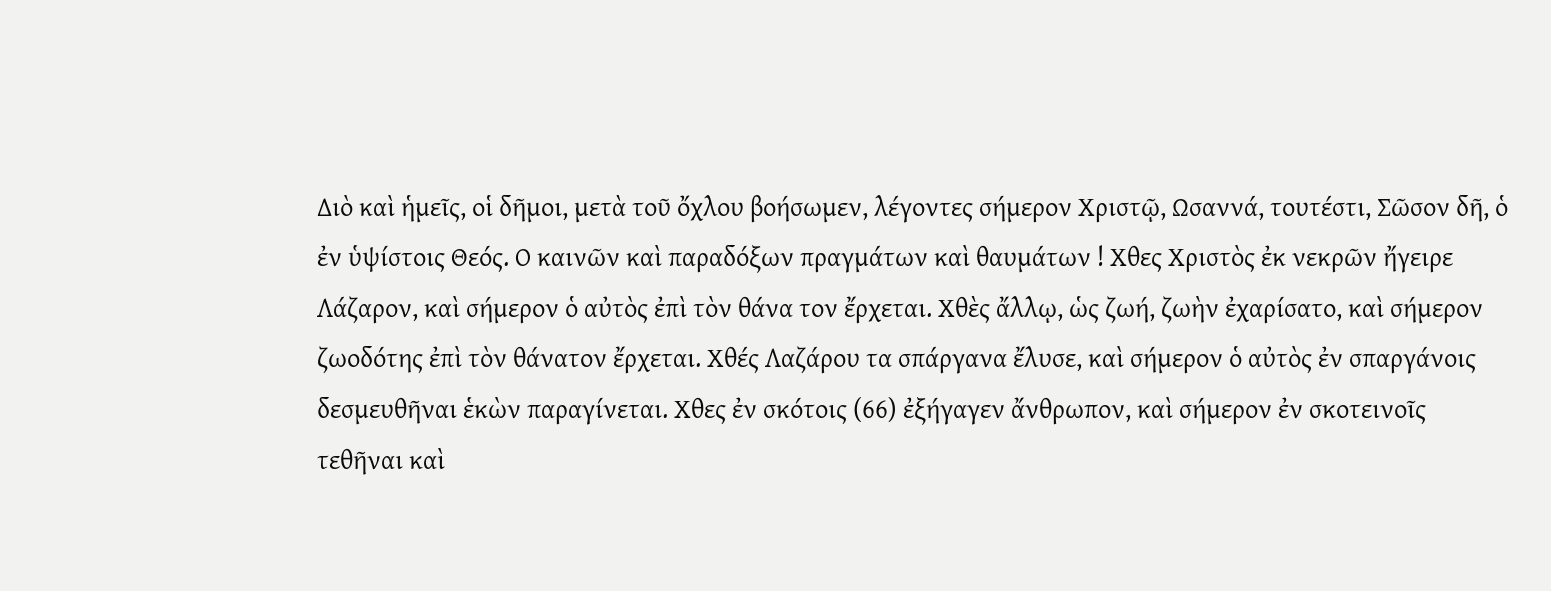Διὸ καὶ ἡμεῖς, οἱ δῆμοι, μετὰ τοῦ ὄχλου βοήσωμεν, λέγοντες σήμερον Χριστῷ, Ωσαννά, τουτέστι, Σῶσον δῆ, ὁ ἐν ὑψίστοις Θεός. Ο καινῶν καὶ παραδόξων πραγμάτων καὶ θαυμάτων ! Χθες Χριστὸς ἐκ νεκρῶν ἤγειρε Λάζαρον, καὶ σήμερον ὁ αὐτὸς ἐπὶ τὸν θάνα τον ἔρχεται. Χθὲς ἄλλῳ, ὡς ζωή, ζωὴν ἐχαρίσατο, καὶ σήμερον ζωοδότης ἐπὶ τὸν θάνατον ἔρχεται. Χθές Λαζάρου τα σπάργανα ἔλυσε, καὶ σήμερον ὁ αὐτὸς ἐν σπαργάνοις δεσμευθῆναι ἑκὼν παραγίνεται. Χθες ἐν σκότοις (66) ἐξήγαγεν ἄνθρωπον, καὶ σήμερον ἐν σκοτεινοῖς τεθῆναι καὶ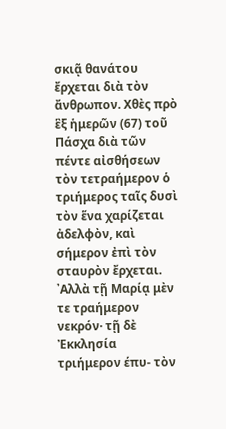σκιᾷ θανάτου ἔρχεται διὰ τὸν ἄνθρωπον. Χθὲς πρὸ ἓξ ἡμερῶν (67) τοῦ Πάσχα διὰ τῶν πέντε αἰσθήσεων τὸν τετραήμερον ὁ τριήμερος ταῖς δυσὶ τὸν ἕνα χαρίζεται ἀδελφὸν, καὶ σήμερον ἐπὶ τὸν σταυρὸν ἔρχεται. ᾿Αλλὰ τῇ Μαρίᾳ μὲν τε τραήμερον νεκρόν· τῇ δὲ Ἐκκλησία τριήμερον έπυ- τὸν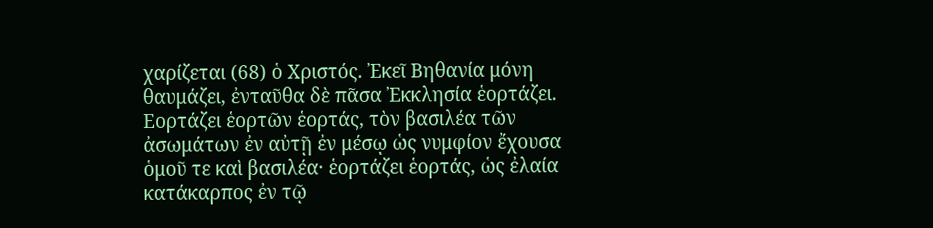χαρίζεται (68) ὁ Χριστός. Ἐκεῖ Βηθανία μόνη θαυμάζει, ἐνταῦθα δὲ πᾶσα Ἐκκλησία ἑορτάζει. Εορτάζει ἑορτῶν ἑορτάς, τὸν βασιλέα τῶν ἀσωμάτων ἐν αὐτῇ ἐν μέσῳ ὡς νυμφίον ἔχουσα ὁμοῦ τε καὶ βασιλέα· ἑορτάζει ἑορτάς, ὡς ἐλαία κατάκαρπος ἐν τῷ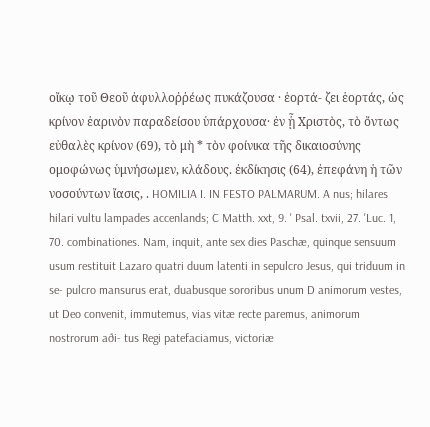οἴκῳ τοῦ Θεοῦ ἀφυλλοῤῥέως πυκάζουσα · ἑορτά- ζει ἑορτάς, ὡς κρίνον ἑαρινὸν παραδείσου ὑπάρχουσα· ἐν ᾗ Χριστὸς, τὸ ὄντως εὐθαλὲς κρίνον (69), τὸ μὴ * τὸν φοίνικα τῆς δικαιοσύνης ομοφώνως ὑμνήσωμεν, κλάδους. ἐκδίκησις (64), ἐπεφάνη ἡ τῶν νοσούντων ἴασις, . HOMILIA I. IN FESTO PALMARUM. A nus; hilares hilari vultu lampades accenlands; C Matth. xxt, 9. ' Psal. txvii, 27. 'Luc. 1, 70. combinationes. Nam, inquit, ante sex dies Paschæ, quinque sensuum usum restituit Lazaro quatri duum latenti in sepulcro Jesus, qui triduum in se- pulcro mansurus erat, duabusque sororibus unum D animorum vestes, ut Deo convenit, immutemus, vias vitæ recte paremus, animorum nostrorum aði- tus Regi patefaciamus, victoriæ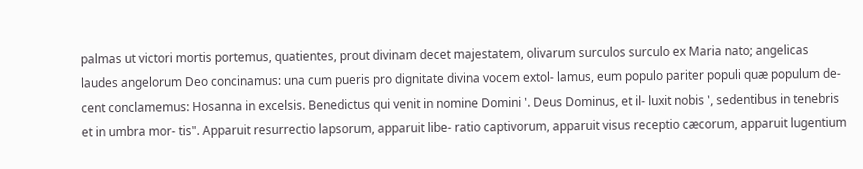palmas ut victori mortis portemus, quatientes, prout divinam decet majestatem, olivarum surculos surculo ex Maria nato; angelicas laudes angelorum Deo concinamus: una cum pueris pro dignitate divina vocem extol- lamus, eum populo pariter populi quæ populum de- cent conclamemus: Hosanna in excelsis. Benedictus qui venit in nomine Domini '. Deus Dominus, et il- luxit nobis ', sedentibus in tenebris et in umbra mor- tis". Apparuit resurrectio lapsorum, apparuit libe- ratio captivorum, apparuit visus receptio cæcorum, apparuit lugentium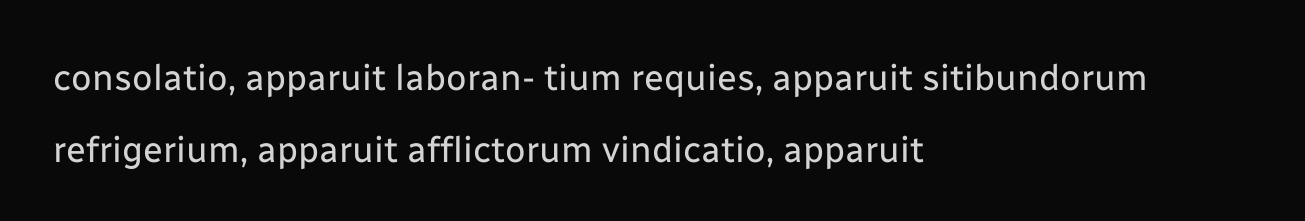consolatio, apparuit laboran- tium requies, apparuit sitibundorum refrigerium, apparuit afflictorum vindicatio, apparuit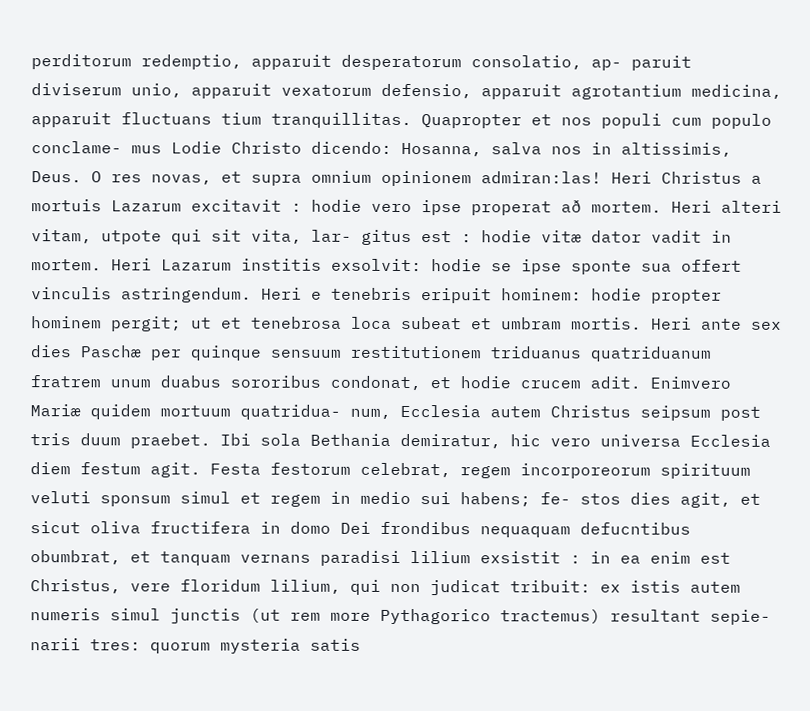perditorum redemptio, apparuit desperatorum consolatio, ap- paruit diviserum unio, apparuit vexatorum defensio, apparuit agrotantium medicina, apparuit fluctuans tium tranquillitas. Quapropter et nos populi cum populo conclame- mus Lodie Christo dicendo: Hosanna, salva nos in altissimis, Deus. O res novas, et supra omnium opinionem admiran:las! Heri Christus a mortuis Lazarum excitavit : hodie vero ipse properat að mortem. Heri alteri vitam, utpote qui sit vita, lar- gitus est : hodie vitæ dator vadit in mortem. Heri Lazarum institis exsolvit: hodie se ipse sponte sua offert vinculis astringendum. Heri e tenebris eripuit hominem: hodie propter hominem pergit; ut et tenebrosa loca subeat et umbram mortis. Heri ante sex dies Paschæ per quinque sensuum restitutionem triduanus quatriduanum fratrem unum duabus sororibus condonat, et hodie crucem adit. Enimvero Mariæ quidem mortuum quatridua- num, Ecclesia autem Christus seipsum post tris duum praebet. Ibi sola Bethania demiratur, hic vero universa Ecclesia diem festum agit. Festa festorum celebrat, regem incorporeorum spirituum veluti sponsum simul et regem in medio sui habens; fe- stos dies agit, et sicut oliva fructifera in domo Dei frondibus nequaquam defucntibus obumbrat, et tanquam vernans paradisi lilium exsistit : in ea enim est Christus, vere floridum lilium, qui non judicat tribuit: ex istis autem numeris simul junctis (ut rem more Pythagorico tractemus) resultant sepie- narii tres: quorum mysteria satis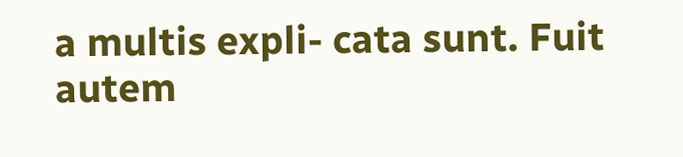a multis expli- cata sunt. Fuit autem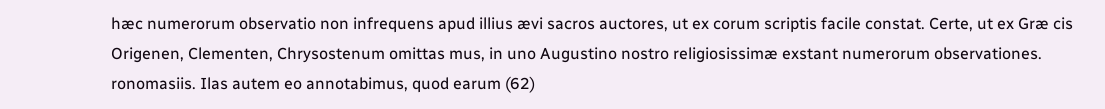hæc numerorum observatio non infrequens apud illius ævi sacros auctores, ut ex corum scriptis facile constat. Certe, ut ex Græ cis Origenen, Clementen, Chrysostenum omittas mus, in uno Augustino nostro religiosissimæ exstant numerorum observationes. ronomasiis. Ilas autem eo annotabimus, quod earum (62)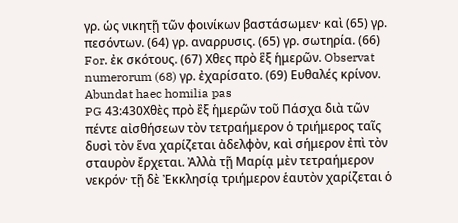γρ. ὡς νικητῇ τῶν φοινίκων βαστάσωμεν· καὶ (65) γρ. πεσόντων. (64) γρ. αναρρυσις. (65) γρ. σωτηρία. (66) For. ἐκ σκότους. (67) Χθες πρὸ ἓξ ἡμερῶν. Observat numerorum (68) γρ. ἐχαρίσατο. (69) Ευθαλές κρίνον. Abundat haec homilia pas
PG 43:430Χθὲς πρὸ ἒξ ἡμερῶν τοῦ Πάσχα διὰ τῶν πέντε αἰσθήσεων τὸν τετραήμερον ὁ τριήμερος ταῖς δυσὶ τὸν ἕνα χαρίζεται ἀδελφὸν, καὶ σήμερον ἐπὶ τὸν σταυρὸν ἔρχεται. Ἀλλὰ τῇ Μαρίᾳ μὲν τετραήμερον νεκρόν· τῇ δὲ Ἐκκλησίᾳ τριήμερον ἑαυτὸν χαρίζεται ὁ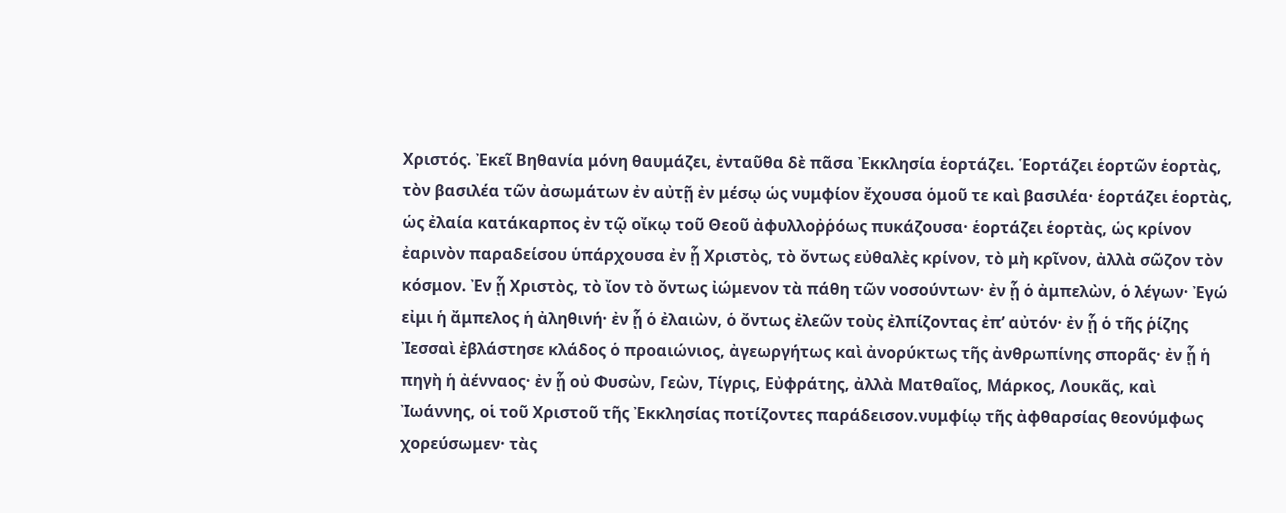Χριστός. Ἐκεῖ Βηθανία μόνη θαυμάζει, ἐνταῦθα δὲ πᾶσα Ἐκκλησία ἑορτάζει. Ἑορτάζει ἑορτῶν ἑορτὰς, τὸν βασιλέα τῶν ἀσωμάτων ἐν αὐτῇ ἐν μέσῳ ὡς νυμφίον ἔχουσα ὁμοῦ τε καὶ βασιλέα· ἑορτάζει ἑορτὰς, ὡς ἐλαία κατάκαρπος ἐν τῷ οἴκῳ τοῦ Θεοῦ ἀφυλλοῤῥόως πυκάζουσα· ἑορτάζει ἑορτὰς, ὡς κρίνον ἐαρινὸν παραδείσου ὑπάρχουσα ἐν ᾗ Χριστὸς, τὸ ὄντως εὐθαλὲς κρίνον, τὸ μὴ κρῖνον, ἀλλὰ σῶζον τὸν κόσμον. Ἐν ᾗ Χριστὸς, τὸ ἴον τὸ ὄντως ἰώμενον τὰ πάθη τῶν νοσούντων· ἐν ᾗ ὁ ἀμπελὼν, ὁ λέγων· Ἐγώ εἰμι ἡ ἄμπελος ἡ ἀληθινή· ἐν ᾗ ὁ ἐλαιὼν, ὁ ὄντως ἐλεῶν τοὺς ἐλπίζοντας ἐπ’ αὐτόν· ἐν ᾗ ὁ τῆς ῥίζης Ἰεσσαὶ ἐβλάστησε κλάδος ὁ προαιώνιος, ἀγεωργήτως καὶ ἀνορύκτως τῆς ἀνθρωπίνης σπορᾶς· ἐν ᾗ ἡ πηγὴ ἡ ἀένναος· ἐν ᾗ οὐ Φυσὼν, Γεὼν, Τίγρις, Εὐφράτης, ἀλλὰ Ματθαῖος, Μάρκος, Λουκᾶς, καὶ Ἰωάννης, οἱ τοῦ Χριστοῦ τῆς Ἐκκλησίας ποτίζοντες παράδεισον.νυμφίῳ τῆς ἀφθαρσίας θεονύμφως χορεύσωμεν· τὰς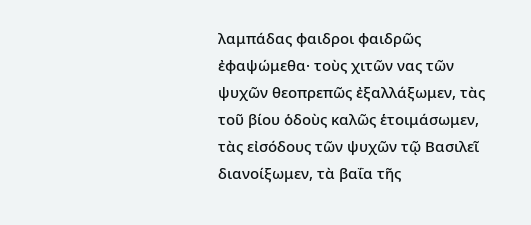λαμπάδας φαιδροι φαιδρῶς ἐφαψώμεθα· τοὺς χιτῶν νας τῶν ψυχῶν θεοπρεπῶς ἐξαλλάξωμεν, τὰς τοῦ βίου ὁδοὺς καλῶς ἑτοιμάσωμεν, τὰς εἰσόδους τῶν ψυχῶν τῷ Βασιλεῖ διανοίξωμεν, τὰ βαΐα τῆς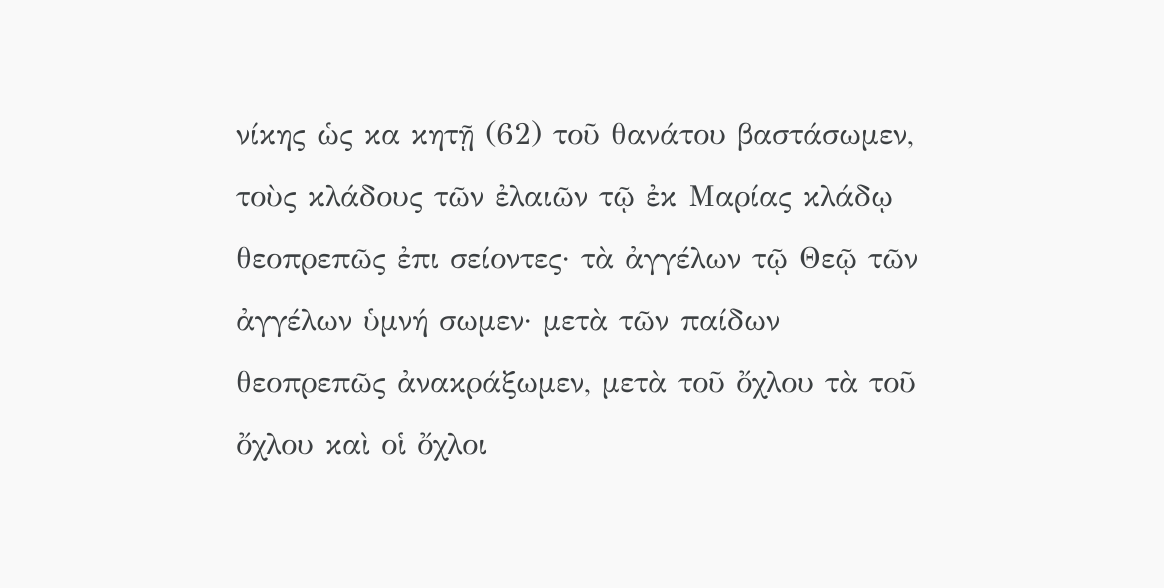νίκης ὡς κα κητῇ (62) τοῦ θανάτου βαστάσωμεν, τοὺς κλάδους τῶν ἐλαιῶν τῷ ἐκ Μαρίας κλάδῳ θεοπρεπῶς ἐπι σείοντες· τὰ ἀγγέλων τῷ Θεῷ τῶν ἀγγέλων ὑμνή σωμεν· μετὰ τῶν παίδων θεοπρεπῶς ἀνακράξωμεν, μετὰ τοῦ ὄχλου τὰ τοῦ ὄχλου καὶ οἱ ὄχλοι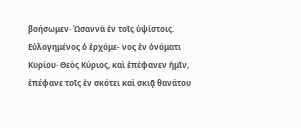βοήσωμεν· Ὡσαννὰ ἐν τοῖς ὑψίστοις. Εὐλογημένος ὁ ἐρχόμε- νος ἐν ὀνόματι Κυρίου· Θεὸς Κύριος, καὶ ἐπέφανεν ἡμῖν, ἐπέφανε τοῖς ἐν σκότει καὶ σκιᾷ θανάτου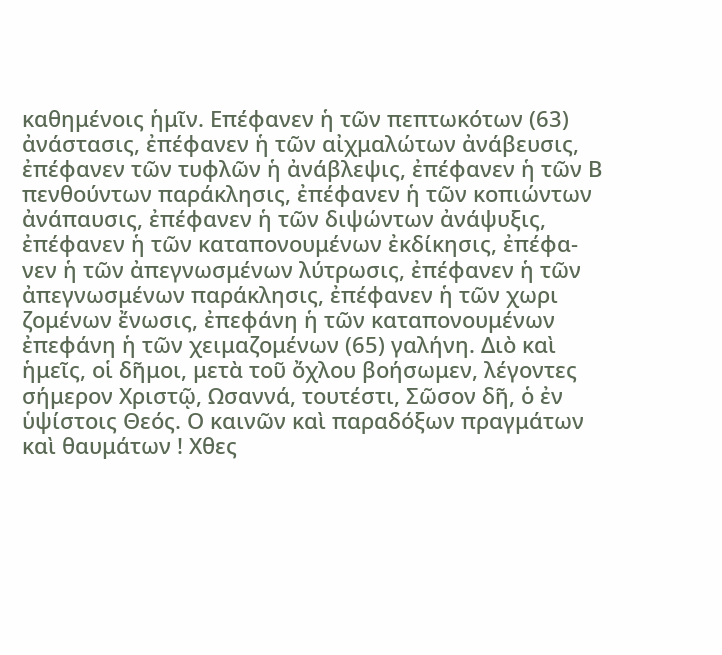καθημένοις ἡμῖν. Επέφανεν ἡ τῶν πεπτωκότων (63) ἀνάστασις, ἐπέφανεν ἡ τῶν αἰχμαλώτων ἀνάβευσις, ἐπέφανεν τῶν τυφλῶν ἡ ἀνάβλεψις, ἐπέφανεν ἡ τῶν Β πενθούντων παράκλησις, ἐπέφανεν ἡ τῶν κοπιώντων ἀνάπαυσις, ἐπέφανεν ἡ τῶν διψώντων ἀνάψυξις, ἐπέφανεν ἡ τῶν καταπονουμένων ἐκδίκησις, ἐπέφα- νεν ἡ τῶν ἀπεγνωσμένων λύτρωσις, ἐπέφανεν ἡ τῶν ἀπεγνωσμένων παράκλησις, ἐπέφανεν ἡ τῶν χωρι ζομένων ἔνωσις, ἐπεφάνη ἡ τῶν καταπονουμένων ἐπεφάνη ἡ τῶν χειμαζομένων (65) γαλήνη. Διὸ καὶ ἡμεῖς, οἱ δῆμοι, μετὰ τοῦ ὄχλου βοήσωμεν, λέγοντες σήμερον Χριστῷ, Ωσαννά, τουτέστι, Σῶσον δῆ, ὁ ἐν ὑψίστοις Θεός. Ο καινῶν καὶ παραδόξων πραγμάτων καὶ θαυμάτων ! Χθες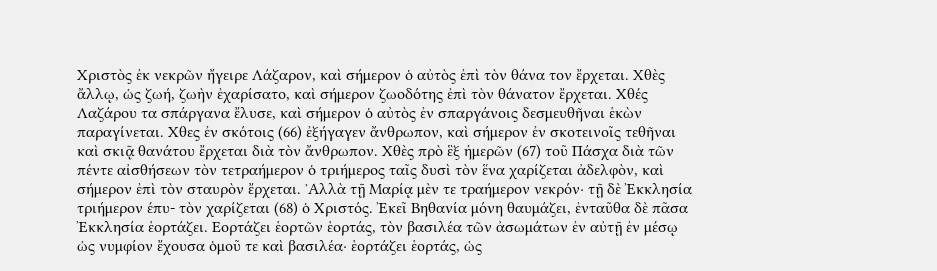Χριστὸς ἐκ νεκρῶν ἤγειρε Λάζαρον, καὶ σήμερον ὁ αὐτὸς ἐπὶ τὸν θάνα τον ἔρχεται. Χθὲς ἄλλῳ, ὡς ζωή, ζωὴν ἐχαρίσατο, καὶ σήμερον ζωοδότης ἐπὶ τὸν θάνατον ἔρχεται. Χθές Λαζάρου τα σπάργανα ἔλυσε, καὶ σήμερον ὁ αὐτὸς ἐν σπαργάνοις δεσμευθῆναι ἑκὼν παραγίνεται. Χθες ἐν σκότοις (66) ἐξήγαγεν ἄνθρωπον, καὶ σήμερον ἐν σκοτεινοῖς τεθῆναι καὶ σκιᾷ θανάτου ἔρχεται διὰ τὸν ἄνθρωπον. Χθὲς πρὸ ἓξ ἡμερῶν (67) τοῦ Πάσχα διὰ τῶν πέντε αἰσθήσεων τὸν τετραήμερον ὁ τριήμερος ταῖς δυσὶ τὸν ἕνα χαρίζεται ἀδελφὸν, καὶ σήμερον ἐπὶ τὸν σταυρὸν ἔρχεται. ᾿Αλλὰ τῇ Μαρίᾳ μὲν τε τραήμερον νεκρόν· τῇ δὲ Ἐκκλησία τριήμερον έπυ- τὸν χαρίζεται (68) ὁ Χριστός. Ἐκεῖ Βηθανία μόνη θαυμάζει, ἐνταῦθα δὲ πᾶσα Ἐκκλησία ἑορτάζει. Εορτάζει ἑορτῶν ἑορτάς, τὸν βασιλέα τῶν ἀσωμάτων ἐν αὐτῇ ἐν μέσῳ ὡς νυμφίον ἔχουσα ὁμοῦ τε καὶ βασιλέα· ἑορτάζει ἑορτάς, ὡς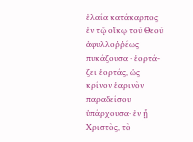ἐλαία κατάκαρπος ἐν τῷ οἴκῳ τοῦ Θεοῦ ἀφυλλοῤῥέως πυκάζουσα · ἑορτά- ζει ἑορτάς, ὡς κρίνον ἑαρινὸν παραδείσου ὑπάρχουσα· ἐν ᾗ Χριστὸς, τὸ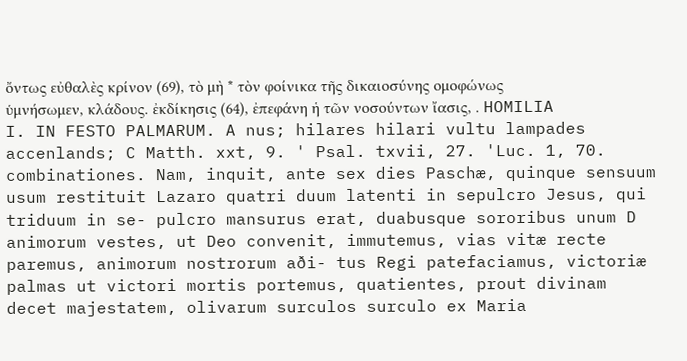ὄντως εὐθαλὲς κρίνον (69), τὸ μὴ * τὸν φοίνικα τῆς δικαιοσύνης ομοφώνως ὑμνήσωμεν, κλάδους. ἐκδίκησις (64), ἐπεφάνη ἡ τῶν νοσούντων ἴασις, . HOMILIA I. IN FESTO PALMARUM. A nus; hilares hilari vultu lampades accenlands; C Matth. xxt, 9. ' Psal. txvii, 27. 'Luc. 1, 70. combinationes. Nam, inquit, ante sex dies Paschæ, quinque sensuum usum restituit Lazaro quatri duum latenti in sepulcro Jesus, qui triduum in se- pulcro mansurus erat, duabusque sororibus unum D animorum vestes, ut Deo convenit, immutemus, vias vitæ recte paremus, animorum nostrorum aði- tus Regi patefaciamus, victoriæ palmas ut victori mortis portemus, quatientes, prout divinam decet majestatem, olivarum surculos surculo ex Maria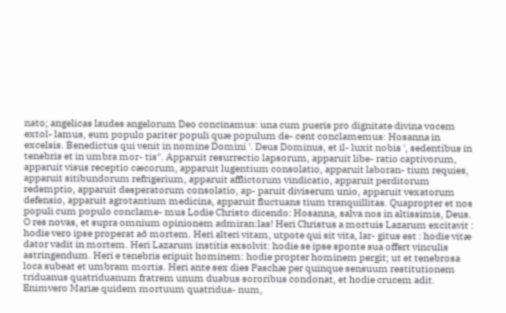nato; angelicas laudes angelorum Deo concinamus: una cum pueris pro dignitate divina vocem extol- lamus, eum populo pariter populi quæ populum de- cent conclamemus: Hosanna in excelsis. Benedictus qui venit in nomine Domini '. Deus Dominus, et il- luxit nobis ', sedentibus in tenebris et in umbra mor- tis". Apparuit resurrectio lapsorum, apparuit libe- ratio captivorum, apparuit visus receptio cæcorum, apparuit lugentium consolatio, apparuit laboran- tium requies, apparuit sitibundorum refrigerium, apparuit afflictorum vindicatio, apparuit perditorum redemptio, apparuit desperatorum consolatio, ap- paruit diviserum unio, apparuit vexatorum defensio, apparuit agrotantium medicina, apparuit fluctuans tium tranquillitas. Quapropter et nos populi cum populo conclame- mus Lodie Christo dicendo: Hosanna, salva nos in altissimis, Deus. O res novas, et supra omnium opinionem admiran:las! Heri Christus a mortuis Lazarum excitavit : hodie vero ipse properat að mortem. Heri alteri vitam, utpote qui sit vita, lar- gitus est : hodie vitæ dator vadit in mortem. Heri Lazarum institis exsolvit: hodie se ipse sponte sua offert vinculis astringendum. Heri e tenebris eripuit hominem: hodie propter hominem pergit; ut et tenebrosa loca subeat et umbram mortis. Heri ante sex dies Paschæ per quinque sensuum restitutionem triduanus quatriduanum fratrem unum duabus sororibus condonat, et hodie crucem adit. Enimvero Mariæ quidem mortuum quatridua- num,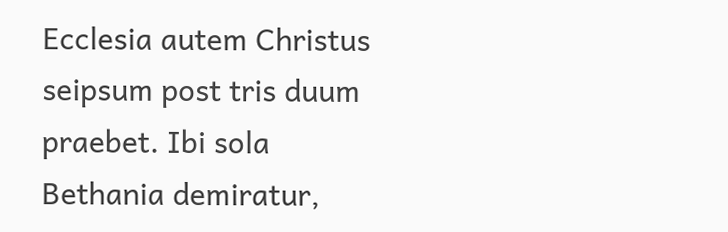Ecclesia autem Christus seipsum post tris duum praebet. Ibi sola Bethania demiratur,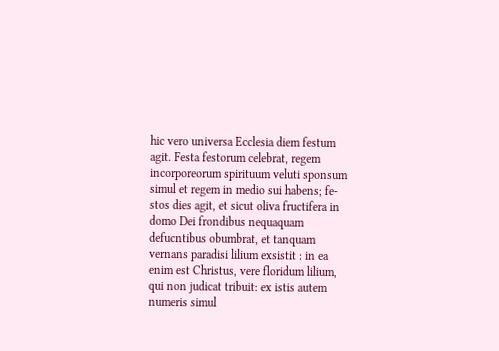hic vero universa Ecclesia diem festum agit. Festa festorum celebrat, regem incorporeorum spirituum veluti sponsum simul et regem in medio sui habens; fe- stos dies agit, et sicut oliva fructifera in domo Dei frondibus nequaquam defucntibus obumbrat, et tanquam vernans paradisi lilium exsistit : in ea enim est Christus, vere floridum lilium, qui non judicat tribuit: ex istis autem numeris simul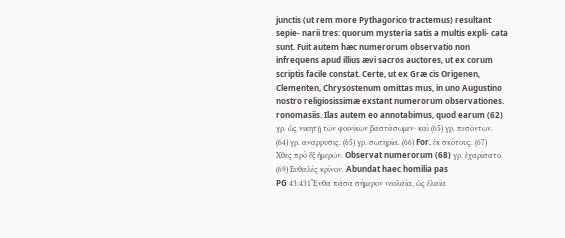junctis (ut rem more Pythagorico tractemus) resultant sepie- narii tres: quorum mysteria satis a multis expli- cata sunt. Fuit autem hæc numerorum observatio non infrequens apud illius ævi sacros auctores, ut ex corum scriptis facile constat. Certe, ut ex Græ cis Origenen, Clementen, Chrysostenum omittas mus, in uno Augustino nostro religiosissimæ exstant numerorum observationes. ronomasiis. Ilas autem eo annotabimus, quod earum (62) γρ. ὡς νικητῇ τῶν φοινίκων βαστάσωμεν· καὶ (65) γρ. πεσόντων. (64) γρ. αναρρυσις. (65) γρ. σωτηρία. (66) For. ἐκ σκότους. (67) Χθες πρὸ ἓξ ἡμερῶν. Observat numerorum (68) γρ. ἐχαρίσατο. (69) Ευθαλές κρίνον. Abundat haec homilia pas
PG 43:431Ἔνθα πᾶσα σήμερον νεολαία, ὡς ἐλαία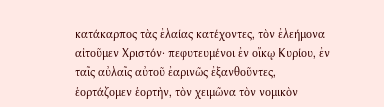κατάκαρπος τὰς ἐλαίας κατέχοντες, τὸν ἐλεήμονα αἰτοῦμεν Χριστόν· πεφυτευμένοι ἐν οἴκῳ Κυρίου, ἐν ταῖς αὐλαῖς αὐτοῦ ἐαρινῶς ἐξανθοῦντες, ἑορτάζομεν ἑορτὴν, τὸν χειμῶνα τὸν νομικὸν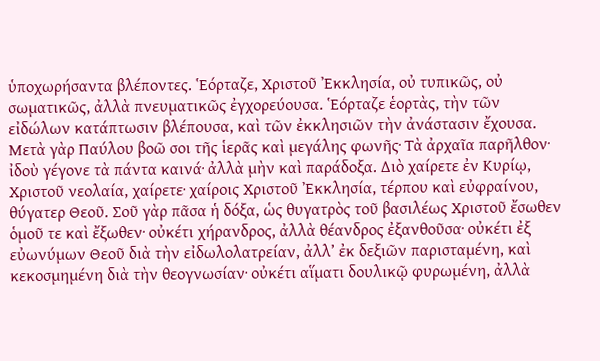ὑποχωρήσαντα βλέποντες. Ἑόρταζε, Χριστοῦ Ἐκκλησία, οὐ τυπικῶς, οὐ σωματικῶς, ἀλλὰ πνευματικῶς ἐγχορεύουσα. Ἑόρταζε ἑορτὰς, τὴν τῶν εἰδώλων κατάπτωσιν βλέπουσα, καὶ τῶν ἐκκλησιῶν τὴν ἀνάστασιν ἔχουσα. Μετὰ γὰρ Παύλου βοῶ σοι τῆς ἱερᾶς καὶ μεγάλης φωνῆς· Τὰ ἀρχαῖα παρῆλθον· ἰδοὺ γέγονε τὰ πάντα καινά· ἀλλὰ μὴν καὶ παράδοξα. Διὸ χαίρετε ἐν Κυρίῳ, Χριστοῦ νεολαία, χαίρετε· χαίροις Χριστοῦ Ἐκκλησία, τέρπου καὶ εὐφραίνου, θύγατερ Θεοῦ. Σοῦ γὰρ πᾶσα ἡ δόξα, ὡς θυγατρὸς τοῦ βασιλέως Χριστοῦ ἔσωθεν ὁμοῦ τε καὶ ἔξωθεν· οὐκέτι χήρανδρος, ἀλλὰ θέανδρος ἐξανθοῦσα· οὐκέτι ἐξ εὐωνύμων Θεοῦ διὰ τὴν εἰδωλολατρείαν, ἀλλ’ ἐκ δεξιῶν παρισταμένη, καὶ κεκοσμημένη διὰ τὴν θεογνωσίαν· οὐκέτι αἵματι δουλικῷ φυρωμένη, ἀλλὰ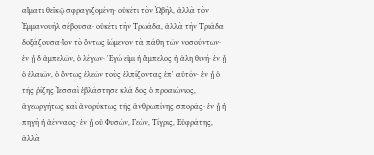αἵματι θεϊκῷ σφραγιζομένη· οὐκέτι τὸν Ὠβὴλ, ἀλλὰ τὸν Ἐμμανουὴλ σέβουσα· οὐκέτι τὴν Τρωάδα, ἀλλὰ τὴν Τριάδα δοξάζουσα·ἴον τὸ ὄντως ἰώμενον τὰ πάθη τῶν νοσούντων· ἐν ᾗ δ ἀμπελῶν, ὁ λέγων· 'Εγώ εἰμι ἡ ἄμπελος ἡ ἀλη θινή· ἐν ᾗ ὁ ἐλαιῶν, ὁ ὄντως ἐλεῶν τοὺς ἐλπίζοντας ἐπ' αὐτόν· ἐν ᾗ ὁ τῆς ῥίζης Ἰεσσαὶ ἐβλάστησε κλά δος ὁ προαιώνιος, ἀγεωργήτως καὶ ἀνορύκτως τῆς ἀνθρωπίνης σπορᾶς· ἐν ᾗ ἡ πηγὴ ἡ ἀένναος· ἐν ᾗ οὐ Φυσών, Γεών, Τίγρις, Εὐφράτης, ἀλλὰ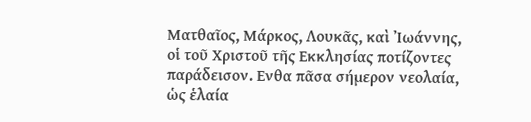Ματθαῖος, Μάρκος, Λουκᾶς, καὶ Ἰωάννης, οἱ τοῦ Χριστοῦ τῆς Εκκλησίας ποτίζοντες παράδεισον. Ενθα πᾶσα σήμερον νεολαία, ὡς ἑλαία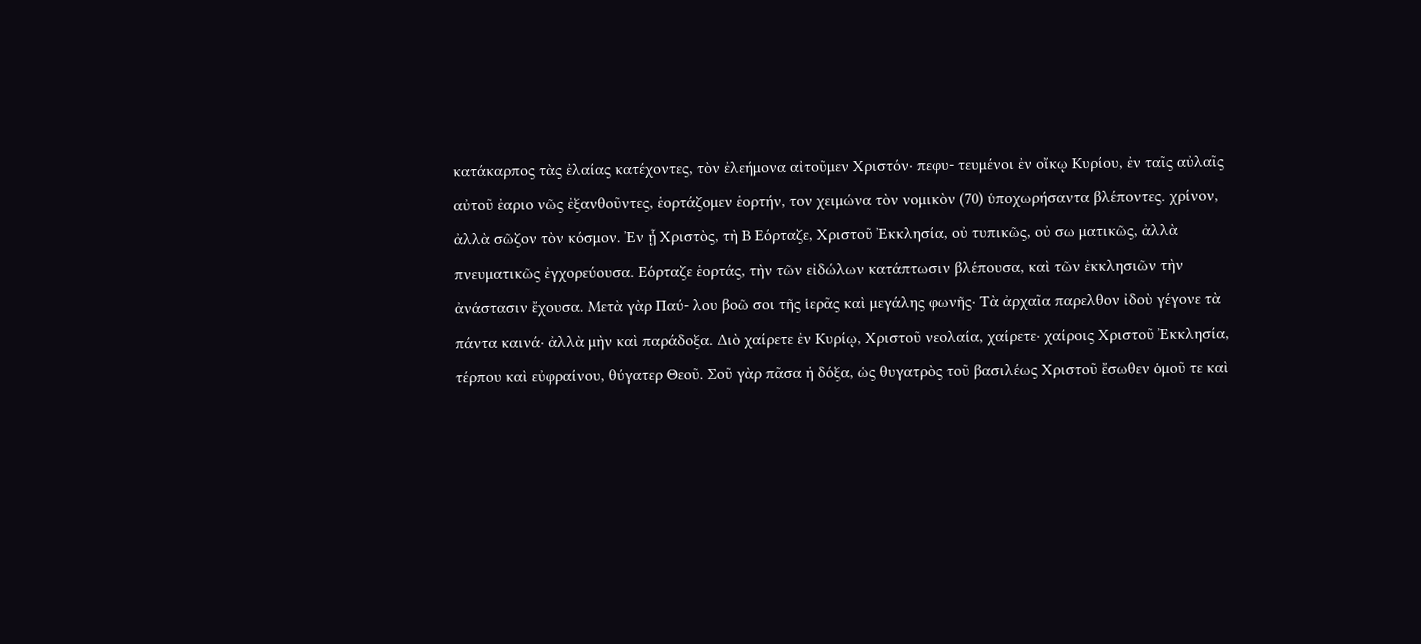κατάκαρπος τὰς ἐλαίας κατέχοντες, τὸν ἐλεήμονα αἰτοῦμεν Χριστόν· πεφυ- τευμένοι ἐν οἴκῳ Κυρίου, ἐν ταῖς αὐλαῖς αὐτοῦ ἐαριο νῶς ἐξανθοῦντες, ἑορτάζομεν ἑορτήν, τον χειμώνα τὸν νομικὸν (70) ὑποχωρήσαντα βλέποντες. χρίνον, ἀλλὰ σῶζον τὸν κόσμον. Ἐν ᾗ Χριστὸς, τὴ Β Εόρταζε, Χριστοῦ Ἐκκλησία, οὐ τυπικῶς, οὐ σω ματικῶς, ἀλλὰ πνευματικῶς ἐγχορεύουσα. Εόρταζε ἑορτάς, τὴν τῶν εἰδώλων κατάπτωσιν βλέπουσα, καὶ τῶν ἐκκλησιῶν τὴν ἀνάστασιν ἔχουσα. Μετὰ γὰρ Παύ- λου βοῶ σοι τῆς ἱερᾶς καὶ μεγάλης φωνῆς· Τὰ ἀρχαῖα παρελθον ἰδοὺ γέγονε τὰ πάντα καινά· ἀλλὰ μὴν καὶ παράδοξα. Διὸ χαίρετε ἐν Κυρίῳ, Χριστοῦ νεολαία, χαίρετε· χαίροις Χριστοῦ Ἐκκλησία, τέρπου καὶ εὐφραίνου, θύγατερ Θεοῦ. Σοῦ γὰρ πᾶσα ἡ δόξα, ὡς θυγατρὸς τοῦ βασιλέως Χριστοῦ ἔσωθεν ὁμοῦ τε καὶ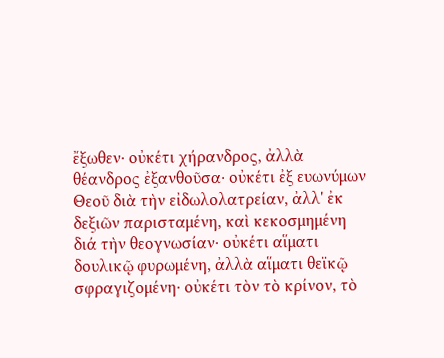ἔξωθεν· οὐκέτι χήρανδρος, ἀλλὰ θέανδρος ἐξανθοῦσα· οὐκέτι ἐξ ευωνύμων Θεοῦ διὰ τὴν εἰδωλολατρείαν, ἀλλ' ἐκ δεξιῶν παρισταμένη, καὶ κεκοσμημένη διά τὴν θεογνωσίαν· οὐκέτι αἵματι δουλικῷ φυρωμένη, ἀλλὰ αἵματι θεϊκῷ σφραγιζομένη· οὐκέτι τὸν τὸ κρίνον, τὸ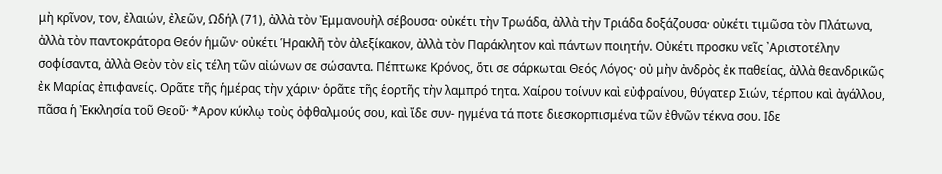μὴ κρῖνον, τον, ἐλαιών, ἐλεῶν, Ωδήλ (71), ἀλλὰ τὸν Ἐμμανουὴλ σέβουσα· οὐκέτι τὴν Τρωάδα, ἀλλὰ τὴν Τριάδα δοξάζουσα· οὐκέτι τιμῶσα τὸν Πλάτωνα, ἀλλὰ τὸν παντοκράτορα Θεόν ἡμῶν· οὐκέτι Ἡρακλῆ τὸν ἀλεξίκακον, ἀλλὰ τὸν Παράκλητον καὶ πάντων ποιητήν. Οὐκέτι προσκυ νεῖς ᾿Αριστοτέλην σοφίσαντα, ἀλλὰ Θεὸν τὸν εἰς τέλη τῶν αἰώνων σε σώσαντα. Πέπτωκε Κρόνος, ὅτι σε σάρκωται Θεός Λόγος· οὐ μὴν ἀνδρὸς ἐκ παθείας, ἀλλὰ θεανδρικῶς ἐκ Μαρίας ἐπιφανείς. Ορᾶτε τῆς ἡμέρας τὴν χάριν· ὁρᾶτε τῆς ἑορτῆς τὴν λαμπρό τητα. Χαίρου τοίνυν καὶ εὐφραίνου, θύγατερ Σιών, τέρπου καὶ ἀγάλλου, πᾶσα ἡ Ἐκκλησία τοῦ Θεοῦ· *Αρον κύκλῳ τοὺς ὀφθαλμούς σου, καὶ ἴδε συν- ηγμένα τά ποτε διεσκορπισμένα τῶν ἐθνῶν τέκνα σου. Ιδε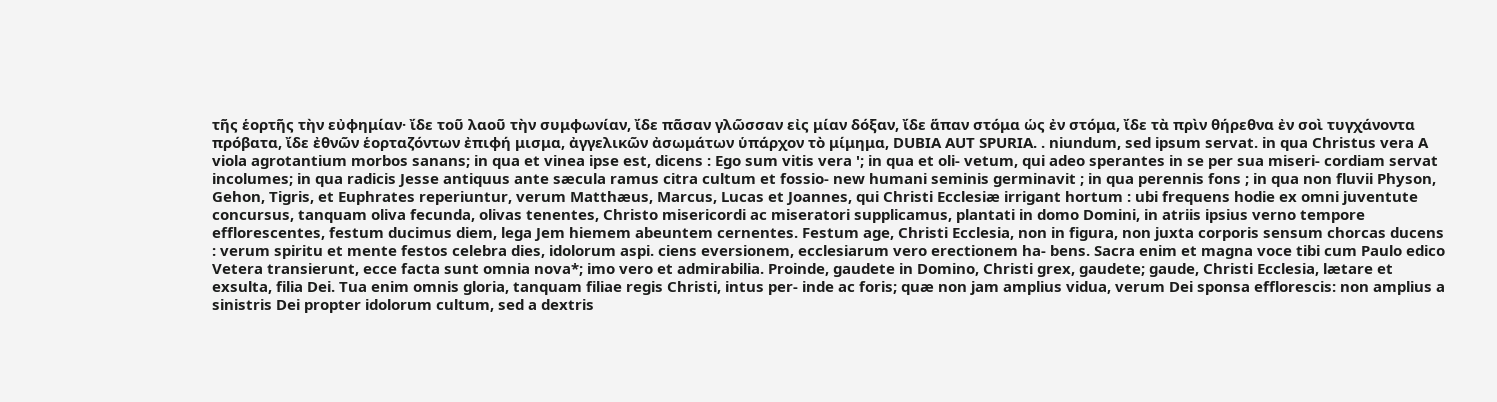τῆς ἑορτῆς τὴν εὐφημίαν· ἴδε τοῦ λαοῦ τὴν συμφωνίαν, ἴδε πᾶσαν γλῶσσαν εἰς μίαν δόξαν, ἴδε ἅπαν στόμα ὡς ἐν στόμα, ἴδε τὰ πρὶν θήρεθνα ἐν σοὶ τυγχάνοντα πρόβατα, ἴδε ἐθνῶν ἑορταζόντων ἐπιφή μισμα, ἀγγελικῶν ἀσωμάτων ὑπάρχον τὸ μίμημα, DUBIA AUT SPURIA. . niundum, sed ipsum servat. in qua Christus vera A viola agrotantium morbos sanans; in qua et vinea ipse est, dicens : Ego sum vitis vera '; in qua et oli- vetum, qui adeo sperantes in se per sua miseri- cordiam servat incolumes; in qua radicis Jesse antiquus ante sæcula ramus citra cultum et fossio- new humani seminis germinavit ; in qua perennis fons ; in qua non fluvii Physon, Gehon, Tigris, et Euphrates reperiuntur, verum Matthæus, Marcus, Lucas et Joannes, qui Christi Ecclesiæ irrigant hortum : ubi frequens hodie ex omni juventute concursus, tanquam oliva fecunda, olivas tenentes, Christo misericordi ac miseratori supplicamus, plantati in domo Domini, in atriis ipsius verno tempore efflorescentes, festum ducimus diem, lega Jem hiemem abeuntem cernentes. Festum age, Christi Ecclesia, non in figura, non juxta corporis sensum chorcas ducens : verum spiritu et mente festos celebra dies, idolorum aspi. ciens eversionem, ecclesiarum vero erectionem ha- bens. Sacra enim et magna voce tibi cum Paulo edico Vetera transierunt, ecce facta sunt omnia nova*; imo vero et admirabilia. Proinde, gaudete in Domino, Christi grex, gaudete; gaude, Christi Ecclesia, lætare et exsulta, filia Dei. Tua enim omnis gloria, tanquam filiae regis Christi, intus per- inde ac foris; quæ non jam amplius vidua, verum Dei sponsa efflorescis: non amplius a sinistris Dei propter idolorum cultum, sed a dextris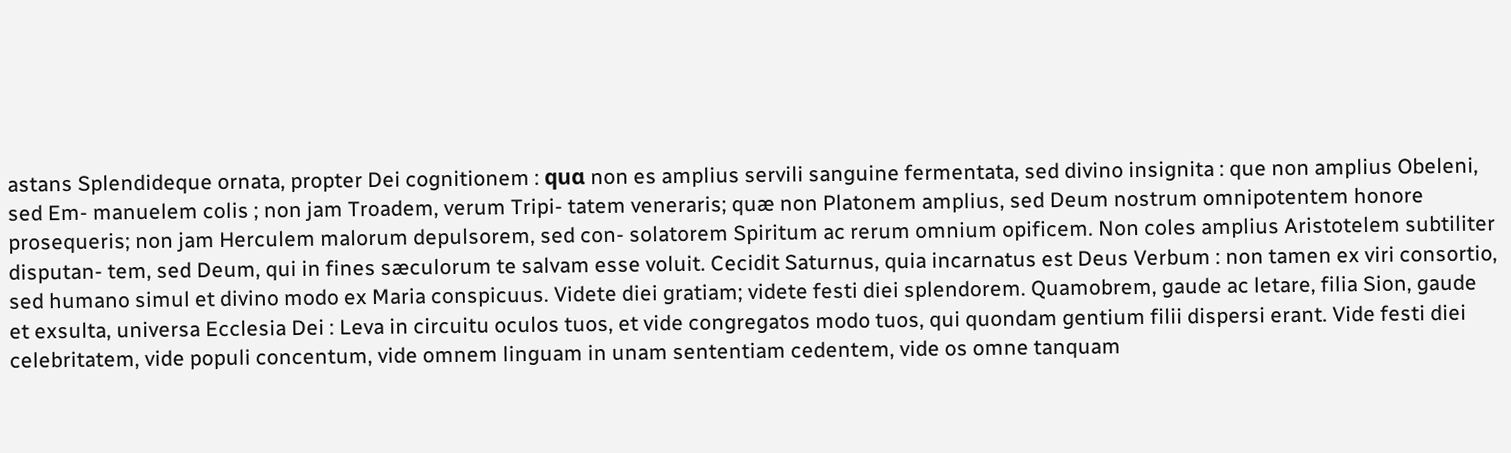astans Splendideque ornata, propter Dei cognitionem : quα non es amplius servili sanguine fermentata, sed divino insignita : que non amplius Obeleni, sed Em- manuelem colis ; non jam Troadem, verum Tripi- tatem veneraris; quæ non Platonem amplius, sed Deum nostrum omnipotentem honore prosequeris; non jam Herculem malorum depulsorem, sed con- solatorem Spiritum ac rerum omnium opificem. Non coles amplius Aristotelem subtiliter disputan- tem, sed Deum, qui in fines sæculorum te salvam esse voluit. Cecidit Saturnus, quia incarnatus est Deus Verbum : non tamen ex viri consortio, sed humano simul et divino modo ex Maria conspicuus. Videte diei gratiam; videte festi diei splendorem. Quamobrem, gaude ac letare, filia Sion, gaude et exsulta, universa Ecclesia Dei : Leva in circuitu oculos tuos, et vide congregatos modo tuos, qui quondam gentium filii dispersi erant. Vide festi diei celebritatem, vide populi concentum, vide omnem linguam in unam sententiam cedentem, vide os omne tanquam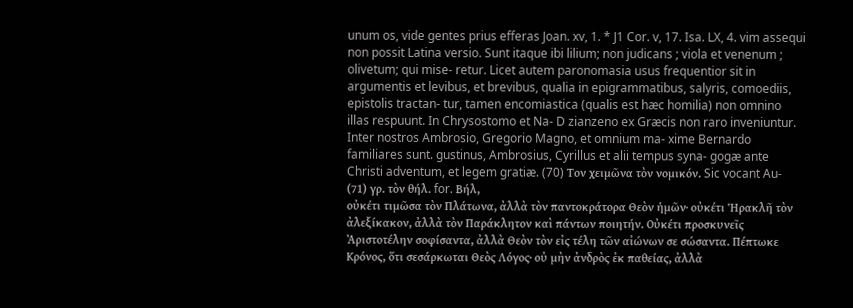unum os, vide gentes prius efferas Joan. xv, 1. * J1 Cor. v, 17. Isa. LX, 4. vim assequi non possit Latina versio. Sunt itaque ibi lilium; non judicans ; viola et venenum ; olivetum; qui mise- retur. Licet autem paronomasia usus frequentior sit in argumentis et levibus, et brevibus, qualia in epigrammatibus, salyris, comoediis, epistolis tractan- tur, tamen encomiastica (qualis est hæc homilia) non omnino illas respuunt. In Chrysostomo et Na- D zianzeno ex Græcis non raro inveniuntur. Inter nostros Ambrosio, Gregorio Magno, et omnium ma- xime Bernardo familiares sunt. gustinus, Ambrosius, Cyrillus et alii tempus syna- gogæ ante Christi adventum, et legem gratiæ. (70) Τον χειμῶνα τὸν νομικόν. Sic vocant Au- (71) γρ. τὸν θήλ. for. Βήλ,
οὐκέτι τιμῶσα τὸν Πλάτωνα, ἀλλὰ τὸν παντοκράτορα Θεὸν ἡμῶν· οὐκέτι Ἡρακλῆ τὸν ἀλεξίκακον, ἀλλὰ τὸν Παράκλητον καὶ πάντων ποιητήν. Οὐκέτι προσκυνεῖς Ἀριστοτέλην σοφίσαντα, ἀλλὰ Θεὸν τὸν εἰς τέλη τῶν αἰώνων σε σώσαντα. Πέπτωκε Κρόνος, ὅτι σεσάρκωται Θεὸς Λόγος· οὐ μὴν ἀνδρὸς ἐκ παθείας, ἀλλὰ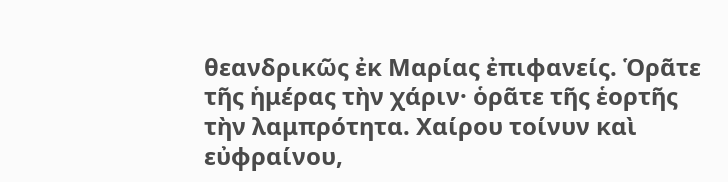θεανδρικῶς ἐκ Μαρίας ἐπιφανείς. Ὁρᾶτε τῆς ἡμέρας τὴν χάριν· ὁρᾶτε τῆς ἑορτῆς τὴν λαμπρότητα. Χαίρου τοίνυν καὶ εὐφραίνου,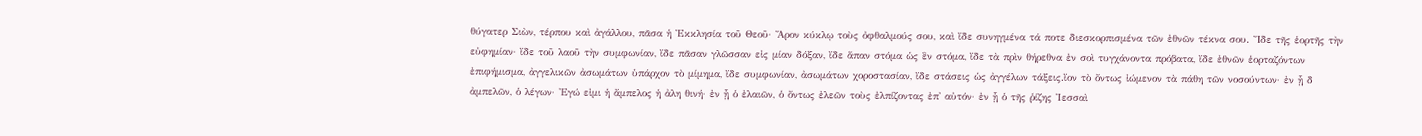θύγατερ Σιὼν, τέρπου καὶ ἀγάλλου, πᾶσα ἡ Ἐκκλησία τοῦ Θεοῦ· Ἄρον κύκλῳ τοὺς ὀφθαλμούς σου, καὶ ἴδε συνηγμένα τά ποτε διεσκορπισμένα τῶν ἐθνῶν τέκνα σου. Ἴδε τῆς ἑορτῆς τὴν εὐφημίαν· ἴδε τοῦ λαοῦ τὴν συμφωνίαν, ἴδε πᾶσαν γλῶσσαν εἰς μίαν δόξαν, ἴδε ἅπαν στόμα ὡς ἓν στόμα, ἴδε τὰ πρὶν θήρεθνα ἐν σοὶ τυγχάνοντα πρόβατα, ἴδε ἐθνῶν ἑορταζόντων ἐπιφήμισμα, ἀγγελικῶν ἀσωμάτων ὑπάρχον τὸ μίμημα, ἴδε συμφωνίαν, ἀσωμάτων χοροστασίαν, ἴδε στάσεις ὡς ἀγγέλων τάξεις.ἴον τὸ ὄντως ἰώμενον τὰ πάθη τῶν νοσούντων· ἐν ᾗ δ ἀμπελῶν, ὁ λέγων· 'Εγώ εἰμι ἡ ἄμπελος ἡ ἀλη θινή· ἐν ᾗ ὁ ἐλαιῶν, ὁ ὄντως ἐλεῶν τοὺς ἐλπίζοντας ἐπ' αὐτόν· ἐν ᾗ ὁ τῆς ῥίζης Ἰεσσαὶ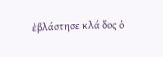ἐβλάστησε κλά δος ὁ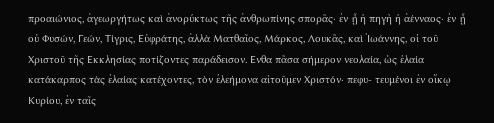προαιώνιος, ἀγεωργήτως καὶ ἀνορύκτως τῆς ἀνθρωπίνης σπορᾶς· ἐν ᾗ ἡ πηγὴ ἡ ἀένναος· ἐν ᾗ οὐ Φυσών, Γεών, Τίγρις, Εὐφράτης, ἀλλὰ Ματθαῖος, Μάρκος, Λουκᾶς, καὶ Ἰωάννης, οἱ τοῦ Χριστοῦ τῆς Εκκλησίας ποτίζοντες παράδεισον. Ενθα πᾶσα σήμερον νεολαία, ὡς ἑλαία κατάκαρπος τὰς ἐλαίας κατέχοντες, τὸν ἐλεήμονα αἰτοῦμεν Χριστόν· πεφυ- τευμένοι ἐν οἴκῳ Κυρίου, ἐν ταῖς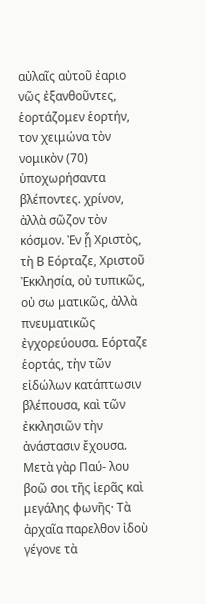αὐλαῖς αὐτοῦ ἐαριο νῶς ἐξανθοῦντες, ἑορτάζομεν ἑορτήν, τον χειμώνα τὸν νομικὸν (70) ὑποχωρήσαντα βλέποντες. χρίνον, ἀλλὰ σῶζον τὸν κόσμον. Ἐν ᾗ Χριστὸς, τὴ Β Εόρταζε, Χριστοῦ Ἐκκλησία, οὐ τυπικῶς, οὐ σω ματικῶς, ἀλλὰ πνευματικῶς ἐγχορεύουσα. Εόρταζε ἑορτάς, τὴν τῶν εἰδώλων κατάπτωσιν βλέπουσα, καὶ τῶν ἐκκλησιῶν τὴν ἀνάστασιν ἔχουσα. Μετὰ γὰρ Παύ- λου βοῶ σοι τῆς ἱερᾶς καὶ μεγάλης φωνῆς· Τὰ ἀρχαῖα παρελθον ἰδοὺ γέγονε τὰ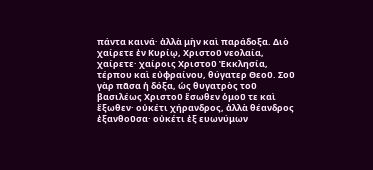πάντα καινά· ἀλλὰ μὴν καὶ παράδοξα. Διὸ χαίρετε ἐν Κυρίῳ, Χριστοῦ νεολαία, χαίρετε· χαίροις Χριστοῦ Ἐκκλησία, τέρπου καὶ εὐφραίνου, θύγατερ Θεοῦ. Σοῦ γὰρ πᾶσα ἡ δόξα, ὡς θυγατρὸς τοῦ βασιλέως Χριστοῦ ἔσωθεν ὁμοῦ τε καὶ ἔξωθεν· οὐκέτι χήρανδρος, ἀλλὰ θέανδρος ἐξανθοῦσα· οὐκέτι ἐξ ευωνύμων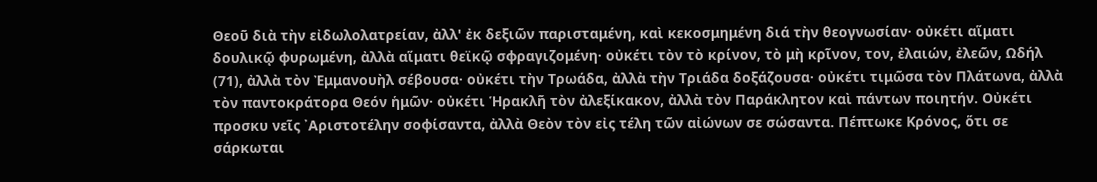Θεοῦ διὰ τὴν εἰδωλολατρείαν, ἀλλ' ἐκ δεξιῶν παρισταμένη, καὶ κεκοσμημένη διά τὴν θεογνωσίαν· οὐκέτι αἵματι δουλικῷ φυρωμένη, ἀλλὰ αἵματι θεϊκῷ σφραγιζομένη· οὐκέτι τὸν τὸ κρίνον, τὸ μὴ κρῖνον, τον, ἐλαιών, ἐλεῶν, Ωδήλ (71), ἀλλὰ τὸν Ἐμμανουὴλ σέβουσα· οὐκέτι τὴν Τρωάδα, ἀλλὰ τὴν Τριάδα δοξάζουσα· οὐκέτι τιμῶσα τὸν Πλάτωνα, ἀλλὰ τὸν παντοκράτορα Θεόν ἡμῶν· οὐκέτι Ἡρακλῆ τὸν ἀλεξίκακον, ἀλλὰ τὸν Παράκλητον καὶ πάντων ποιητήν. Οὐκέτι προσκυ νεῖς ᾿Αριστοτέλην σοφίσαντα, ἀλλὰ Θεὸν τὸν εἰς τέλη τῶν αἰώνων σε σώσαντα. Πέπτωκε Κρόνος, ὅτι σε σάρκωται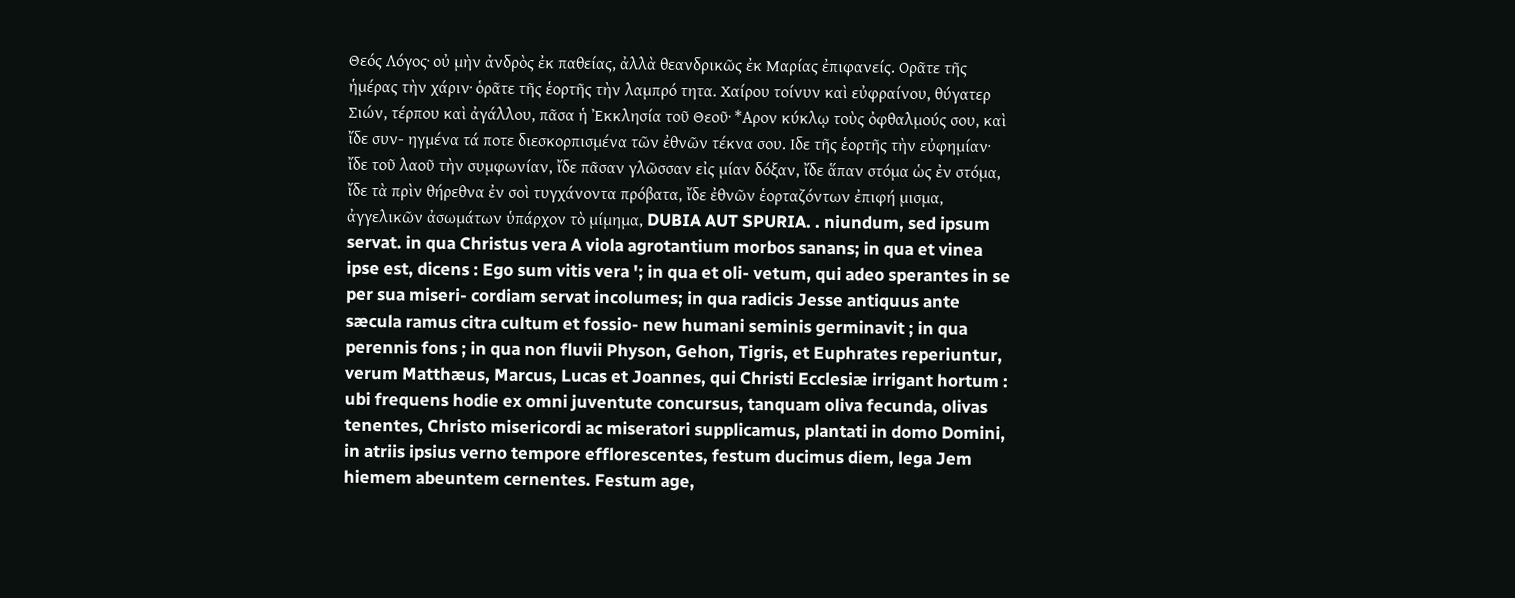Θεός Λόγος· οὐ μὴν ἀνδρὸς ἐκ παθείας, ἀλλὰ θεανδρικῶς ἐκ Μαρίας ἐπιφανείς. Ορᾶτε τῆς ἡμέρας τὴν χάριν· ὁρᾶτε τῆς ἑορτῆς τὴν λαμπρό τητα. Χαίρου τοίνυν καὶ εὐφραίνου, θύγατερ Σιών, τέρπου καὶ ἀγάλλου, πᾶσα ἡ Ἐκκλησία τοῦ Θεοῦ· *Αρον κύκλῳ τοὺς ὀφθαλμούς σου, καὶ ἴδε συν- ηγμένα τά ποτε διεσκορπισμένα τῶν ἐθνῶν τέκνα σου. Ιδε τῆς ἑορτῆς τὴν εὐφημίαν· ἴδε τοῦ λαοῦ τὴν συμφωνίαν, ἴδε πᾶσαν γλῶσσαν εἰς μίαν δόξαν, ἴδε ἅπαν στόμα ὡς ἐν στόμα, ἴδε τὰ πρὶν θήρεθνα ἐν σοὶ τυγχάνοντα πρόβατα, ἴδε ἐθνῶν ἑορταζόντων ἐπιφή μισμα, ἀγγελικῶν ἀσωμάτων ὑπάρχον τὸ μίμημα, DUBIA AUT SPURIA. . niundum, sed ipsum servat. in qua Christus vera A viola agrotantium morbos sanans; in qua et vinea ipse est, dicens : Ego sum vitis vera '; in qua et oli- vetum, qui adeo sperantes in se per sua miseri- cordiam servat incolumes; in qua radicis Jesse antiquus ante sæcula ramus citra cultum et fossio- new humani seminis germinavit ; in qua perennis fons ; in qua non fluvii Physon, Gehon, Tigris, et Euphrates reperiuntur, verum Matthæus, Marcus, Lucas et Joannes, qui Christi Ecclesiæ irrigant hortum : ubi frequens hodie ex omni juventute concursus, tanquam oliva fecunda, olivas tenentes, Christo misericordi ac miseratori supplicamus, plantati in domo Domini, in atriis ipsius verno tempore efflorescentes, festum ducimus diem, lega Jem hiemem abeuntem cernentes. Festum age,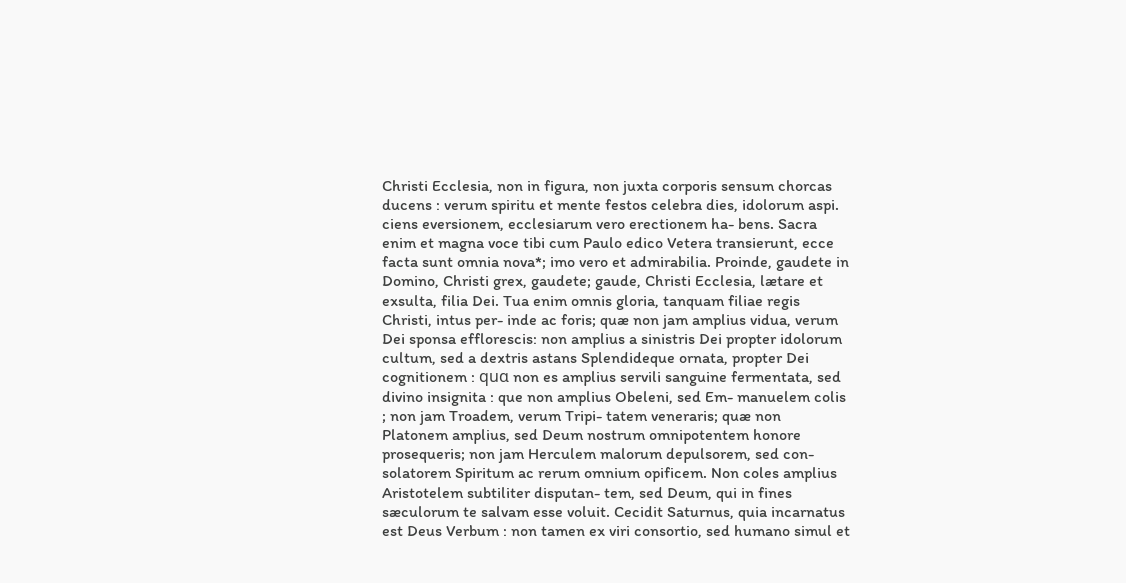Christi Ecclesia, non in figura, non juxta corporis sensum chorcas ducens : verum spiritu et mente festos celebra dies, idolorum aspi. ciens eversionem, ecclesiarum vero erectionem ha- bens. Sacra enim et magna voce tibi cum Paulo edico Vetera transierunt, ecce facta sunt omnia nova*; imo vero et admirabilia. Proinde, gaudete in Domino, Christi grex, gaudete; gaude, Christi Ecclesia, lætare et exsulta, filia Dei. Tua enim omnis gloria, tanquam filiae regis Christi, intus per- inde ac foris; quæ non jam amplius vidua, verum Dei sponsa efflorescis: non amplius a sinistris Dei propter idolorum cultum, sed a dextris astans Splendideque ornata, propter Dei cognitionem : quα non es amplius servili sanguine fermentata, sed divino insignita : que non amplius Obeleni, sed Em- manuelem colis ; non jam Troadem, verum Tripi- tatem veneraris; quæ non Platonem amplius, sed Deum nostrum omnipotentem honore prosequeris; non jam Herculem malorum depulsorem, sed con- solatorem Spiritum ac rerum omnium opificem. Non coles amplius Aristotelem subtiliter disputan- tem, sed Deum, qui in fines sæculorum te salvam esse voluit. Cecidit Saturnus, quia incarnatus est Deus Verbum : non tamen ex viri consortio, sed humano simul et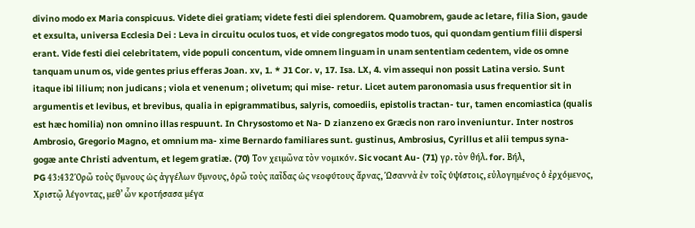divino modo ex Maria conspicuus. Videte diei gratiam; videte festi diei splendorem. Quamobrem, gaude ac letare, filia Sion, gaude et exsulta, universa Ecclesia Dei : Leva in circuitu oculos tuos, et vide congregatos modo tuos, qui quondam gentium filii dispersi erant. Vide festi diei celebritatem, vide populi concentum, vide omnem linguam in unam sententiam cedentem, vide os omne tanquam unum os, vide gentes prius efferas Joan. xv, 1. * J1 Cor. v, 17. Isa. LX, 4. vim assequi non possit Latina versio. Sunt itaque ibi lilium; non judicans ; viola et venenum ; olivetum; qui mise- retur. Licet autem paronomasia usus frequentior sit in argumentis et levibus, et brevibus, qualia in epigrammatibus, salyris, comoediis, epistolis tractan- tur, tamen encomiastica (qualis est hæc homilia) non omnino illas respuunt. In Chrysostomo et Na- D zianzeno ex Græcis non raro inveniuntur. Inter nostros Ambrosio, Gregorio Magno, et omnium ma- xime Bernardo familiares sunt. gustinus, Ambrosius, Cyrillus et alii tempus syna- gogæ ante Christi adventum, et legem gratiæ. (70) Τον χειμῶνα τὸν νομικόν. Sic vocant Au- (71) γρ. τὸν θήλ. for. Βήλ,
PG 43:432Ὁρῶ τοὺς ὕμνους ὡς ἀγγέλων ὕμνους, ὁρῶ τοὺς παῖδας ὡς νεοφύτους ἄρνας, Ὡσαννὰ ἐν τοῖς ὑψίστοις, εὐλογημένος ὁ ἐρχόμενος, Χριστῷ λέγοντας, μεθ’ ὧν κροτήσασα μέγα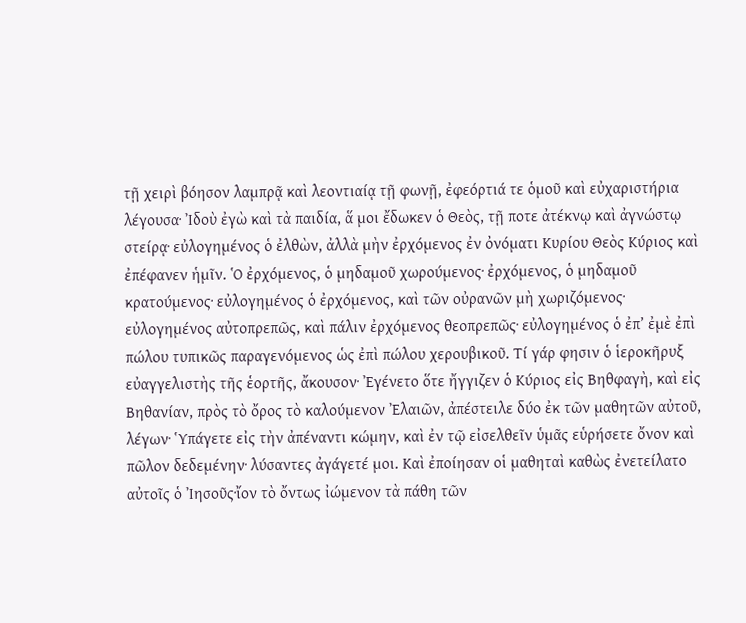τῇ χειρὶ βόησον λαμπρᾷ καὶ λεοντιαίᾳ τῇ φωνῇ, ἐφεόρτιά τε ὁμοῦ καὶ εὐχαριστήρια λέγουσα· Ἰδοὺ ἐγὼ καὶ τὰ παιδία, ἅ μοι ἔδωκεν ὁ Θεὸς, τῇ ποτε ἀτέκνῳ καὶ ἀγνώστῳ στείρᾳ· εὐλογημένος ὁ ἐλθὼν, ἀλλὰ μὴν ἐρχόμενος ἐν ὀνόματι Κυρίου Θεὸς Κύριος καὶ ἐπέφανεν ἡμῖν. Ὁ ἐρχόμενος, ὁ μηδαμοῦ χωρούμενος· ἐρχόμενος, ὁ μηδαμοῦ κρατούμενος· εὐλογημένος ὁ ἐρχόμενος, καὶ τῶν οὐρανῶν μὴ χωριζόμενος· εὐλογημένος αὐτοπρεπῶς, καὶ πάλιν ἐρχόμενος θεοπρεπῶς· εὐλογημένος ὁ ἐπ’ ἐμὲ ἐπὶ πώλου τυπικῶς παραγενόμενος ὡς ἐπὶ πώλου χερουβικοῦ. Τί γάρ φησιν ὁ ἱεροκῆρυξ εὐαγγελιστὴς τῆς ἑορτῆς, ἄκουσον· Ἐγένετο ὅτε ἤγγιζεν ὁ Κύριος εἰς Βηθφαγὴ, καὶ εἰς Βηθανίαν, πρὸς τὸ ὄρος τὸ καλούμενον Ἐλαιῶν, ἀπέστειλε δύο ἐκ τῶν μαθητῶν αὐτοῦ, λέγων· Ὑπάγετε εἰς τὴν ἀπέναντι κώμην, καὶ ἐν τῷ εἰσελθεῖν ὑμᾶς εὑρήσετε ὄνον καὶ πῶλον δεδεμένην· λύσαντες ἀγάγετέ μοι. Καὶ ἐποίησαν οἱ μαθηταὶ καθὼς ἐνετείλατο αὐτοῖς ὁ Ἰησοῦς·ἴον τὸ ὄντως ἰώμενον τὰ πάθη τῶν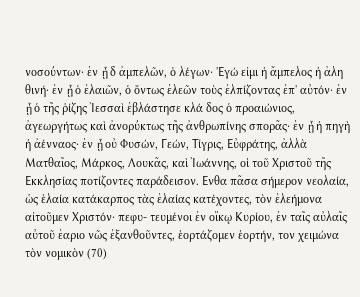νοσούντων· ἐν ᾗ δ ἀμπελῶν, ὁ λέγων· 'Εγώ εἰμι ἡ ἄμπελος ἡ ἀλη θινή· ἐν ᾗ ὁ ἐλαιῶν, ὁ ὄντως ἐλεῶν τοὺς ἐλπίζοντας ἐπ' αὐτόν· ἐν ᾗ ὁ τῆς ῥίζης Ἰεσσαὶ ἐβλάστησε κλά δος ὁ προαιώνιος, ἀγεωργήτως καὶ ἀνορύκτως τῆς ἀνθρωπίνης σπορᾶς· ἐν ᾗ ἡ πηγὴ ἡ ἀένναος· ἐν ᾗ οὐ Φυσών, Γεών, Τίγρις, Εὐφράτης, ἀλλὰ Ματθαῖος, Μάρκος, Λουκᾶς, καὶ Ἰωάννης, οἱ τοῦ Χριστοῦ τῆς Εκκλησίας ποτίζοντες παράδεισον. Ενθα πᾶσα σήμερον νεολαία, ὡς ἑλαία κατάκαρπος τὰς ἐλαίας κατέχοντες, τὸν ἐλεήμονα αἰτοῦμεν Χριστόν· πεφυ- τευμένοι ἐν οἴκῳ Κυρίου, ἐν ταῖς αὐλαῖς αὐτοῦ ἐαριο νῶς ἐξανθοῦντες, ἑορτάζομεν ἑορτήν, τον χειμώνα τὸν νομικὸν (70)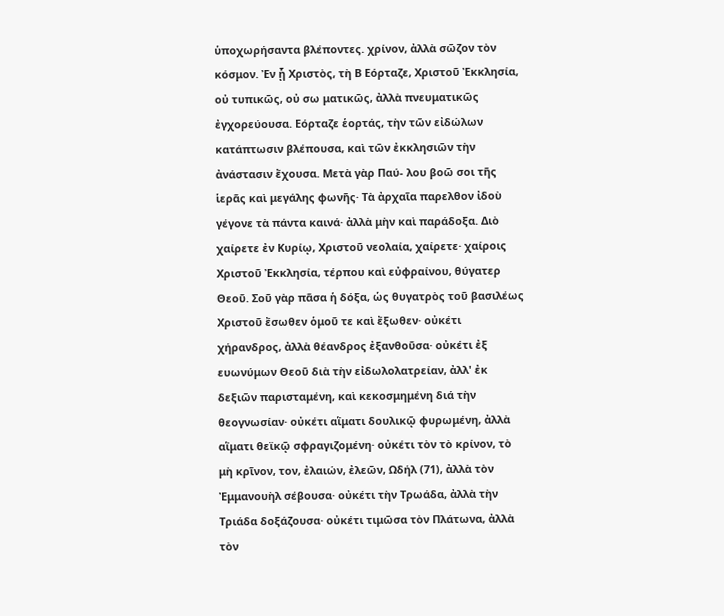ὑποχωρήσαντα βλέποντες. χρίνον, ἀλλὰ σῶζον τὸν κόσμον. Ἐν ᾗ Χριστὸς, τὴ Β Εόρταζε, Χριστοῦ Ἐκκλησία, οὐ τυπικῶς, οὐ σω ματικῶς, ἀλλὰ πνευματικῶς ἐγχορεύουσα. Εόρταζε ἑορτάς, τὴν τῶν εἰδώλων κατάπτωσιν βλέπουσα, καὶ τῶν ἐκκλησιῶν τὴν ἀνάστασιν ἔχουσα. Μετὰ γὰρ Παύ- λου βοῶ σοι τῆς ἱερᾶς καὶ μεγάλης φωνῆς· Τὰ ἀρχαῖα παρελθον ἰδοὺ γέγονε τὰ πάντα καινά· ἀλλὰ μὴν καὶ παράδοξα. Διὸ χαίρετε ἐν Κυρίῳ, Χριστοῦ νεολαία, χαίρετε· χαίροις Χριστοῦ Ἐκκλησία, τέρπου καὶ εὐφραίνου, θύγατερ Θεοῦ. Σοῦ γὰρ πᾶσα ἡ δόξα, ὡς θυγατρὸς τοῦ βασιλέως Χριστοῦ ἔσωθεν ὁμοῦ τε καὶ ἔξωθεν· οὐκέτι χήρανδρος, ἀλλὰ θέανδρος ἐξανθοῦσα· οὐκέτι ἐξ ευωνύμων Θεοῦ διὰ τὴν εἰδωλολατρείαν, ἀλλ' ἐκ δεξιῶν παρισταμένη, καὶ κεκοσμημένη διά τὴν θεογνωσίαν· οὐκέτι αἵματι δουλικῷ φυρωμένη, ἀλλὰ αἵματι θεϊκῷ σφραγιζομένη· οὐκέτι τὸν τὸ κρίνον, τὸ μὴ κρῖνον, τον, ἐλαιών, ἐλεῶν, Ωδήλ (71), ἀλλὰ τὸν Ἐμμανουὴλ σέβουσα· οὐκέτι τὴν Τρωάδα, ἀλλὰ τὴν Τριάδα δοξάζουσα· οὐκέτι τιμῶσα τὸν Πλάτωνα, ἀλλὰ τὸν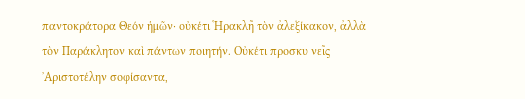παντοκράτορα Θεόν ἡμῶν· οὐκέτι Ἡρακλῆ τὸν ἀλεξίκακον, ἀλλὰ τὸν Παράκλητον καὶ πάντων ποιητήν. Οὐκέτι προσκυ νεῖς ᾿Αριστοτέλην σοφίσαντα,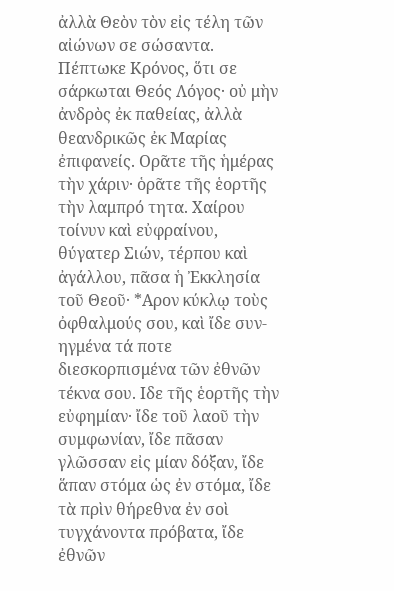ἀλλὰ Θεὸν τὸν εἰς τέλη τῶν αἰώνων σε σώσαντα. Πέπτωκε Κρόνος, ὅτι σε σάρκωται Θεός Λόγος· οὐ μὴν ἀνδρὸς ἐκ παθείας, ἀλλὰ θεανδρικῶς ἐκ Μαρίας ἐπιφανείς. Ορᾶτε τῆς ἡμέρας τὴν χάριν· ὁρᾶτε τῆς ἑορτῆς τὴν λαμπρό τητα. Χαίρου τοίνυν καὶ εὐφραίνου, θύγατερ Σιών, τέρπου καὶ ἀγάλλου, πᾶσα ἡ Ἐκκλησία τοῦ Θεοῦ· *Αρον κύκλῳ τοὺς ὀφθαλμούς σου, καὶ ἴδε συν- ηγμένα τά ποτε διεσκορπισμένα τῶν ἐθνῶν τέκνα σου. Ιδε τῆς ἑορτῆς τὴν εὐφημίαν· ἴδε τοῦ λαοῦ τὴν συμφωνίαν, ἴδε πᾶσαν γλῶσσαν εἰς μίαν δόξαν, ἴδε ἅπαν στόμα ὡς ἐν στόμα, ἴδε τὰ πρὶν θήρεθνα ἐν σοὶ τυγχάνοντα πρόβατα, ἴδε ἐθνῶν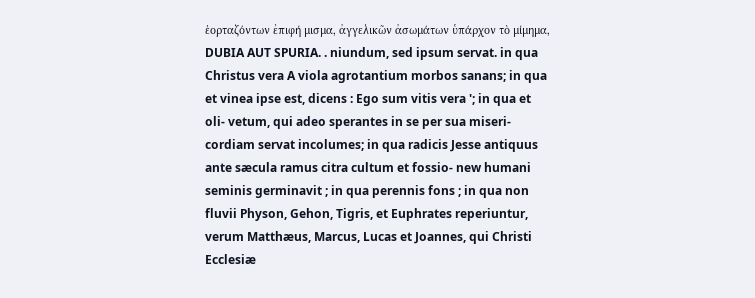ἑορταζόντων ἐπιφή μισμα, ἀγγελικῶν ἀσωμάτων ὑπάρχον τὸ μίμημα, DUBIA AUT SPURIA. . niundum, sed ipsum servat. in qua Christus vera A viola agrotantium morbos sanans; in qua et vinea ipse est, dicens : Ego sum vitis vera '; in qua et oli- vetum, qui adeo sperantes in se per sua miseri- cordiam servat incolumes; in qua radicis Jesse antiquus ante sæcula ramus citra cultum et fossio- new humani seminis germinavit ; in qua perennis fons ; in qua non fluvii Physon, Gehon, Tigris, et Euphrates reperiuntur, verum Matthæus, Marcus, Lucas et Joannes, qui Christi Ecclesiæ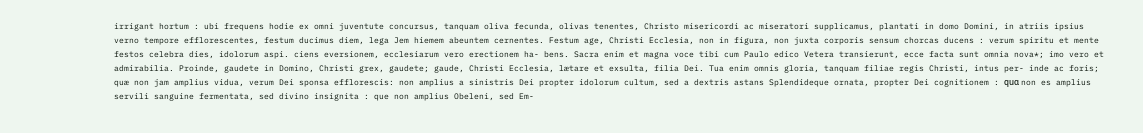irrigant hortum : ubi frequens hodie ex omni juventute concursus, tanquam oliva fecunda, olivas tenentes, Christo misericordi ac miseratori supplicamus, plantati in domo Domini, in atriis ipsius verno tempore efflorescentes, festum ducimus diem, lega Jem hiemem abeuntem cernentes. Festum age, Christi Ecclesia, non in figura, non juxta corporis sensum chorcas ducens : verum spiritu et mente festos celebra dies, idolorum aspi. ciens eversionem, ecclesiarum vero erectionem ha- bens. Sacra enim et magna voce tibi cum Paulo edico Vetera transierunt, ecce facta sunt omnia nova*; imo vero et admirabilia. Proinde, gaudete in Domino, Christi grex, gaudete; gaude, Christi Ecclesia, lætare et exsulta, filia Dei. Tua enim omnis gloria, tanquam filiae regis Christi, intus per- inde ac foris; quæ non jam amplius vidua, verum Dei sponsa efflorescis: non amplius a sinistris Dei propter idolorum cultum, sed a dextris astans Splendideque ornata, propter Dei cognitionem : quα non es amplius servili sanguine fermentata, sed divino insignita : que non amplius Obeleni, sed Em-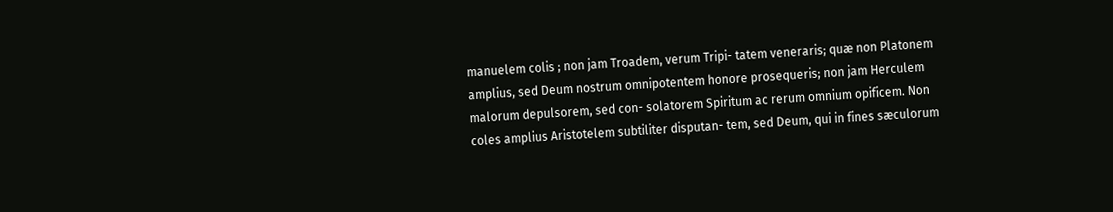manuelem colis ; non jam Troadem, verum Tripi- tatem veneraris; quæ non Platonem amplius, sed Deum nostrum omnipotentem honore prosequeris; non jam Herculem malorum depulsorem, sed con- solatorem Spiritum ac rerum omnium opificem. Non coles amplius Aristotelem subtiliter disputan- tem, sed Deum, qui in fines sæculorum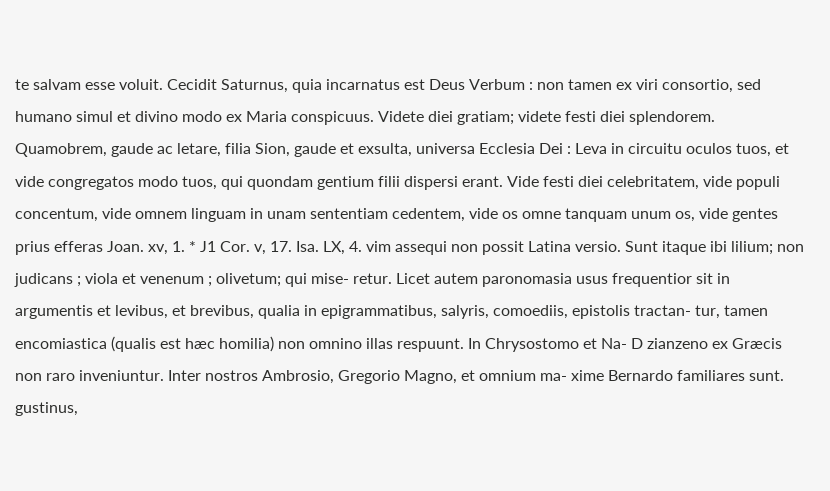te salvam esse voluit. Cecidit Saturnus, quia incarnatus est Deus Verbum : non tamen ex viri consortio, sed humano simul et divino modo ex Maria conspicuus. Videte diei gratiam; videte festi diei splendorem. Quamobrem, gaude ac letare, filia Sion, gaude et exsulta, universa Ecclesia Dei : Leva in circuitu oculos tuos, et vide congregatos modo tuos, qui quondam gentium filii dispersi erant. Vide festi diei celebritatem, vide populi concentum, vide omnem linguam in unam sententiam cedentem, vide os omne tanquam unum os, vide gentes prius efferas Joan. xv, 1. * J1 Cor. v, 17. Isa. LX, 4. vim assequi non possit Latina versio. Sunt itaque ibi lilium; non judicans ; viola et venenum ; olivetum; qui mise- retur. Licet autem paronomasia usus frequentior sit in argumentis et levibus, et brevibus, qualia in epigrammatibus, salyris, comoediis, epistolis tractan- tur, tamen encomiastica (qualis est hæc homilia) non omnino illas respuunt. In Chrysostomo et Na- D zianzeno ex Græcis non raro inveniuntur. Inter nostros Ambrosio, Gregorio Magno, et omnium ma- xime Bernardo familiares sunt. gustinus,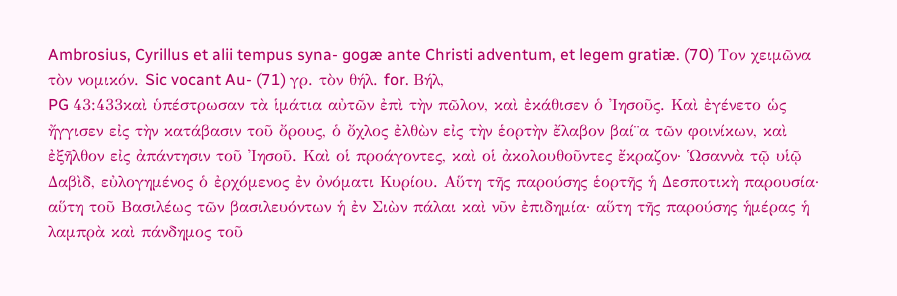Ambrosius, Cyrillus et alii tempus syna- gogæ ante Christi adventum, et legem gratiæ. (70) Τον χειμῶνα τὸν νομικόν. Sic vocant Au- (71) γρ. τὸν θήλ. for. Βήλ,
PG 43:433καὶ ὑπέστρωσαν τὰ ἱμάτια αὐτῶν ἐπὶ τὴν πῶλον, καὶ ἐκάθισεν ὁ Ἰησοῦς. Καὶ ἐγένετο ὡς ἤγγισεν εἰς τὴν κατάβασιν τοῦ ὄρους, ὁ ὄχλος ἐλθὼν εἰς τὴν ἑορτὴν ἔλαβον βαί̈α τῶν φοινίκων, καὶ ἐξῆλθον εἰς ἀπάντησιν τοῦ Ἰησοῦ. Καὶ οἱ προάγοντες, καὶ οἱ ἀκολουθοῦντες ἔκραζον· Ὡσαννὰ τῷ υἱῷ Δαβὶδ, εὐλογημένος ὁ ἐρχόμενος ἐν ὀνόματι Κυρίου. Αὕτη τῆς παρούσης ἑορτῆς ἡ Δεσποτικὴ παρουσία· αὕτη τοῦ Βασιλέως τῶν βασιλευόντων ἡ ἐν Σιὼν πάλαι καὶ νῦν ἐπιδημία· αὕτη τῆς παρούσης ἡμέρας ἡ λαμπρὰ καὶ πάνδημος τοῦ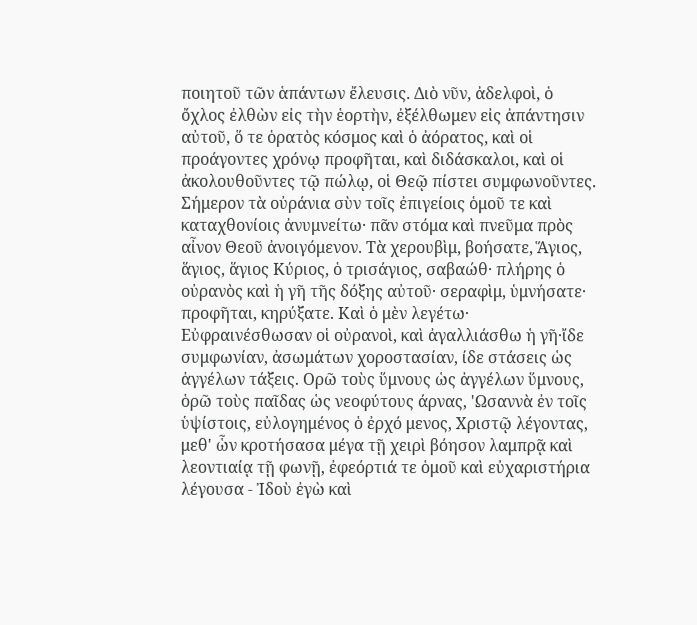ποιητοῦ τῶν ἁπάντων ἔλευσις. Διὸ νῦν, ἀδελφοὶ, ὁ ὄχλος ἐλθὼν εἰς τὴν ἑορτὴν, ἐξέλθωμεν εἰς ἀπάντησιν αὐτοῦ, ὅ τε ὁρατὸς κόσμος καὶ ὁ ἀόρατος, καὶ οἱ προάγοντες χρόνῳ προφῆται, καὶ διδάσκαλοι, καὶ οἱ ἀκολουθοῦντες τῷ πώλῳ, οἱ Θεῷ πίστει συμφωνοῦντες. Σήμερον τὰ οὐράνια σὺν τοῖς ἐπιγείοις ὁμοῦ τε καὶ καταχθονίοις ἀνυμνείτω· πᾶν στόμα καὶ πνεῦμα πρὸς αἶνον Θεοῦ ἀνοιγόμενον. Τὰ χερουβὶμ, βοήσατε, Ἅγιος, ἅγιος, ἅγιος Κύριος, ὁ τρισάγιος, σαβαώθ· πλήρης ὁ οὐρανὸς καὶ ἡ γῆ τῆς δόξης αὐτοῦ· σεραφὶμ, ὑμνήσατε· προφῆται, κηρύξατε. Καὶ ὁ μὲν λεγέτω· Εὐφραινέσθωσαν οἱ οὐρανοὶ, καὶ ἀγαλλιάσθω ἡ γῆ·ἴδε συμφωνίαν, ἀσωμάτων χοροστασίαν, ίδε στάσεις ὡς ἀγγέλων τάξεις. Ορῶ τοὺς ὕμνους ὡς ἀγγέλων ὕμνους, ὁρῶ τοὺς παῖδας ὡς νεοφύτους άρνας, 'Ωσαννὰ ἐν τοῖς ὑψίστοις, εὐλογημένος ὁ ἐρχό μενος, Χριστῷ λέγοντας, μεθ' ὧν κροτήσασα μέγα τῇ χειρὶ βόησον λαμπρᾷ καὶ λεοντιαίᾳ τῇ φωνῇ, ἐφεόρτιά τε ὁμοῦ καὶ εὐχαριστήρια λέγουσα - Ἰδοὺ ἐγὼ καὶ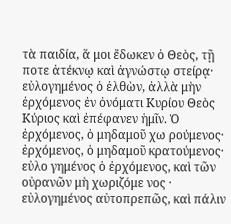τὰ παιδία, ἅ μοι ἔδωκεν ὁ Θεὸς, τῇ ποτε ἀτέκνῳ καὶ ἀγνώστῳ στείρᾳ· εὐλογημένος ὁ ἐλθὼν, ἀλλὰ μὴν ἐρχόμενος ἐν ὀνόματι Κυρίου Θεὸς Κύριος καὶ ἐπέφανεν ἡμῖν. Ὁ ἐρχόμενος, ὁ μηδαμοῦ χω ρούμενος· ἐρχόμενος, ὁ μηδαμοῦ κρατούμενος· εὐλο γημένος ὁ ἐρχόμενος, καὶ τῶν οὐρανῶν μὴ χωριζόμε νος · εὐλογημένος αὐτοπρεπῶς, καὶ πάλιν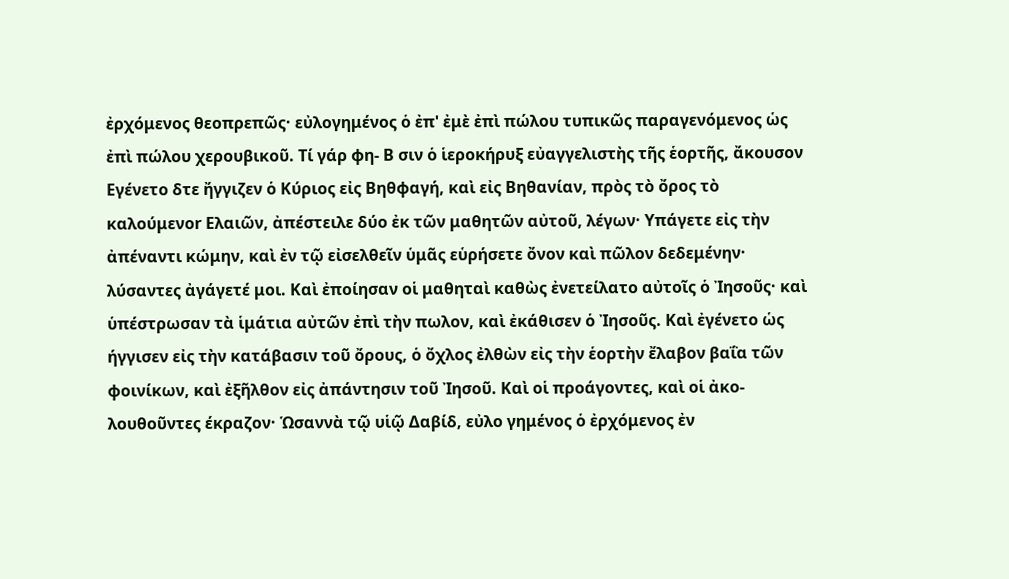ἐρχόμενος θεοπρεπῶς· εὐλογημένος ὁ ἐπ' ἐμὲ ἐπὶ πώλου τυπικῶς παραγενόμενος ὡς ἐπὶ πώλου χερουβικοῦ. Τί γάρ φη- Β σιν ὁ ἱεροκήρυξ εὐαγγελιστὴς τῆς ἑορτῆς, ἄκουσον Εγένετο δτε ἤγγιζεν ὁ Κύριος εἰς Βηθφαγή, καὶ εἰς Βηθανίαν, πρὸς τὸ ὄρος τὸ καλούμενοr Ελαιῶν, ἀπέστειλε δύο ἐκ τῶν μαθητῶν αὐτοῦ, λέγων· Υπάγετε εἰς τὴν ἀπέναντι κώμην, καὶ ἐν τῷ εἰσελθεῖν ὑμᾶς εὑρήσετε ὄνον καὶ πῶλον δεδεμένην· λύσαντες ἀγάγετέ μοι. Καὶ ἐποίησαν οἱ μαθηταὶ καθὼς ἐνετείλατο αὐτοῖς ὁ Ἰησοῦς· καὶ ὑπέστρωσαν τὰ ἱμάτια αὐτῶν ἐπὶ τὴν πωλον, καὶ ἐκάθισεν ὁ Ἰησοῦς. Καὶ ἐγένετο ὡς ήγγισεν εἰς τὴν κατάβασιν τοῦ ὄρους, ὁ ὄχλος ἐλθὼν εἰς τὴν ἑορτὴν ἔλαβον βαΐα τῶν φοινίκων, καὶ ἐξῆλθον εἰς ἀπάντησιν τοῦ Ἰησοῦ. Καὶ οἱ προάγοντες, καὶ οἱ ἀκο- λουθοῦντες έκραζον· Ὡσαννὰ τῷ υἱῷ Δαβίδ, εὐλο γημένος ὁ ἐρχόμενος ἐν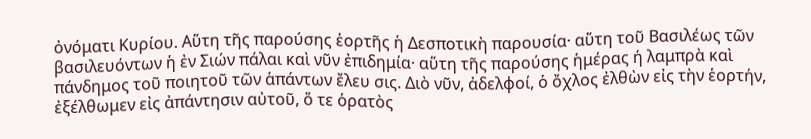ὀνόματι Κυρίου. Αὕτη τῆς παρούσης ἑορτῆς ἡ Δεσποτικὴ παρουσία· αὕτη τοῦ Βασιλέως τῶν βασιλευόντων ἡ ἐν Σιών πάλαι καὶ νῦν ἐπιδημία· αὕτη τῆς παρούσης ἡμέρας ή λαμπρὰ καὶ πάνδημος τοῦ ποιητοῦ τῶν ἁπάντων ἔλευ σις. Διὸ νῦν, ἀδελφοί, ὁ ὄχλος ἐλθὼν εἰς τὴν ἑορτήν, ἐξέλθωμεν εἰς ἀπάντησιν αὐτοῦ, ὅ τε ὁρατὸς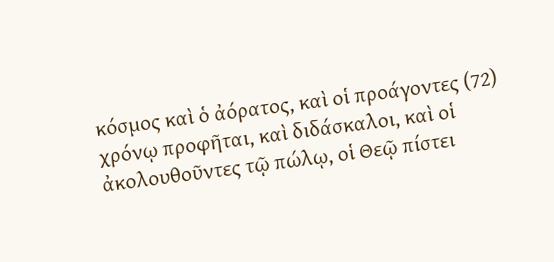κόσμος καὶ ὁ ἀόρατος, καὶ οἱ προάγοντες (72) χρόνῳ προφῆται, καὶ διδάσκαλοι, καὶ οἱ ἀκολουθοῦντες τῷ πώλῳ, οἱ Θεῷ πίστει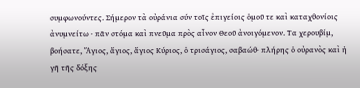συμφωνούντες. Σήμερον τὰ οὐράνια σύν τοῖς ἐπιγείοις ὁμοῦ τε καὶ καταχθονίοις ἀνυμνείτω · πᾶν στόμα καὶ πνεῦμα πρὸς αἶνον Θεοῦ ἀνοιγόμενον. Τα χερουβίμ, βοήσατε, Ἅγιος, ἅγιος, ἅγιος Κύριος, ὁ τρισάγιος, σαβαώθ· πλήρης ὁ οὐρανὸς καὶ ἡ γῆ τῆς δόξης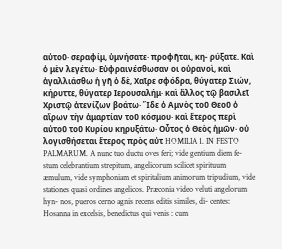αὐτοῦ· σεραφίμ, ὑμνήσατε· προφῆται, κη- ρύξατε. Καὶ ὁ μὲν λεγέτω· Εὐφραινέσθωσαν οι οὐρανοὶ, καὶ ἀγαλλιάσθω ἡ γῆ ὁ δὲ, Χαῖρε σφόδρα, θύγατερ Σιών, κήρυττε, θύγατερ Ιερουσαλήμ· καὶ ἄλλος τῷ βασιλεῖ Χριστῷ ἀτενίζων βοάτω· Ἴδε ὁ Αμνὸς τοῦ Θεοῦ ὁ αἴρων τὴν ἁμαρτίαν τοῦ κόσμου· καὶ ἕτερος περὶ αὐτοῦ τοῦ Κυρίου κηρυξάτω· Οὗτος ὁ Θεὸς ἡμῶν· οὐ λογισθήσεται ἕτερος πρὸς αὐτ HOMILIA 1. IN FESTO PALMARUM. A nunc tuo ductu oves feri; vide gentium diem fe- stum celebrantium strepitum, angelicorum scilicet spirituum æmulum, vide symphoniam et spiritalium animorum tripudium, vide stationes quasi ordines angelicos. Præconia video veluti angelorum hyn- nos, pueros cerno agnis recens editis similes, di- centes: Hosanna in excelsis, benedictus qui venis : cum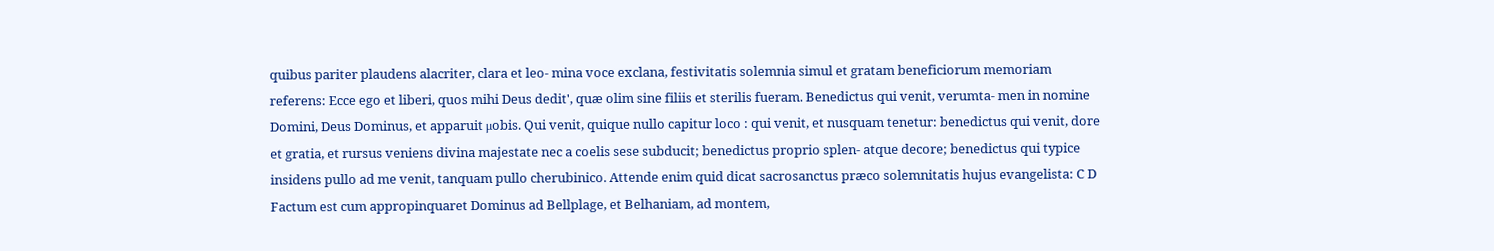quibus pariter plaudens alacriter, clara et leo- mina voce exclana, festivitatis solemnia simul et gratam beneficiorum memoriam referens: Ecce ego et liberi, quos mihi Deus dedit', quæ olim sine filiis et sterilis fueram. Benedictus qui venit, verumta- men in nomine Domini, Deus Dominus, et apparuit μobis. Qui venit, quique nullo capitur loco : qui venit, et nusquam tenetur: benedictus qui venit, dore et gratia, et rursus veniens divina majestate nec a coelis sese subducit; benedictus proprio splen- atque decore; benedictus qui typice insidens pullo ad me venit, tanquam pullo cherubinico. Attende enim quid dicat sacrosanctus præco solemnitatis hujus evangelista: C D Factum est cum appropinquaret Dominus ad Bellplage, et Belhaniam, ad montem,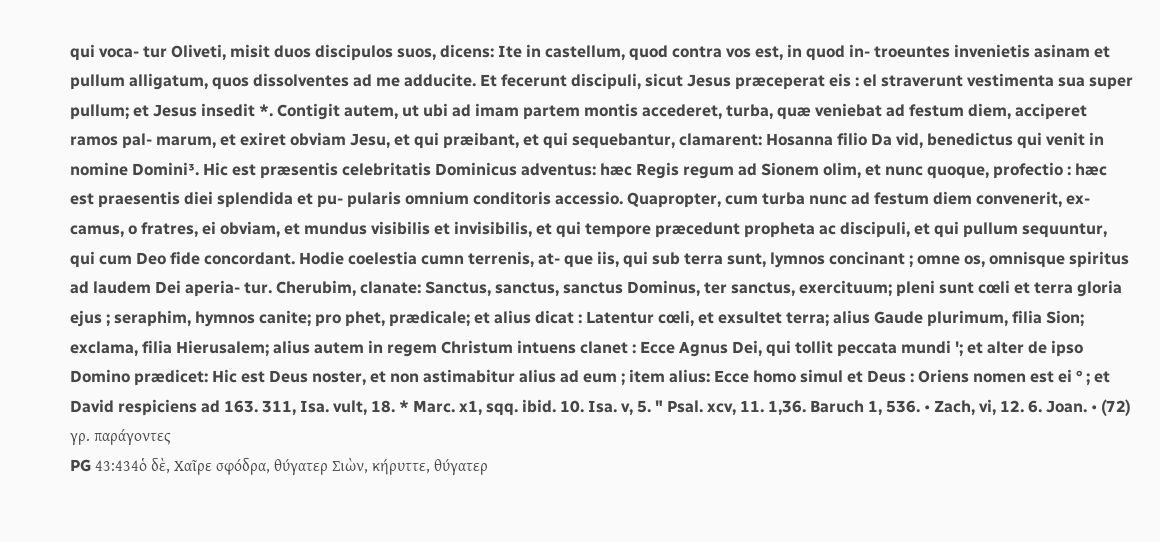qui voca- tur Oliveti, misit duos discipulos suos, dicens: Ite in castellum, quod contra vos est, in quod in- troeuntes invenietis asinam et pullum alligatum, quos dissolventes ad me adducite. Et fecerunt discipuli, sicut Jesus præceperat eis : el straverunt vestimenta sua super pullum; et Jesus insedit *. Contigit autem, ut ubi ad imam partem montis accederet, turba, quæ veniebat ad festum diem, acciperet ramos pal- marum, et exiret obviam Jesu, et qui præibant, et qui sequebantur, clamarent: Hosanna filio Da vid, benedictus qui venit in nomine Domini³. Hic est præsentis celebritatis Dominicus adventus: hæc Regis regum ad Sionem olim, et nunc quoque, profectio : hæc est praesentis diei splendida et pu- pularis omnium conditoris accessio. Quapropter, cum turba nunc ad festum diem convenerit, ex- camus, o fratres, ei obviam, et mundus visibilis et invisibilis, et qui tempore præcedunt propheta ac discipuli, et qui pullum sequuntur, qui cum Deo fide concordant. Hodie coelestia cumn terrenis, at- que iis, qui sub terra sunt, lymnos concinant ; omne os, omnisque spiritus ad laudem Dei aperia- tur. Cherubim, clanate: Sanctus, sanctus, sanctus Dominus, ter sanctus, exercituum; pleni sunt cœli et terra gloria ejus ; seraphim, hymnos canite; pro phet, prædicale; et alius dicat : Latentur cœli, et exsultet terra; alius Gaude plurimum, filia Sion; exclama, filia Hierusalem; alius autem in regem Christum intuens clanet : Ecce Agnus Dei, qui tollit peccata mundi '; et alter de ipso Domino prædicet: Hic est Deus noster, et non astimabitur alius ad eum ; item alius: Ecce homo simul et Deus : Oriens nomen est ei ° ; et David respiciens ad 163. 311, Isa. vult, 18. * Marc. x1, sqq. ibid. 10. Isa. v, 5. " Psal. xcv, 11. 1,36. Baruch 1, 536. • Zach, vi, 12. 6. Joan. • (72) γρ. παράγοντες
PG 43:434ὁ δὲ, Χαῖρε σφόδρα, θύγατερ Σιὼν, κήρυττε, θύγατερ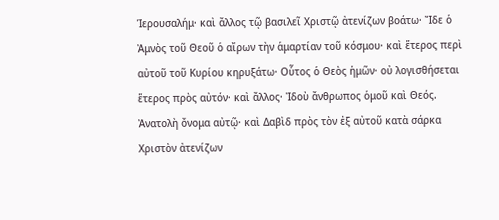Ἱερουσαλήμ· καὶ ἄλλος τῷ βασιλεῖ Χριστῷ ἀτενίζων βοάτω· Ἴδε ὁ Ἀμνὸς τοῦ Θεοῦ ὁ αἴρων τὴν ἁμαρτίαν τοῦ κόσμου· καὶ ἕτερος περὶ αὐτοῦ τοῦ Κυρίου κηρυξάτω· Οὗτος ὁ Θεὸς ἡμῶν· οὐ λογισθήσεται ἕτερος πρὸς αὐτόν· καὶ ἄλλος· Ἰδοὺ ἄνθρωπος ὁμοῦ καὶ Θεός. Ἀνατολὴ ὄνομα αὐτῷ· καὶ Δαβὶδ πρὸς τὸν ἐξ αὐτοῦ κατὰ σάρκα Χριστὸν ἀτενίζων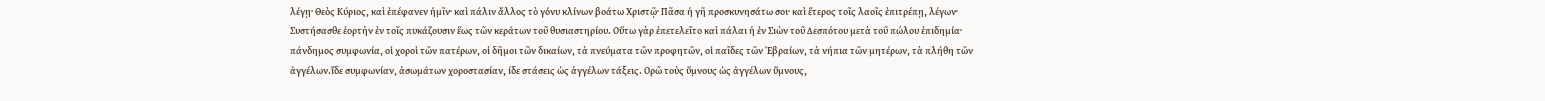λέγῃ· Θεὸς Κύριος, καὶ ἐπέφανεν ἡμῖν· καὶ πάλιν ἄλλος τὸ γόνυ κλίνων βοάτω Χριστῷ· Πᾶσα ἡ γῆ προσκυνησάτω σοι· καὶ ἕτερος τοῖς λαοῖς ἐπιτρέπῃ, λέγων· Συστήσασθε ἑορτὴν ἐν τοῖς πυκάζουσιν ἕως τῶν κεράτων τοῦ θυσιαστηρίου. Οὕτω γὰρ ἐπετελεῖτο καὶ πάλαι ἡ ἐν Σιὼν τοῦ Δεσπότου μετὰ τοῦ πώλου ἐπιδημία· πάνδημος συμφωνία, οἱ χοροὶ τῶν πατέρων, οἱ δῆμοι τῶν δικαίων, τὰ πνεύματα τῶν προφητῶν, οἱ παῖδες τῶν Ἑβραίων, τὰ νήπια τῶν μητέρων, τὰ πλήθη τῶν ἀγγέλων.ἴδε συμφωνίαν, ἀσωμάτων χοροστασίαν, ίδε στάσεις ὡς ἀγγέλων τάξεις. Ορῶ τοὺς ὕμνους ὡς ἀγγέλων ὕμνους,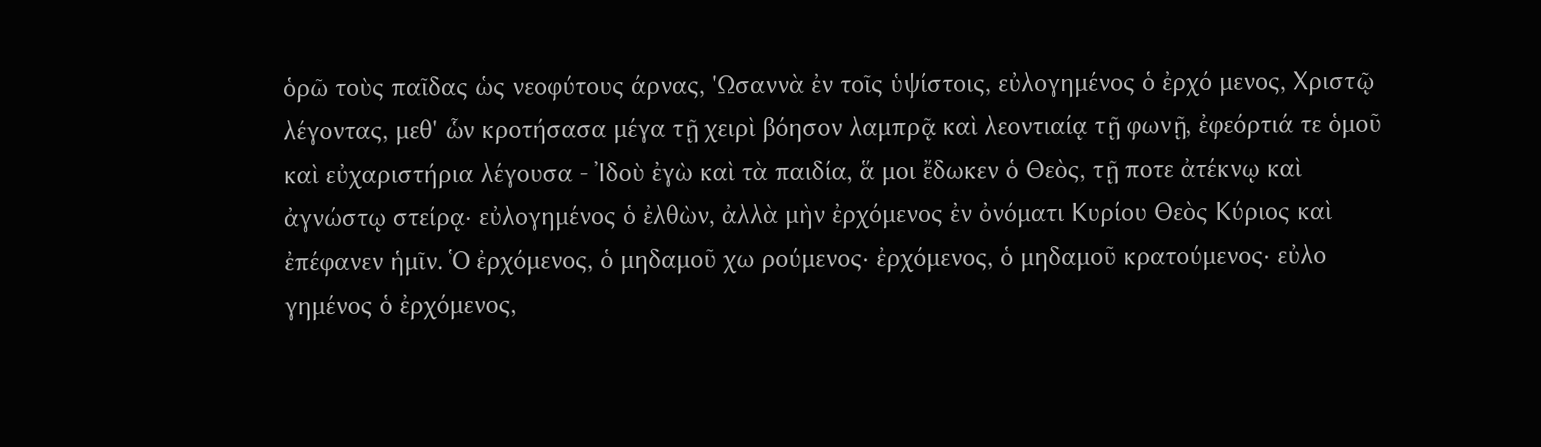ὁρῶ τοὺς παῖδας ὡς νεοφύτους άρνας, 'Ωσαννὰ ἐν τοῖς ὑψίστοις, εὐλογημένος ὁ ἐρχό μενος, Χριστῷ λέγοντας, μεθ' ὧν κροτήσασα μέγα τῇ χειρὶ βόησον λαμπρᾷ καὶ λεοντιαίᾳ τῇ φωνῇ, ἐφεόρτιά τε ὁμοῦ καὶ εὐχαριστήρια λέγουσα - Ἰδοὺ ἐγὼ καὶ τὰ παιδία, ἅ μοι ἔδωκεν ὁ Θεὸς, τῇ ποτε ἀτέκνῳ καὶ ἀγνώστῳ στείρᾳ· εὐλογημένος ὁ ἐλθὼν, ἀλλὰ μὴν ἐρχόμενος ἐν ὀνόματι Κυρίου Θεὸς Κύριος καὶ ἐπέφανεν ἡμῖν. Ὁ ἐρχόμενος, ὁ μηδαμοῦ χω ρούμενος· ἐρχόμενος, ὁ μηδαμοῦ κρατούμενος· εὐλο γημένος ὁ ἐρχόμενος,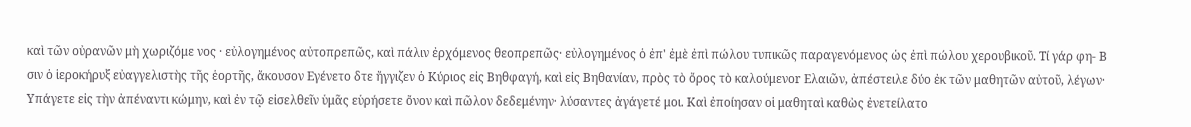καὶ τῶν οὐρανῶν μὴ χωριζόμε νος · εὐλογημένος αὐτοπρεπῶς, καὶ πάλιν ἐρχόμενος θεοπρεπῶς· εὐλογημένος ὁ ἐπ' ἐμὲ ἐπὶ πώλου τυπικῶς παραγενόμενος ὡς ἐπὶ πώλου χερουβικοῦ. Τί γάρ φη- Β σιν ὁ ἱεροκήρυξ εὐαγγελιστὴς τῆς ἑορτῆς, ἄκουσον Εγένετο δτε ἤγγιζεν ὁ Κύριος εἰς Βηθφαγή, καὶ εἰς Βηθανίαν, πρὸς τὸ ὄρος τὸ καλούμενοr Ελαιῶν, ἀπέστειλε δύο ἐκ τῶν μαθητῶν αὐτοῦ, λέγων· Υπάγετε εἰς τὴν ἀπέναντι κώμην, καὶ ἐν τῷ εἰσελθεῖν ὑμᾶς εὑρήσετε ὄνον καὶ πῶλον δεδεμένην· λύσαντες ἀγάγετέ μοι. Καὶ ἐποίησαν οἱ μαθηταὶ καθὼς ἐνετείλατο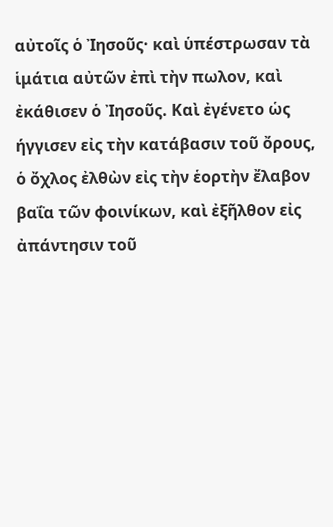αὐτοῖς ὁ Ἰησοῦς· καὶ ὑπέστρωσαν τὰ ἱμάτια αὐτῶν ἐπὶ τὴν πωλον, καὶ ἐκάθισεν ὁ Ἰησοῦς. Καὶ ἐγένετο ὡς ήγγισεν εἰς τὴν κατάβασιν τοῦ ὄρους, ὁ ὄχλος ἐλθὼν εἰς τὴν ἑορτὴν ἔλαβον βαΐα τῶν φοινίκων, καὶ ἐξῆλθον εἰς ἀπάντησιν τοῦ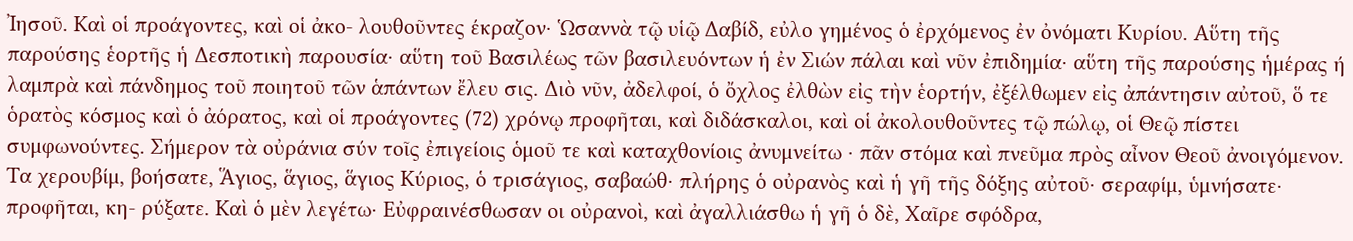Ἰησοῦ. Καὶ οἱ προάγοντες, καὶ οἱ ἀκο- λουθοῦντες έκραζον· Ὡσαννὰ τῷ υἱῷ Δαβίδ, εὐλο γημένος ὁ ἐρχόμενος ἐν ὀνόματι Κυρίου. Αὕτη τῆς παρούσης ἑορτῆς ἡ Δεσποτικὴ παρουσία· αὕτη τοῦ Βασιλέως τῶν βασιλευόντων ἡ ἐν Σιών πάλαι καὶ νῦν ἐπιδημία· αὕτη τῆς παρούσης ἡμέρας ή λαμπρὰ καὶ πάνδημος τοῦ ποιητοῦ τῶν ἁπάντων ἔλευ σις. Διὸ νῦν, ἀδελφοί, ὁ ὄχλος ἐλθὼν εἰς τὴν ἑορτήν, ἐξέλθωμεν εἰς ἀπάντησιν αὐτοῦ, ὅ τε ὁρατὸς κόσμος καὶ ὁ ἀόρατος, καὶ οἱ προάγοντες (72) χρόνῳ προφῆται, καὶ διδάσκαλοι, καὶ οἱ ἀκολουθοῦντες τῷ πώλῳ, οἱ Θεῷ πίστει συμφωνούντες. Σήμερον τὰ οὐράνια σύν τοῖς ἐπιγείοις ὁμοῦ τε καὶ καταχθονίοις ἀνυμνείτω · πᾶν στόμα καὶ πνεῦμα πρὸς αἶνον Θεοῦ ἀνοιγόμενον. Τα χερουβίμ, βοήσατε, Ἅγιος, ἅγιος, ἅγιος Κύριος, ὁ τρισάγιος, σαβαώθ· πλήρης ὁ οὐρανὸς καὶ ἡ γῆ τῆς δόξης αὐτοῦ· σεραφίμ, ὑμνήσατε· προφῆται, κη- ρύξατε. Καὶ ὁ μὲν λεγέτω· Εὐφραινέσθωσαν οι οὐρανοὶ, καὶ ἀγαλλιάσθω ἡ γῆ ὁ δὲ, Χαῖρε σφόδρα,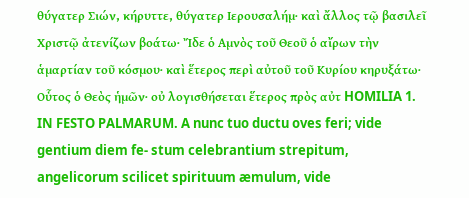θύγατερ Σιών, κήρυττε, θύγατερ Ιερουσαλήμ· καὶ ἄλλος τῷ βασιλεῖ Χριστῷ ἀτενίζων βοάτω· Ἴδε ὁ Αμνὸς τοῦ Θεοῦ ὁ αἴρων τὴν ἁμαρτίαν τοῦ κόσμου· καὶ ἕτερος περὶ αὐτοῦ τοῦ Κυρίου κηρυξάτω· Οὗτος ὁ Θεὸς ἡμῶν· οὐ λογισθήσεται ἕτερος πρὸς αὐτ HOMILIA 1. IN FESTO PALMARUM. A nunc tuo ductu oves feri; vide gentium diem fe- stum celebrantium strepitum, angelicorum scilicet spirituum æmulum, vide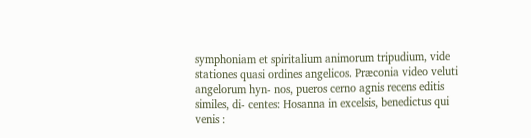symphoniam et spiritalium animorum tripudium, vide stationes quasi ordines angelicos. Præconia video veluti angelorum hyn- nos, pueros cerno agnis recens editis similes, di- centes: Hosanna in excelsis, benedictus qui venis :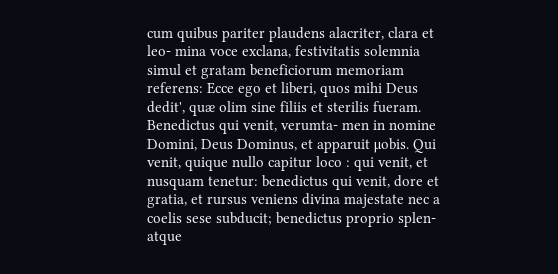cum quibus pariter plaudens alacriter, clara et leo- mina voce exclana, festivitatis solemnia simul et gratam beneficiorum memoriam referens: Ecce ego et liberi, quos mihi Deus dedit', quæ olim sine filiis et sterilis fueram. Benedictus qui venit, verumta- men in nomine Domini, Deus Dominus, et apparuit μobis. Qui venit, quique nullo capitur loco : qui venit, et nusquam tenetur: benedictus qui venit, dore et gratia, et rursus veniens divina majestate nec a coelis sese subducit; benedictus proprio splen- atque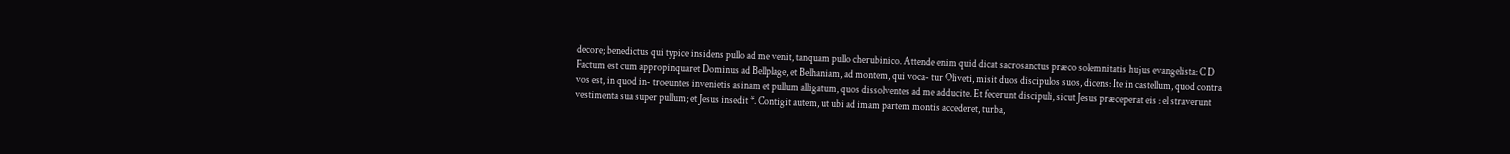decore; benedictus qui typice insidens pullo ad me venit, tanquam pullo cherubinico. Attende enim quid dicat sacrosanctus præco solemnitatis hujus evangelista: C D Factum est cum appropinquaret Dominus ad Bellplage, et Belhaniam, ad montem, qui voca- tur Oliveti, misit duos discipulos suos, dicens: Ite in castellum, quod contra vos est, in quod in- troeuntes invenietis asinam et pullum alligatum, quos dissolventes ad me adducite. Et fecerunt discipuli, sicut Jesus præceperat eis : el straverunt vestimenta sua super pullum; et Jesus insedit *. Contigit autem, ut ubi ad imam partem montis accederet, turba,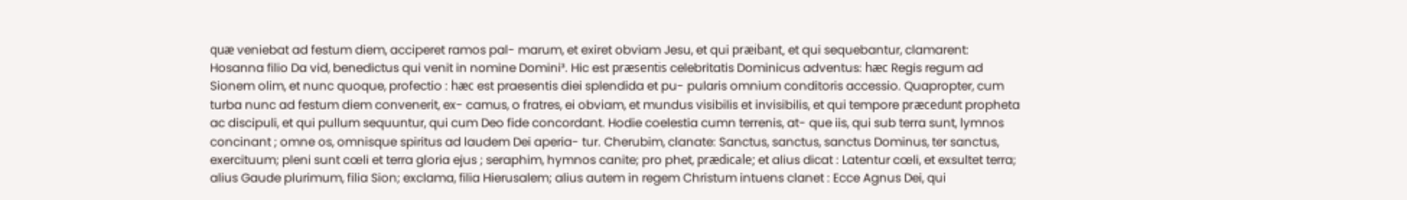quæ veniebat ad festum diem, acciperet ramos pal- marum, et exiret obviam Jesu, et qui præibant, et qui sequebantur, clamarent: Hosanna filio Da vid, benedictus qui venit in nomine Domini³. Hic est præsentis celebritatis Dominicus adventus: hæc Regis regum ad Sionem olim, et nunc quoque, profectio : hæc est praesentis diei splendida et pu- pularis omnium conditoris accessio. Quapropter, cum turba nunc ad festum diem convenerit, ex- camus, o fratres, ei obviam, et mundus visibilis et invisibilis, et qui tempore præcedunt propheta ac discipuli, et qui pullum sequuntur, qui cum Deo fide concordant. Hodie coelestia cumn terrenis, at- que iis, qui sub terra sunt, lymnos concinant ; omne os, omnisque spiritus ad laudem Dei aperia- tur. Cherubim, clanate: Sanctus, sanctus, sanctus Dominus, ter sanctus, exercituum; pleni sunt cœli et terra gloria ejus ; seraphim, hymnos canite; pro phet, prædicale; et alius dicat : Latentur cœli, et exsultet terra; alius Gaude plurimum, filia Sion; exclama, filia Hierusalem; alius autem in regem Christum intuens clanet : Ecce Agnus Dei, qui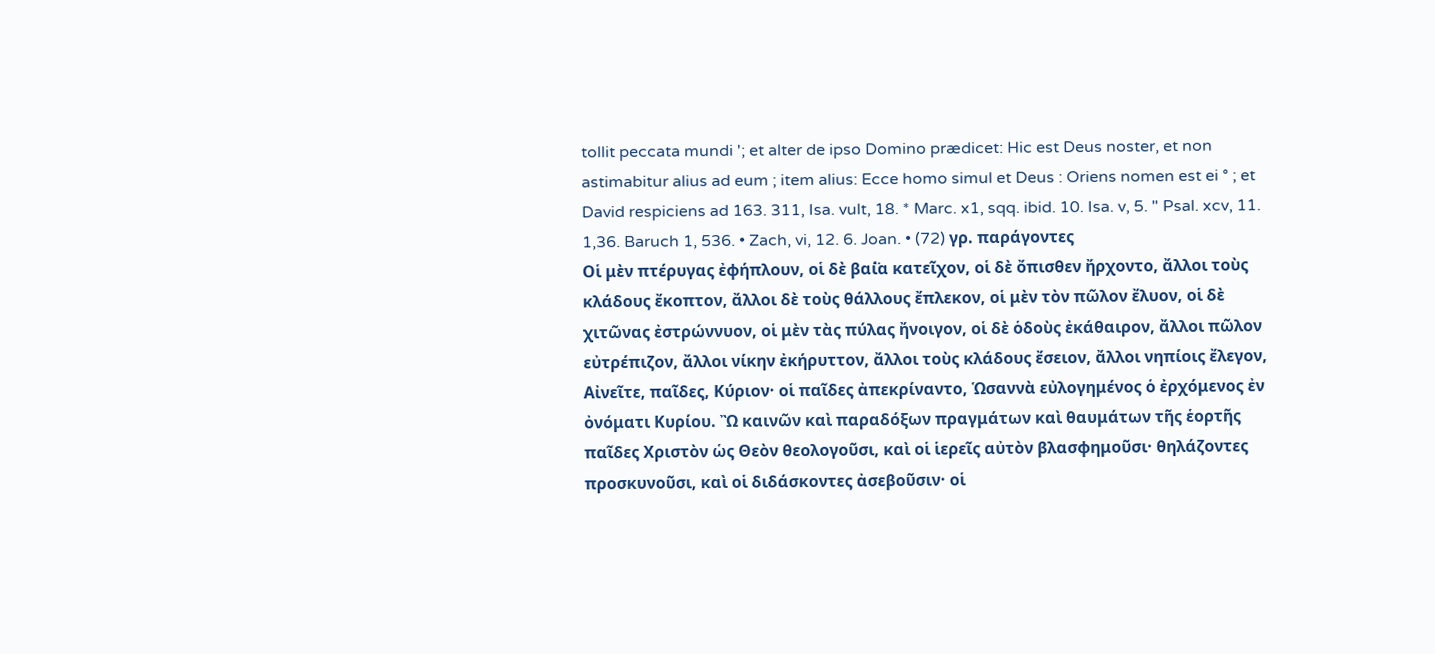tollit peccata mundi '; et alter de ipso Domino prædicet: Hic est Deus noster, et non astimabitur alius ad eum ; item alius: Ecce homo simul et Deus : Oriens nomen est ei ° ; et David respiciens ad 163. 311, Isa. vult, 18. * Marc. x1, sqq. ibid. 10. Isa. v, 5. " Psal. xcv, 11. 1,36. Baruch 1, 536. • Zach, vi, 12. 6. Joan. • (72) γρ. παράγοντες
Οἱ μὲν πτέρυγας ἐφήπλουν, οἱ δὲ βαί̈α κατεῖχον, οἱ δὲ ὄπισθεν ἤρχοντο, ἄλλοι τοὺς κλάδους ἔκοπτον, ἄλλοι δὲ τοὺς θάλλους ἔπλεκον, οἱ μὲν τὸν πῶλον ἔλυον, οἱ δὲ χιτῶνας ἐστρώννυον, οἱ μὲν τὰς πύλας ἤνοιγον, οἱ δὲ ὁδοὺς ἐκάθαιρον, ἄλλοι πῶλον εὐτρέπιζον, ἄλλοι νίκην ἐκήρυττον, ἄλλοι τοὺς κλάδους ἔσειον, ἄλλοι νηπίοις ἔλεγον, Αἰνεῖτε, παῖδες, Κύριον· οἱ παῖδες ἀπεκρίναντο, Ὡσαννὰ εὐλογημένος ὁ ἐρχόμενος ἐν ὀνόματι Κυρίου. Ὢ καινῶν καὶ παραδόξων πραγμάτων καὶ θαυμάτων τῆς ἑορτῆς παῖδες Χριστὸν ὡς Θεὸν θεολογοῦσι, καὶ οἱ ἱερεῖς αὐτὸν βλασφημοῦσι· θηλάζοντες προσκυνοῦσι, καὶ οἱ διδάσκοντες ἀσεβοῦσιν· οἱ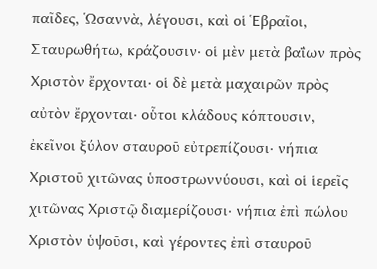παῖδες, Ὡσαννὰ, λέγουσι, καὶ οἱ Ἑβραῖοι, Σταυρωθήτω, κράζουσιν· οἱ μὲν μετὰ βαί̈ων πρὸς Χριστὸν ἔρχονται· οἱ δὲ μετὰ μαχαιρῶν πρὸς αὐτὸν ἔρχονται· οὗτοι κλάδους κόπτουσιν, ἐκεῖνοι ξύλον σταυροῦ εὐτρεπίζουσι· νήπια Χριστοῦ χιτῶνας ὑποστρωννύουσι, καὶ οἱ ἱερεῖς χιτῶνας Χριστῷ διαμερίζουσι· νήπια ἐπὶ πώλου Χριστὸν ὑψοῦσι, καὶ γέροντες ἐπὶ σταυροῦ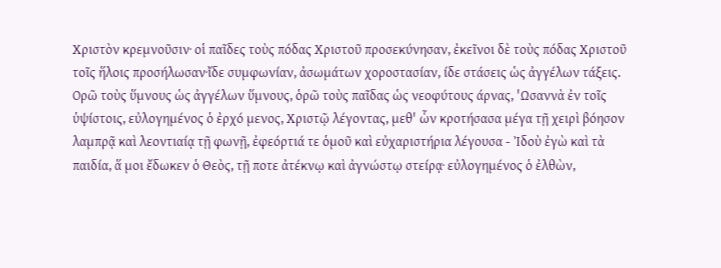Χριστὸν κρεμνοῦσιν· οἱ παῖδες τοὺς πόδας Χριστοῦ προσεκύνησαν, ἐκεῖνοι δὲ τοὺς πόδας Χριστοῦ τοῖς ἥλοις προσήλωσαν·ἴδε συμφωνίαν, ἀσωμάτων χοροστασίαν, ίδε στάσεις ὡς ἀγγέλων τάξεις. Ορῶ τοὺς ὕμνους ὡς ἀγγέλων ὕμνους, ὁρῶ τοὺς παῖδας ὡς νεοφύτους άρνας, 'Ωσαννὰ ἐν τοῖς ὑψίστοις, εὐλογημένος ὁ ἐρχό μενος, Χριστῷ λέγοντας, μεθ' ὧν κροτήσασα μέγα τῇ χειρὶ βόησον λαμπρᾷ καὶ λεοντιαίᾳ τῇ φωνῇ, ἐφεόρτιά τε ὁμοῦ καὶ εὐχαριστήρια λέγουσα - Ἰδοὺ ἐγὼ καὶ τὰ παιδία, ἅ μοι ἔδωκεν ὁ Θεὸς, τῇ ποτε ἀτέκνῳ καὶ ἀγνώστῳ στείρᾳ· εὐλογημένος ὁ ἐλθὼν,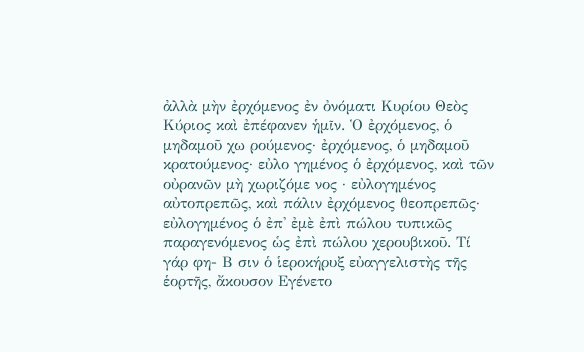ἀλλὰ μὴν ἐρχόμενος ἐν ὀνόματι Κυρίου Θεὸς Κύριος καὶ ἐπέφανεν ἡμῖν. Ὁ ἐρχόμενος, ὁ μηδαμοῦ χω ρούμενος· ἐρχόμενος, ὁ μηδαμοῦ κρατούμενος· εὐλο γημένος ὁ ἐρχόμενος, καὶ τῶν οὐρανῶν μὴ χωριζόμε νος · εὐλογημένος αὐτοπρεπῶς, καὶ πάλιν ἐρχόμενος θεοπρεπῶς· εὐλογημένος ὁ ἐπ' ἐμὲ ἐπὶ πώλου τυπικῶς παραγενόμενος ὡς ἐπὶ πώλου χερουβικοῦ. Τί γάρ φη- Β σιν ὁ ἱεροκήρυξ εὐαγγελιστὴς τῆς ἑορτῆς, ἄκουσον Εγένετο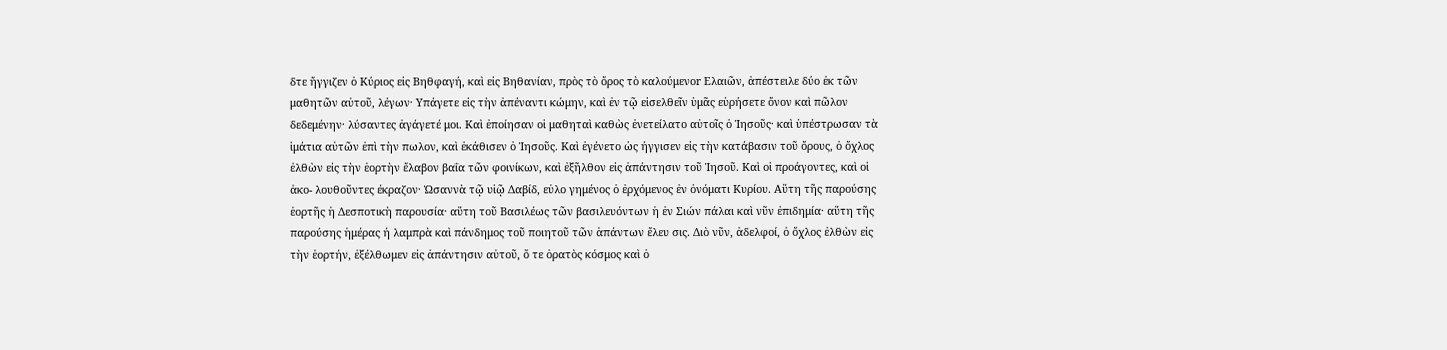δτε ἤγγιζεν ὁ Κύριος εἰς Βηθφαγή, καὶ εἰς Βηθανίαν, πρὸς τὸ ὄρος τὸ καλούμενοr Ελαιῶν, ἀπέστειλε δύο ἐκ τῶν μαθητῶν αὐτοῦ, λέγων· Υπάγετε εἰς τὴν ἀπέναντι κώμην, καὶ ἐν τῷ εἰσελθεῖν ὑμᾶς εὑρήσετε ὄνον καὶ πῶλον δεδεμένην· λύσαντες ἀγάγετέ μοι. Καὶ ἐποίησαν οἱ μαθηταὶ καθὼς ἐνετείλατο αὐτοῖς ὁ Ἰησοῦς· καὶ ὑπέστρωσαν τὰ ἱμάτια αὐτῶν ἐπὶ τὴν πωλον, καὶ ἐκάθισεν ὁ Ἰησοῦς. Καὶ ἐγένετο ὡς ήγγισεν εἰς τὴν κατάβασιν τοῦ ὄρους, ὁ ὄχλος ἐλθὼν εἰς τὴν ἑορτὴν ἔλαβον βαΐα τῶν φοινίκων, καὶ ἐξῆλθον εἰς ἀπάντησιν τοῦ Ἰησοῦ. Καὶ οἱ προάγοντες, καὶ οἱ ἀκο- λουθοῦντες έκραζον· Ὡσαννὰ τῷ υἱῷ Δαβίδ, εὐλο γημένος ὁ ἐρχόμενος ἐν ὀνόματι Κυρίου. Αὕτη τῆς παρούσης ἑορτῆς ἡ Δεσποτικὴ παρουσία· αὕτη τοῦ Βασιλέως τῶν βασιλευόντων ἡ ἐν Σιών πάλαι καὶ νῦν ἐπιδημία· αὕτη τῆς παρούσης ἡμέρας ή λαμπρὰ καὶ πάνδημος τοῦ ποιητοῦ τῶν ἁπάντων ἔλευ σις. Διὸ νῦν, ἀδελφοί, ὁ ὄχλος ἐλθὼν εἰς τὴν ἑορτήν, ἐξέλθωμεν εἰς ἀπάντησιν αὐτοῦ, ὅ τε ὁρατὸς κόσμος καὶ ὁ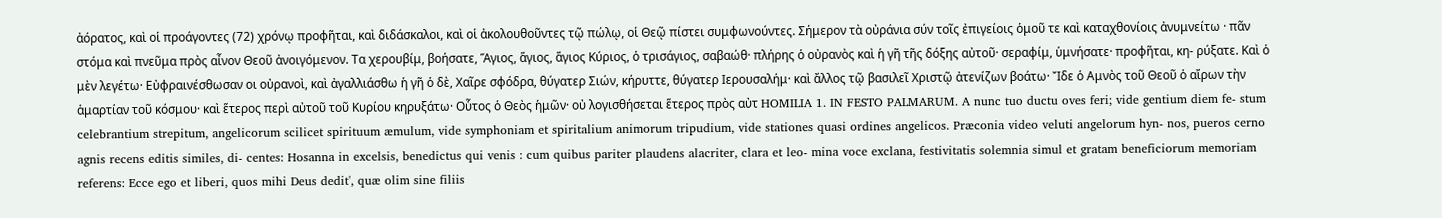ἀόρατος, καὶ οἱ προάγοντες (72) χρόνῳ προφῆται, καὶ διδάσκαλοι, καὶ οἱ ἀκολουθοῦντες τῷ πώλῳ, οἱ Θεῷ πίστει συμφωνούντες. Σήμερον τὰ οὐράνια σύν τοῖς ἐπιγείοις ὁμοῦ τε καὶ καταχθονίοις ἀνυμνείτω · πᾶν στόμα καὶ πνεῦμα πρὸς αἶνον Θεοῦ ἀνοιγόμενον. Τα χερουβίμ, βοήσατε, Ἅγιος, ἅγιος, ἅγιος Κύριος, ὁ τρισάγιος, σαβαώθ· πλήρης ὁ οὐρανὸς καὶ ἡ γῆ τῆς δόξης αὐτοῦ· σεραφίμ, ὑμνήσατε· προφῆται, κη- ρύξατε. Καὶ ὁ μὲν λεγέτω· Εὐφραινέσθωσαν οι οὐρανοὶ, καὶ ἀγαλλιάσθω ἡ γῆ ὁ δὲ, Χαῖρε σφόδρα, θύγατερ Σιών, κήρυττε, θύγατερ Ιερουσαλήμ· καὶ ἄλλος τῷ βασιλεῖ Χριστῷ ἀτενίζων βοάτω· Ἴδε ὁ Αμνὸς τοῦ Θεοῦ ὁ αἴρων τὴν ἁμαρτίαν τοῦ κόσμου· καὶ ἕτερος περὶ αὐτοῦ τοῦ Κυρίου κηρυξάτω· Οὗτος ὁ Θεὸς ἡμῶν· οὐ λογισθήσεται ἕτερος πρὸς αὐτ HOMILIA 1. IN FESTO PALMARUM. A nunc tuo ductu oves feri; vide gentium diem fe- stum celebrantium strepitum, angelicorum scilicet spirituum æmulum, vide symphoniam et spiritalium animorum tripudium, vide stationes quasi ordines angelicos. Præconia video veluti angelorum hyn- nos, pueros cerno agnis recens editis similes, di- centes: Hosanna in excelsis, benedictus qui venis : cum quibus pariter plaudens alacriter, clara et leo- mina voce exclana, festivitatis solemnia simul et gratam beneficiorum memoriam referens: Ecce ego et liberi, quos mihi Deus dedit', quæ olim sine filiis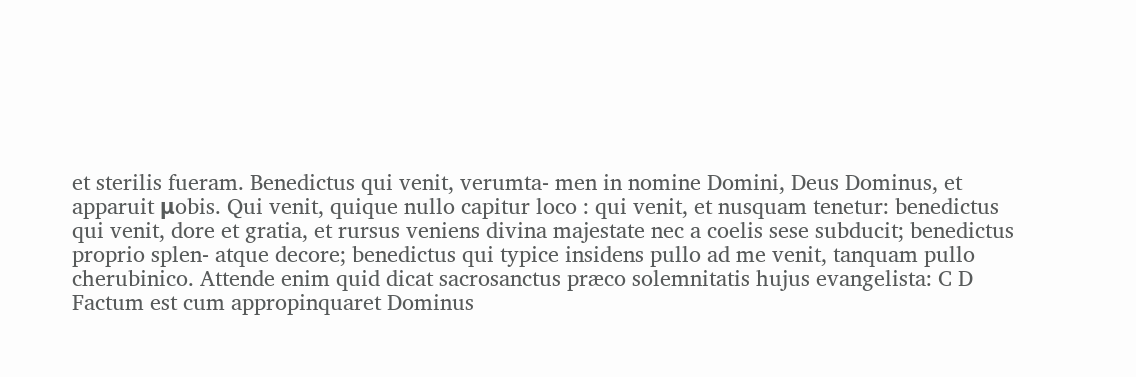et sterilis fueram. Benedictus qui venit, verumta- men in nomine Domini, Deus Dominus, et apparuit μobis. Qui venit, quique nullo capitur loco : qui venit, et nusquam tenetur: benedictus qui venit, dore et gratia, et rursus veniens divina majestate nec a coelis sese subducit; benedictus proprio splen- atque decore; benedictus qui typice insidens pullo ad me venit, tanquam pullo cherubinico. Attende enim quid dicat sacrosanctus præco solemnitatis hujus evangelista: C D Factum est cum appropinquaret Dominus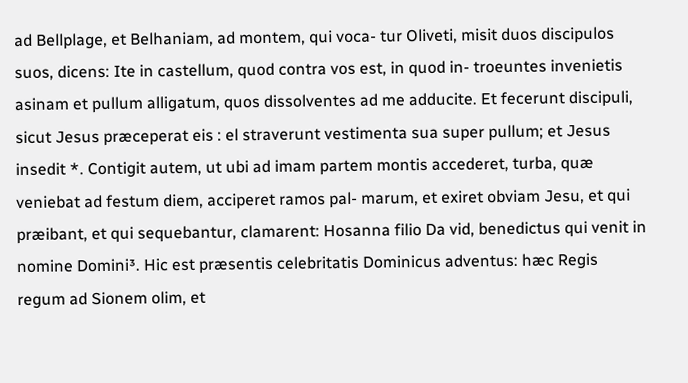ad Bellplage, et Belhaniam, ad montem, qui voca- tur Oliveti, misit duos discipulos suos, dicens: Ite in castellum, quod contra vos est, in quod in- troeuntes invenietis asinam et pullum alligatum, quos dissolventes ad me adducite. Et fecerunt discipuli, sicut Jesus præceperat eis : el straverunt vestimenta sua super pullum; et Jesus insedit *. Contigit autem, ut ubi ad imam partem montis accederet, turba, quæ veniebat ad festum diem, acciperet ramos pal- marum, et exiret obviam Jesu, et qui præibant, et qui sequebantur, clamarent: Hosanna filio Da vid, benedictus qui venit in nomine Domini³. Hic est præsentis celebritatis Dominicus adventus: hæc Regis regum ad Sionem olim, et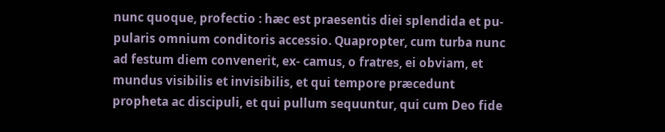nunc quoque, profectio : hæc est praesentis diei splendida et pu- pularis omnium conditoris accessio. Quapropter, cum turba nunc ad festum diem convenerit, ex- camus, o fratres, ei obviam, et mundus visibilis et invisibilis, et qui tempore præcedunt propheta ac discipuli, et qui pullum sequuntur, qui cum Deo fide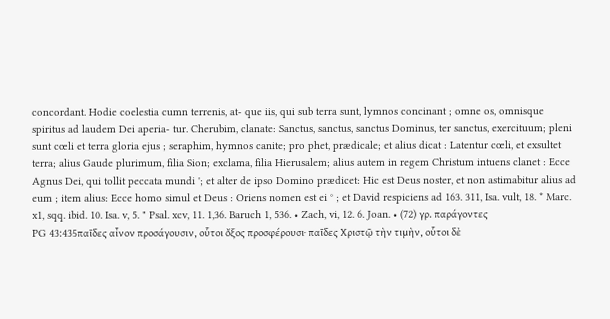concordant. Hodie coelestia cumn terrenis, at- que iis, qui sub terra sunt, lymnos concinant ; omne os, omnisque spiritus ad laudem Dei aperia- tur. Cherubim, clanate: Sanctus, sanctus, sanctus Dominus, ter sanctus, exercituum; pleni sunt cœli et terra gloria ejus ; seraphim, hymnos canite; pro phet, prædicale; et alius dicat : Latentur cœli, et exsultet terra; alius Gaude plurimum, filia Sion; exclama, filia Hierusalem; alius autem in regem Christum intuens clanet : Ecce Agnus Dei, qui tollit peccata mundi '; et alter de ipso Domino prædicet: Hic est Deus noster, et non astimabitur alius ad eum ; item alius: Ecce homo simul et Deus : Oriens nomen est ei ° ; et David respiciens ad 163. 311, Isa. vult, 18. * Marc. x1, sqq. ibid. 10. Isa. v, 5. " Psal. xcv, 11. 1,36. Baruch 1, 536. • Zach, vi, 12. 6. Joan. • (72) γρ. παράγοντες
PG 43:435παῖδες αἶνον προσάγουσιν, οὗτοι ὄξος προσφέρουσι· παῖδες Χριστῷ τὴν τιμὴν, οὗτοι δὲ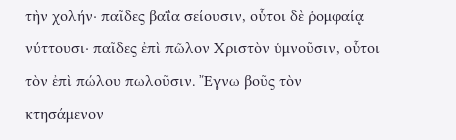τὴν χολήν· παῖδες βαί̈α σείουσιν, οὗτοι δὲ ῥομφαίᾳ νύττουσι· παῖδες ἐπὶ πῶλον Χριστὸν ὑμνοῦσιν, οὗτοι τὸν ἐπὶ πώλου πωλοῦσιν. Ἔγνω βοῦς τὸν κτησάμενον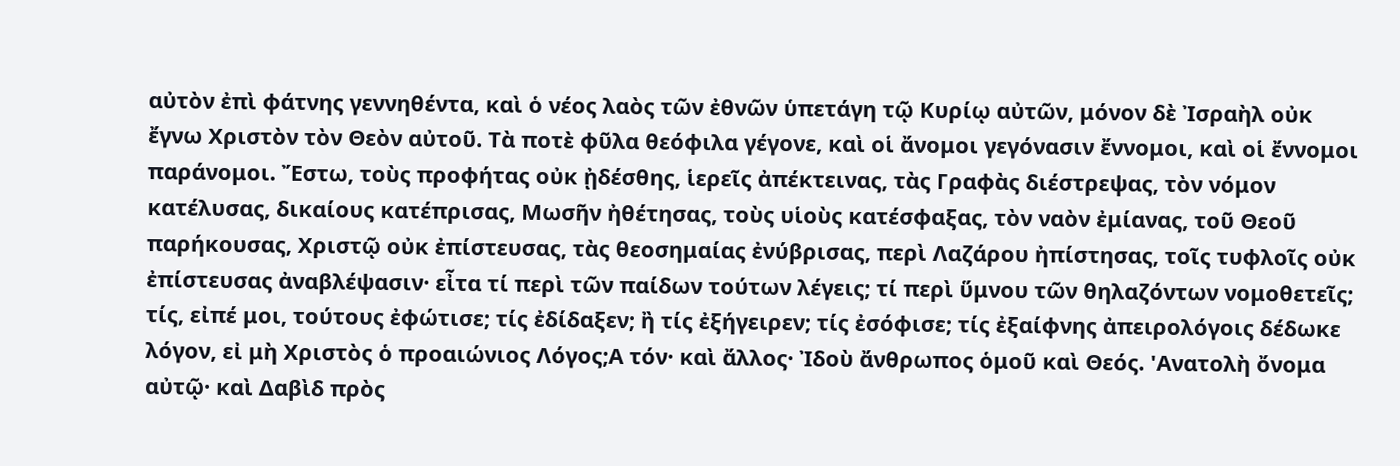αὐτὸν ἐπὶ φάτνης γεννηθέντα, καὶ ὁ νέος λαὸς τῶν ἐθνῶν ὑπετάγη τῷ Κυρίῳ αὐτῶν, μόνον δὲ Ἰσραὴλ οὐκ ἔγνω Χριστὸν τὸν Θεὸν αὐτοῦ. Τὰ ποτὲ φῦλα θεόφιλα γέγονε, καὶ οἱ ἄνομοι γεγόνασιν ἔννομοι, καὶ οἱ ἔννομοι παράνομοι. Ἔστω, τοὺς προφήτας οὐκ ᾐδέσθης, ἱερεῖς ἀπέκτεινας, τὰς Γραφὰς διέστρεψας, τὸν νόμον κατέλυσας, δικαίους κατέπρισας, Μωσῆν ἠθέτησας, τοὺς υἱοὺς κατέσφαξας, τὸν ναὸν ἐμίανας, τοῦ Θεοῦ παρήκουσας, Χριστῷ οὐκ ἐπίστευσας, τὰς θεοσημαίας ἐνύβρισας, περὶ Λαζάρου ἠπίστησας, τοῖς τυφλοῖς οὐκ ἐπίστευσας ἀναβλέψασιν· εἶτα τί περὶ τῶν παίδων τούτων λέγεις; τί περὶ ὕμνου τῶν θηλαζόντων νομοθετεῖς; τίς, εἰπέ μοι, τούτους ἐφώτισε; τίς ἐδίδαξεν; ἢ τίς ἐξήγειρεν; τίς ἐσόφισε; τίς ἐξαίφνης ἀπειρολόγοις δέδωκε λόγον, εἰ μὴ Χριστὸς ὁ προαιώνιος Λόγος;Α τόν· καὶ ἄλλος· Ἰδοὺ ἄνθρωπος ὁμοῦ καὶ Θεός. 'Ανατολὴ ὄνομα αὐτῷ· καὶ Δαβὶδ πρὸς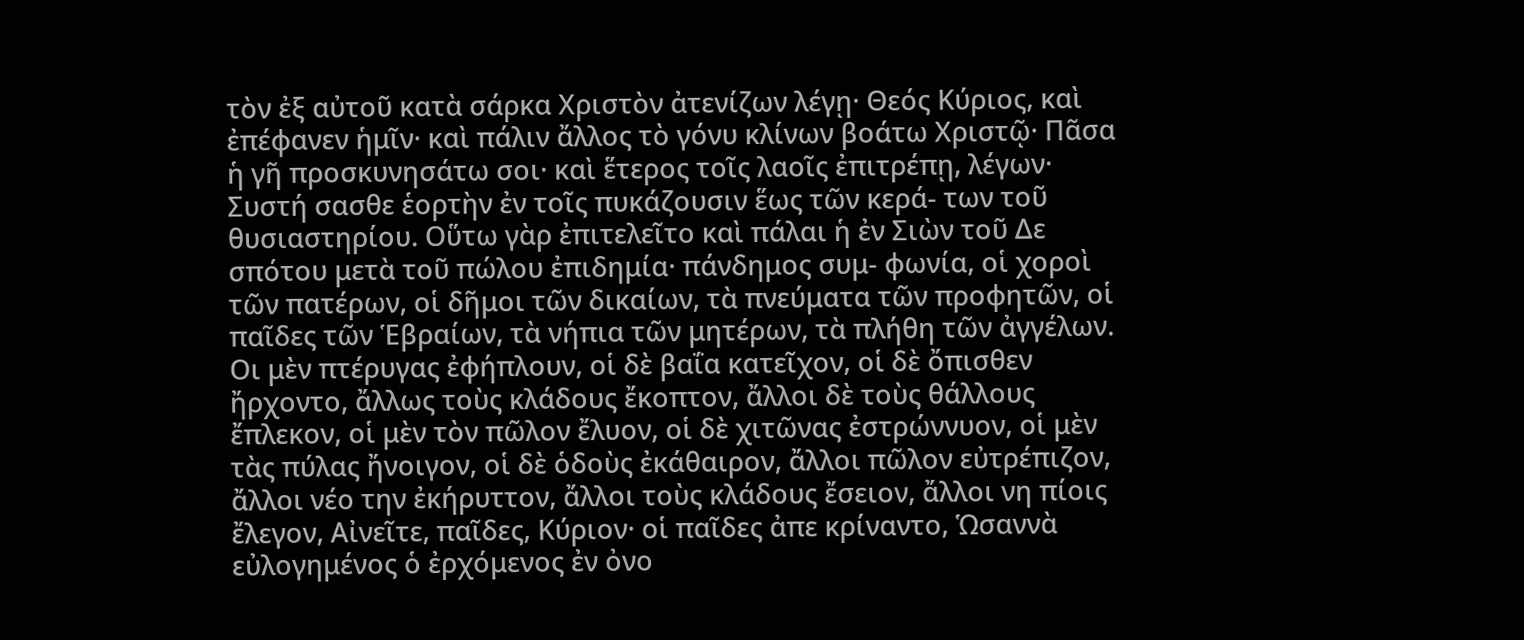τὸν ἐξ αὐτοῦ κατὰ σάρκα Χριστὸν ἀτενίζων λέγῃ· Θεός Κύριος, καὶ ἐπέφανεν ἡμῖν· καὶ πάλιν ἄλλος τὸ γόνυ κλίνων βοάτω Χριστῷ· Πᾶσα ἡ γῆ προσκυνησάτω σοι· καὶ ἕτερος τοῖς λαοῖς ἐπιτρέπῃ, λέγων· Συστή σασθε ἑορτὴν ἐν τοῖς πυκάζουσιν ἕως τῶν κερά- των τοῦ θυσιαστηρίου. Οὕτω γὰρ ἐπιτελεῖτο καὶ πάλαι ἡ ἐν Σιὼν τοῦ Δε σπότου μετὰ τοῦ πώλου ἐπιδημία· πάνδημος συμ- φωνία, οἱ χοροὶ τῶν πατέρων, οἱ δῆμοι τῶν δικαίων, τὰ πνεύματα τῶν προφητῶν, οἱ παῖδες τῶν Ἑβραίων, τὰ νήπια τῶν μητέρων, τὰ πλήθη τῶν ἀγγέλων. Οι μὲν πτέρυγας ἐφήπλουν, οἱ δὲ βαΐα κατεῖχον, οἱ δὲ ὄπισθεν ἤρχοντο, ἄλλως τοὺς κλάδους ἔκοπτον, ἄλλοι δὲ τοὺς θάλλους ἔπλεκον, οἱ μὲν τὸν πῶλον ἔλυον, οἱ δὲ χιτῶνας ἐστρώννυον, οἱ μὲν τὰς πύλας ἤνοιγον, οἱ δὲ ὁδοὺς ἐκάθαιρον, ἄλλοι πῶλον εὐτρέπιζον, ἄλλοι νέο την ἐκήρυττον, ἄλλοι τοὺς κλάδους ἔσειον, ἄλλοι νη πίοις ἔλεγον, Αἰνεῖτε, παῖδες, Κύριον· οἱ παῖδες ἀπε κρίναντο, Ὡσαννὰ εὐλογημένος ὁ ἐρχόμενος ἐν ὀνο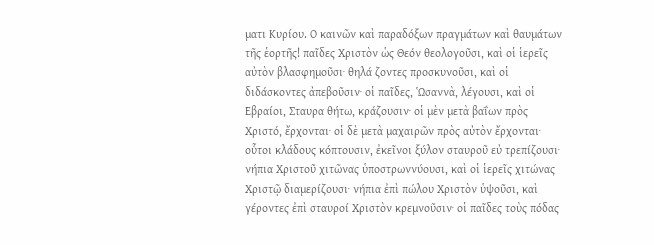ματι Κυρίου. Ο καινῶν καὶ παραδόξων πραγμάτων καὶ θαυμάτων τῆς ἑορτῆς! παῖδες Χριστὸν ὡς Θεόν θεολογοῦσι, καὶ οἱ ἱερεῖς αὐτὸν βλασφημοῦσι· θηλά ζοντες προσκυνοῦσι, καὶ οἱ διδάσκοντες ἀπεβοῦσιν· οἱ παῖδες, Ὡσαννὰ, λέγουσι, καὶ οἱ Εβραίοι, Σταυρα θήτω, κράζουσιν· οἱ μὲν μετὰ βαΐων πρὸς Χριστό, ἔρχονται· οἱ δὲ μετὰ μαχαιρῶν πρὸς αὐτὸν ἔρχονται· οὗτοι κλάδους κόπτουσιν, ἐκεῖνοι ξύλον σταυροῦ εὐ τρεπίζουσι· νήπια Χριστοῦ χιτῶνας ὑποστρωννύουσι, καὶ οἱ ἱερεῖς χιτώνας Χριστῷ διαμερίζουσι· νήπια ἐπὶ πώλου Χριστὸν ὑψοῦσι, καὶ γέροντες ἐπὶ σταυροί Χριστὸν κρεμνοῦσιν· οἱ παῖδες τοὺς πόδας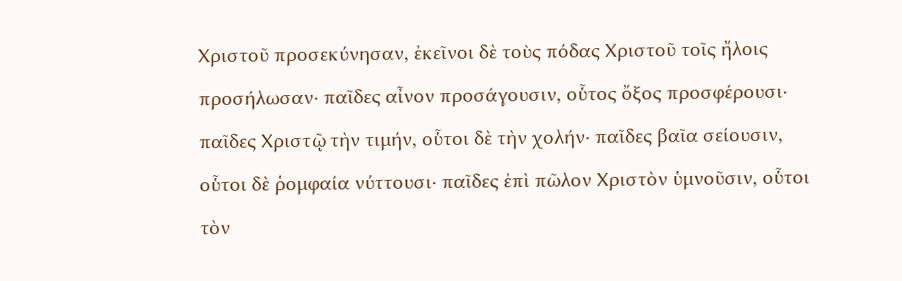Χριστοῦ προσεκύνησαν, ἐκεῖνοι δὲ τοὺς πόδας Χριστοῦ τοῖς ἤλοις προσήλωσαν· παῖδες αἶνον προσάγουσιν, οὗτος ὄξος προσφέρουσι· παῖδες Χριστῷ τὴν τιμήν, οὗτοι δὲ τὴν χολήν· παῖδες βαῖα σείουσιν, οὗτοι δὲ ῥομφαία νύττουσι· παῖδες ἐπὶ πῶλον Χριστὸν ὑμνοῦσιν, οὗτοι τὸν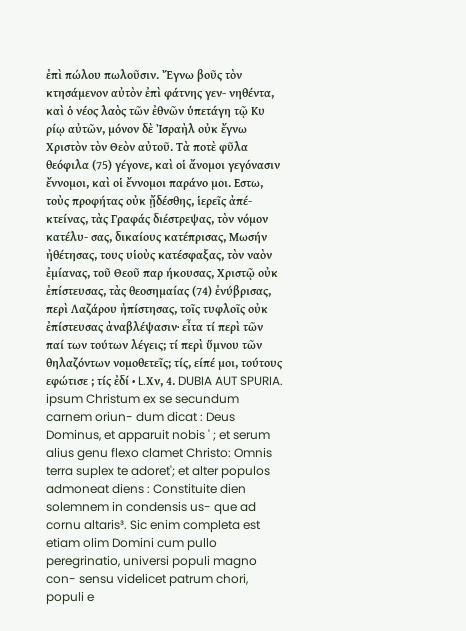ἐπὶ πώλου πωλοῦσιν. Ἔγνω βοῦς τὸν κτησάμενον αὐτὸν ἐπὶ φάτνης γεν- νηθέντα, καὶ ὁ νέος λαὸς τῶν ἐθνῶν ὑπετάγη τῷ Κυ ρίῳ αὐτῶν, μόνον δὲ Ἰσραὴλ οὐκ ἔγνω Χριστὸν τὸν Θεὸν αὐτοῦ. Τὰ ποτὲ φῦλα θεόφιλα (75) γέγονε, καὶ οἱ ἄνομοι γεγόνασιν ἔννομοι, καὶ οἱ ἔννομοι παράνο μοι. Εστω, τοὺς προφήτας οὐκ ᾔδέσθης, ἱερεῖς ἀπέ- κτείνας, τὰς Γραφάς διέστρεψας, τὸν νόμον κατέλυ- σας, δικαίους κατέπρισας, Μωσήν ἠθέτησας, τους υἱοὺς κατέσφαξας, τὸν ναὸν ἐμίανας, τοῦ Θεοῦ παρ ήκουσας, Χριστῷ οὐκ ἐπίστευσας, τὰς θεοσημαίας (74) ἐνύβρισας, περὶ Λαζάρου ἠπίστησας, τοῖς τυφλοῖς οὐκ ἐπίστευσας ἀναβλέψασιν· εἶτα τί περὶ τῶν παί των τούτων λέγεις; τί περὶ ὕμνου τῶν θηλαζόντων νομοθετεῖς; τίς, είπέ μοι, τούτους εφώτισε ; τίς ἐδί • L.Χν, 4. DUBIA AUT SPURIA. ipsum Christum ex se secundum carnem oriun- dum dicat : Deus Dominus, et apparuit nobis ' ; et serum alius genu flexo clamet Christo: Omnis terra suplex te adoret'; et alter populos admoneat diens : Constituite dien solemnem in condensis us- que ad cornu altaris³. Sic enim completa est etiam olim Domini cum pullo peregrinatio, universi populi magno con- sensu videlicet patrum chori, populi e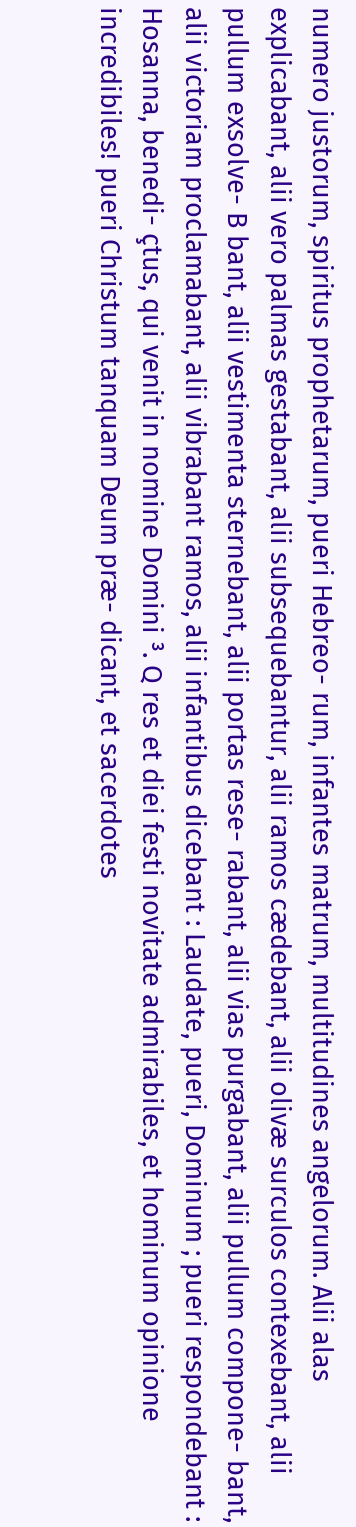numero justorum, spiritus prophetarum, pueri Hebreo- rum, infantes matrum, multitudines angelorum. Alii alas explicabant, alii vero palmas gestabant, alii subsequebantur, alii ramos cædebant, alii olivæ surculos contexebant, alii pullum exsolve- B bant, alii vestimenta sternebant, alii portas rese- rabant, alii vias purgabant, alii pullum compone- bant, alii victoriam proclamabant, alii vibrabant ramos, alii infantibus dicebant : Laudate, pueri, Dominum ; pueri respondebant : Hosanna, benedi- çtus, qui venit in nomine Domini ³. Q res et diei festi novitate admirabiles, et hominum opinione incredibiles! pueri Christum tanquam Deum præ- dicant, et sacerdotes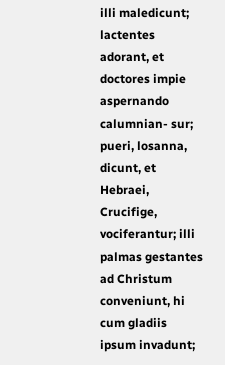illi maledicunt; lactentes adorant, et doctores impie aspernando calumnian- sur; pueri, losanna, dicunt, et Hebraei, Crucifige, vociferantur; illi palmas gestantes ad Christum conveniunt, hi cum gladiis ipsum invadunt;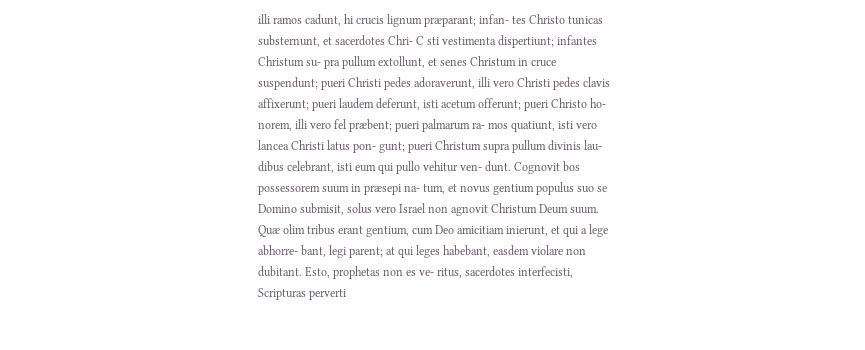illi ramos cadunt, hi crucis lignum præparant; infan- tes Christo tunicas substernunt, et sacerdotes Chri- C sti vestimenta dispertiunt; infantes Christum su- pra pullum extollunt, et senes Christum in cruce suspendunt; pueri Christi pedes adoraverunt, illi vero Christi pedes clavis affixerunt; pueri laudem deferunt, isti acetum offerunt; pueri Christo ho- norem, illi vero fel præbent; pueri palmarum ra- mos quatiunt, isti vero lancea Christi latus pon- gunt; pueri Christum supra pullum divinis lau- dibus celebrant, isti eum qui pullo vehitur ven- dunt. Cognovit bos possessorem suum in præsepi na- tum, et novus gentium populus suo se Domino submisit, solus vero Israel non agnovit Christum Deum suum. Quæ olim tribus erant gentium, cum Deo amicitiam inierunt, et qui a lege abhorre- bant, legi parent; at qui leges habebant, easdem violare non dubitant. Esto, prophetas non es ve- ritus, sacerdotes interfecisti, Scripturas perverti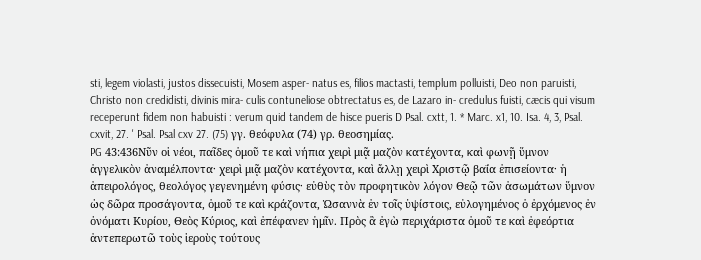sti, legem violasti, justos dissecuisti, Mosem asper- natus es, filios mactasti, templum polluisti, Deo non paruisti, Christo non credidisti, divinis mira- culis contuneliose obtrectatus es, de Lazaro in- credulus fuisti, cæcis qui visum receperunt fidem non habuisti : verum quid tandem de hisce pueris D Psal. cxtt, 1. * Marc. x1, 10. Isa. 4, 3, Psal. cxvit, 27. ' Psal. Psal cxv 27. (75) γγ. θεόφυλα (74) γρ. θεοσημίας.
PG 43:436Νῦν οἱ νέοι, παῖδες ὁμοῦ τε καὶ νήπια χειρὶ μιᾷ μαζὸν κατέχοντα, καὶ φωνῇ ὕμνον ἀγγελικὸν ἀναμέλποντα· χειρὶ μιᾷ μαζὸν κατέχοντα, καὶ ἄλλῃ χειρὶ Χριστῷ βαί̈α ἐπισείοντα· ἡ ἀπειρολόγος, θεολόγος γεγενημένη φύσις· εὐθὺς τὸν προφητικὸν λόγον Θεῷ τῶν ἀσωμάτων ὕμνον ὡς δῶρα προσάγοντα, ὁμοῦ τε καὶ κράζοντα, Ὡσαννὰ ἐν τοῖς ὑψίστοις, εὐλογημένος ὁ ἐρχόμενος ἐν ὀνόματι Κυρίου, Θεὸς Κύριος, καὶ ἐπέφανεν ἡμῖν. Πρὸς ἃ ἐγὼ περιχάριστα ὁμοῦ τε καὶ ἐφεόρτια ἀντεπερωτῶ τοὺς ἱεροὺς τούτους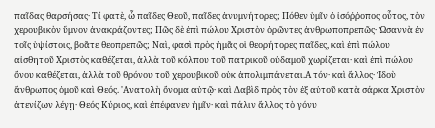παῖδας θαρσήσας· Τί φατὲ, ὦ παῖδες Θεοῦ, παῖδες ἀνυμνήτορες; Πόθεν ὑμῖν ὁ ἰσόῤῥοπος οὗτος, τὸν χερουβικὸν ὕμνον ἀνακράζοντες; Πῶς δὲ ἐπὶ πώλου Χριστὸν ὁρῶντες ἀνθρωποπρεπῶς· Ὡσαννὰ ἐν τοῖς ὑψίστοις, βοᾶτε θεοπρεπῶς; Ναὶ, φασὶ πρὸς ἡμᾶς οἱ θεορήτορες παῖδες, καὶ ἐπὶ πώλου αἰσθητοῦ Χριστὸς καθέζεται, ἀλλὰ τοῦ κόλπου τοῦ πατρικοῦ οὐδαμοῦ χωρίζεται· καὶ ἐπὶ πώλου ὄνου καθέζεται, ἀλλὰ τοῦ θρόνου τοῦ χερουβικοῦ οὐκ ἀπολιμπάνεται.Α τόν· καὶ ἄλλος· Ἰδοὺ ἄνθρωπος ὁμοῦ καὶ Θεός. 'Ανατολὴ ὄνομα αὐτῷ· καὶ Δαβὶδ πρὸς τὸν ἐξ αὐτοῦ κατὰ σάρκα Χριστὸν ἀτενίζων λέγῃ· Θεός Κύριος, καὶ ἐπέφανεν ἡμῖν· καὶ πάλιν ἄλλος τὸ γόνυ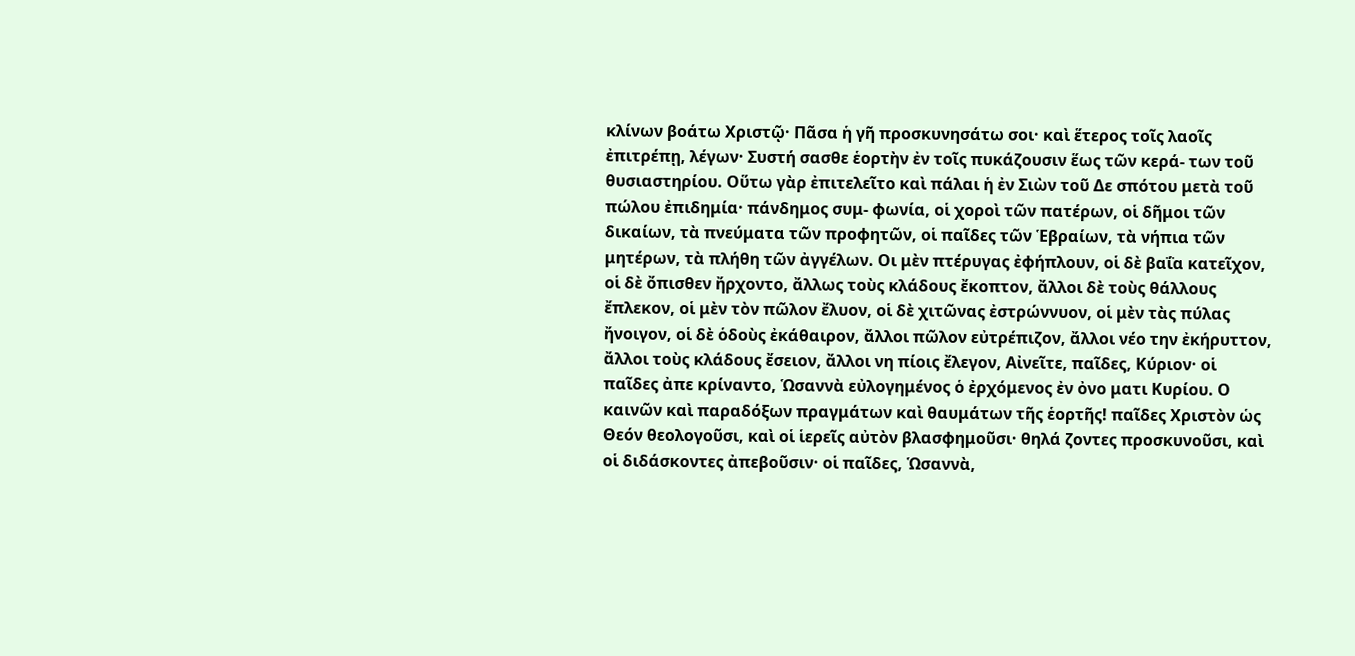κλίνων βοάτω Χριστῷ· Πᾶσα ἡ γῆ προσκυνησάτω σοι· καὶ ἕτερος τοῖς λαοῖς ἐπιτρέπῃ, λέγων· Συστή σασθε ἑορτὴν ἐν τοῖς πυκάζουσιν ἕως τῶν κερά- των τοῦ θυσιαστηρίου. Οὕτω γὰρ ἐπιτελεῖτο καὶ πάλαι ἡ ἐν Σιὼν τοῦ Δε σπότου μετὰ τοῦ πώλου ἐπιδημία· πάνδημος συμ- φωνία, οἱ χοροὶ τῶν πατέρων, οἱ δῆμοι τῶν δικαίων, τὰ πνεύματα τῶν προφητῶν, οἱ παῖδες τῶν Ἑβραίων, τὰ νήπια τῶν μητέρων, τὰ πλήθη τῶν ἀγγέλων. Οι μὲν πτέρυγας ἐφήπλουν, οἱ δὲ βαΐα κατεῖχον, οἱ δὲ ὄπισθεν ἤρχοντο, ἄλλως τοὺς κλάδους ἔκοπτον, ἄλλοι δὲ τοὺς θάλλους ἔπλεκον, οἱ μὲν τὸν πῶλον ἔλυον, οἱ δὲ χιτῶνας ἐστρώννυον, οἱ μὲν τὰς πύλας ἤνοιγον, οἱ δὲ ὁδοὺς ἐκάθαιρον, ἄλλοι πῶλον εὐτρέπιζον, ἄλλοι νέο την ἐκήρυττον, ἄλλοι τοὺς κλάδους ἔσειον, ἄλλοι νη πίοις ἔλεγον, Αἰνεῖτε, παῖδες, Κύριον· οἱ παῖδες ἀπε κρίναντο, Ὡσαννὰ εὐλογημένος ὁ ἐρχόμενος ἐν ὀνο ματι Κυρίου. Ο καινῶν καὶ παραδόξων πραγμάτων καὶ θαυμάτων τῆς ἑορτῆς! παῖδες Χριστὸν ὡς Θεόν θεολογοῦσι, καὶ οἱ ἱερεῖς αὐτὸν βλασφημοῦσι· θηλά ζοντες προσκυνοῦσι, καὶ οἱ διδάσκοντες ἀπεβοῦσιν· οἱ παῖδες, Ὡσαννὰ,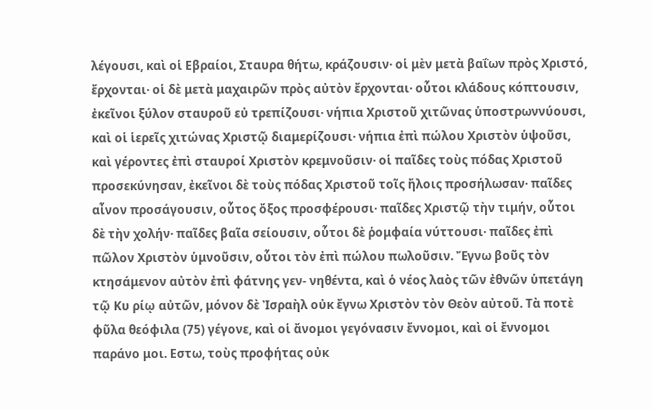λέγουσι, καὶ οἱ Εβραίοι, Σταυρα θήτω, κράζουσιν· οἱ μὲν μετὰ βαΐων πρὸς Χριστό, ἔρχονται· οἱ δὲ μετὰ μαχαιρῶν πρὸς αὐτὸν ἔρχονται· οὗτοι κλάδους κόπτουσιν, ἐκεῖνοι ξύλον σταυροῦ εὐ τρεπίζουσι· νήπια Χριστοῦ χιτῶνας ὑποστρωννύουσι, καὶ οἱ ἱερεῖς χιτώνας Χριστῷ διαμερίζουσι· νήπια ἐπὶ πώλου Χριστὸν ὑψοῦσι, καὶ γέροντες ἐπὶ σταυροί Χριστὸν κρεμνοῦσιν· οἱ παῖδες τοὺς πόδας Χριστοῦ προσεκύνησαν, ἐκεῖνοι δὲ τοὺς πόδας Χριστοῦ τοῖς ἤλοις προσήλωσαν· παῖδες αἶνον προσάγουσιν, οὗτος ὄξος προσφέρουσι· παῖδες Χριστῷ τὴν τιμήν, οὗτοι δὲ τὴν χολήν· παῖδες βαῖα σείουσιν, οὗτοι δὲ ῥομφαία νύττουσι· παῖδες ἐπὶ πῶλον Χριστὸν ὑμνοῦσιν, οὗτοι τὸν ἐπὶ πώλου πωλοῦσιν. Ἔγνω βοῦς τὸν κτησάμενον αὐτὸν ἐπὶ φάτνης γεν- νηθέντα, καὶ ὁ νέος λαὸς τῶν ἐθνῶν ὑπετάγη τῷ Κυ ρίῳ αὐτῶν, μόνον δὲ Ἰσραὴλ οὐκ ἔγνω Χριστὸν τὸν Θεὸν αὐτοῦ. Τὰ ποτὲ φῦλα θεόφιλα (75) γέγονε, καὶ οἱ ἄνομοι γεγόνασιν ἔννομοι, καὶ οἱ ἔννομοι παράνο μοι. Εστω, τοὺς προφήτας οὐκ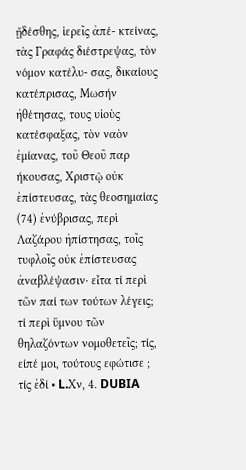ᾔδέσθης, ἱερεῖς ἀπέ- κτείνας, τὰς Γραφάς διέστρεψας, τὸν νόμον κατέλυ- σας, δικαίους κατέπρισας, Μωσήν ἠθέτησας, τους υἱοὺς κατέσφαξας, τὸν ναὸν ἐμίανας, τοῦ Θεοῦ παρ ήκουσας, Χριστῷ οὐκ ἐπίστευσας, τὰς θεοσημαίας (74) ἐνύβρισας, περὶ Λαζάρου ἠπίστησας, τοῖς τυφλοῖς οὐκ ἐπίστευσας ἀναβλέψασιν· εἶτα τί περὶ τῶν παί των τούτων λέγεις; τί περὶ ὕμνου τῶν θηλαζόντων νομοθετεῖς; τίς, είπέ μοι, τούτους εφώτισε ; τίς ἐδί • L.Χν, 4. DUBIA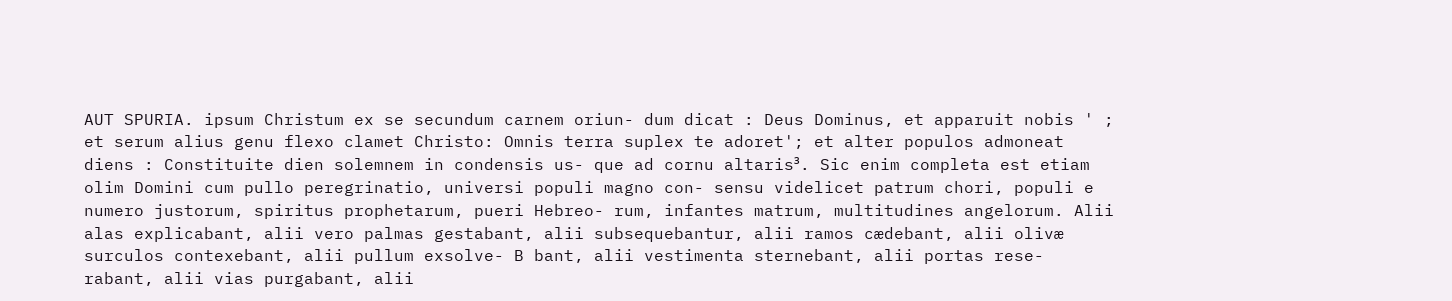AUT SPURIA. ipsum Christum ex se secundum carnem oriun- dum dicat : Deus Dominus, et apparuit nobis ' ; et serum alius genu flexo clamet Christo: Omnis terra suplex te adoret'; et alter populos admoneat diens : Constituite dien solemnem in condensis us- que ad cornu altaris³. Sic enim completa est etiam olim Domini cum pullo peregrinatio, universi populi magno con- sensu videlicet patrum chori, populi e numero justorum, spiritus prophetarum, pueri Hebreo- rum, infantes matrum, multitudines angelorum. Alii alas explicabant, alii vero palmas gestabant, alii subsequebantur, alii ramos cædebant, alii olivæ surculos contexebant, alii pullum exsolve- B bant, alii vestimenta sternebant, alii portas rese- rabant, alii vias purgabant, alii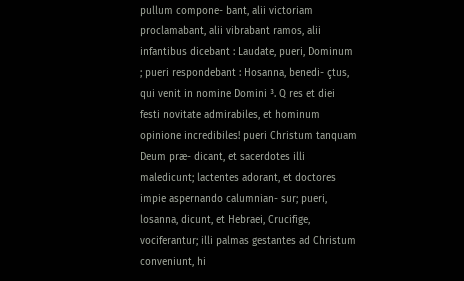pullum compone- bant, alii victoriam proclamabant, alii vibrabant ramos, alii infantibus dicebant : Laudate, pueri, Dominum ; pueri respondebant : Hosanna, benedi- çtus, qui venit in nomine Domini ³. Q res et diei festi novitate admirabiles, et hominum opinione incredibiles! pueri Christum tanquam Deum præ- dicant, et sacerdotes illi maledicunt; lactentes adorant, et doctores impie aspernando calumnian- sur; pueri, losanna, dicunt, et Hebraei, Crucifige, vociferantur; illi palmas gestantes ad Christum conveniunt, hi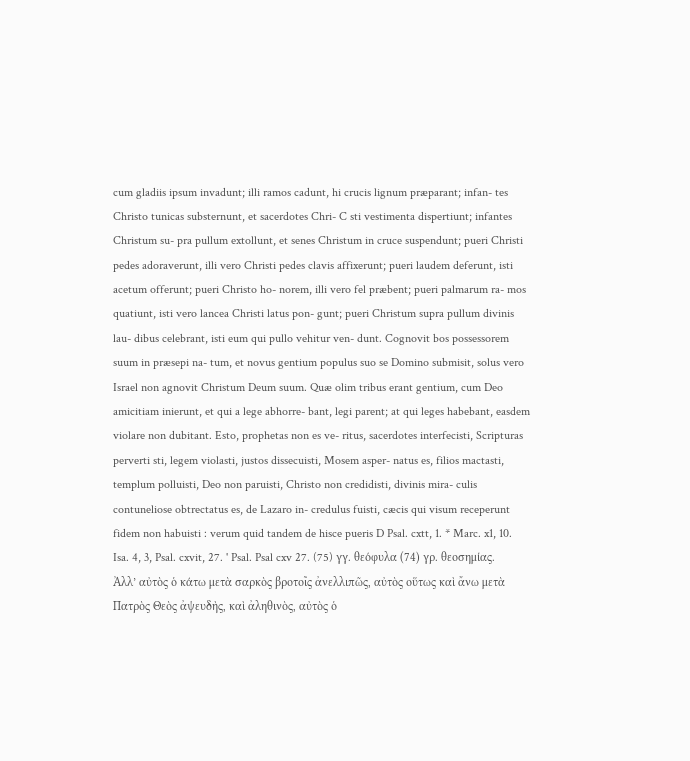cum gladiis ipsum invadunt; illi ramos cadunt, hi crucis lignum præparant; infan- tes Christo tunicas substernunt, et sacerdotes Chri- C sti vestimenta dispertiunt; infantes Christum su- pra pullum extollunt, et senes Christum in cruce suspendunt; pueri Christi pedes adoraverunt, illi vero Christi pedes clavis affixerunt; pueri laudem deferunt, isti acetum offerunt; pueri Christo ho- norem, illi vero fel præbent; pueri palmarum ra- mos quatiunt, isti vero lancea Christi latus pon- gunt; pueri Christum supra pullum divinis lau- dibus celebrant, isti eum qui pullo vehitur ven- dunt. Cognovit bos possessorem suum in præsepi na- tum, et novus gentium populus suo se Domino submisit, solus vero Israel non agnovit Christum Deum suum. Quæ olim tribus erant gentium, cum Deo amicitiam inierunt, et qui a lege abhorre- bant, legi parent; at qui leges habebant, easdem violare non dubitant. Esto, prophetas non es ve- ritus, sacerdotes interfecisti, Scripturas perverti sti, legem violasti, justos dissecuisti, Mosem asper- natus es, filios mactasti, templum polluisti, Deo non paruisti, Christo non credidisti, divinis mira- culis contuneliose obtrectatus es, de Lazaro in- credulus fuisti, cæcis qui visum receperunt fidem non habuisti : verum quid tandem de hisce pueris D Psal. cxtt, 1. * Marc. x1, 10. Isa. 4, 3, Psal. cxvit, 27. ' Psal. Psal cxv 27. (75) γγ. θεόφυλα (74) γρ. θεοσημίας.
Ἀλλ’ αὐτὸς ὁ κάτω μετὰ σαρκὸς βροτοῖς ἀνελλιπῶς, αὐτὸς οὕτως καὶ ἄνω μετὰ Πατρὸς Θεὸς ἀψευδὴς, καὶ ἀληθινὸς, αὐτὸς ὁ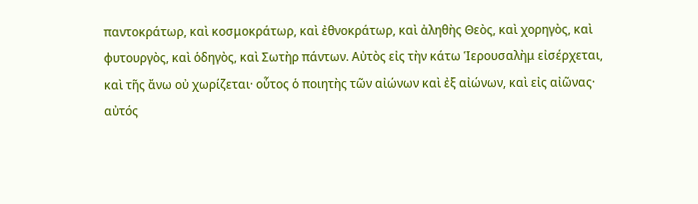παντοκράτωρ, καὶ κοσμοκράτωρ, καὶ ἐθνοκράτωρ, καὶ ἀληθὴς Θεὸς, καὶ χορηγὸς, καὶ φυτουργὸς, καὶ ὁδηγὸς, καὶ Σωτὴρ πάντων. Αὐτὸς εἰς τὴν κάτω Ἱερουσαλὴμ εἰσέρχεται, καὶ τῆς ἄνω οὐ χωρίζεται· οὗτος ὁ ποιητὴς τῶν αἰώνων καὶ ἐξ αἰώνων, καὶ εἰς αἰῶνας· αὐτός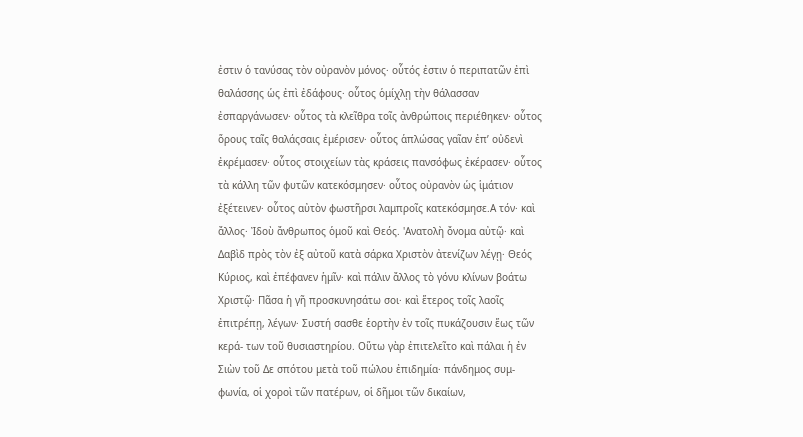ἐστιν ὁ τανύσας τὸν οὐρανὸν μόνος· οὗτός ἐστιν ὁ περιπατῶν ἐπὶ θαλάσσης ὡς ἐπὶ ἐδάφους· οὗτος ὁμίχλῃ τὴν θάλασσαν ἐσπαργάνωσεν· οὗτος τὰ κλεῖθρα τοῖς ἀνθρώποις περιέθηκεν· οὗτος ὅρους ταῖς θαλάςσαις ἐμέρισεν· οὗτος ἁπλώσας γαῖαν ἐπ’ οὐδενὶ ἐκρέμασεν· οὗτος στοιχείων τὰς κράσεις πανσόφως ἐκέρασεν· οὗτος τὰ κάλλη τῶν φυτῶν κατεκόσμησεν· οὗτος οὐρανὸν ὡς ἱμάτιον ἐξέτεινεν· οὗτος αὐτὸν φωστῆρσι λαμπροῖς κατεκόσμησε.Α τόν· καὶ ἄλλος· Ἰδοὺ ἄνθρωπος ὁμοῦ καὶ Θεός. 'Ανατολὴ ὄνομα αὐτῷ· καὶ Δαβὶδ πρὸς τὸν ἐξ αὐτοῦ κατὰ σάρκα Χριστὸν ἀτενίζων λέγῃ· Θεός Κύριος, καὶ ἐπέφανεν ἡμῖν· καὶ πάλιν ἄλλος τὸ γόνυ κλίνων βοάτω Χριστῷ· Πᾶσα ἡ γῆ προσκυνησάτω σοι· καὶ ἕτερος τοῖς λαοῖς ἐπιτρέπῃ, λέγων· Συστή σασθε ἑορτὴν ἐν τοῖς πυκάζουσιν ἕως τῶν κερά- των τοῦ θυσιαστηρίου. Οὕτω γὰρ ἐπιτελεῖτο καὶ πάλαι ἡ ἐν Σιὼν τοῦ Δε σπότου μετὰ τοῦ πώλου ἐπιδημία· πάνδημος συμ- φωνία, οἱ χοροὶ τῶν πατέρων, οἱ δῆμοι τῶν δικαίων,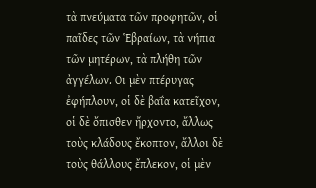τὰ πνεύματα τῶν προφητῶν, οἱ παῖδες τῶν Ἑβραίων, τὰ νήπια τῶν μητέρων, τὰ πλήθη τῶν ἀγγέλων. Οι μὲν πτέρυγας ἐφήπλουν, οἱ δὲ βαΐα κατεῖχον, οἱ δὲ ὄπισθεν ἤρχοντο, ἄλλως τοὺς κλάδους ἔκοπτον, ἄλλοι δὲ τοὺς θάλλους ἔπλεκον, οἱ μὲν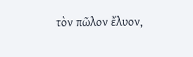τὸν πῶλον ἔλυον,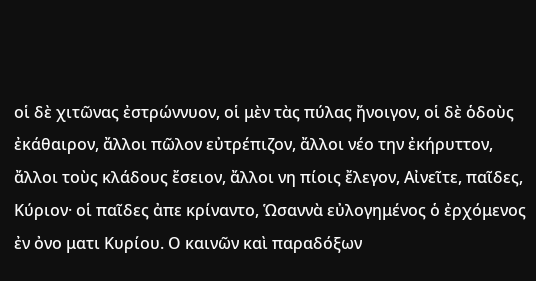οἱ δὲ χιτῶνας ἐστρώννυον, οἱ μὲν τὰς πύλας ἤνοιγον, οἱ δὲ ὁδοὺς ἐκάθαιρον, ἄλλοι πῶλον εὐτρέπιζον, ἄλλοι νέο την ἐκήρυττον, ἄλλοι τοὺς κλάδους ἔσειον, ἄλλοι νη πίοις ἔλεγον, Αἰνεῖτε, παῖδες, Κύριον· οἱ παῖδες ἀπε κρίναντο, Ὡσαννὰ εὐλογημένος ὁ ἐρχόμενος ἐν ὀνο ματι Κυρίου. Ο καινῶν καὶ παραδόξων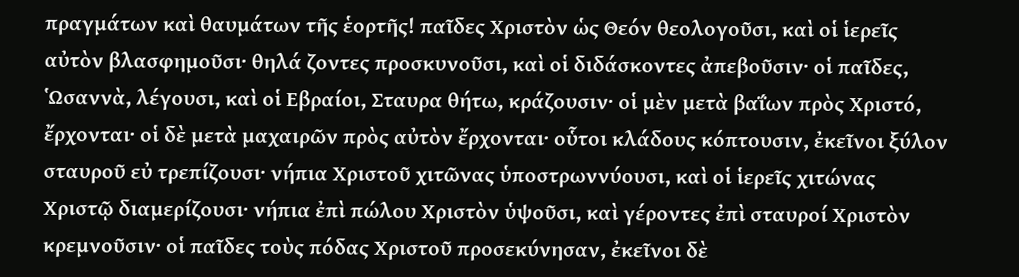πραγμάτων καὶ θαυμάτων τῆς ἑορτῆς! παῖδες Χριστὸν ὡς Θεόν θεολογοῦσι, καὶ οἱ ἱερεῖς αὐτὸν βλασφημοῦσι· θηλά ζοντες προσκυνοῦσι, καὶ οἱ διδάσκοντες ἀπεβοῦσιν· οἱ παῖδες, Ὡσαννὰ, λέγουσι, καὶ οἱ Εβραίοι, Σταυρα θήτω, κράζουσιν· οἱ μὲν μετὰ βαΐων πρὸς Χριστό, ἔρχονται· οἱ δὲ μετὰ μαχαιρῶν πρὸς αὐτὸν ἔρχονται· οὗτοι κλάδους κόπτουσιν, ἐκεῖνοι ξύλον σταυροῦ εὐ τρεπίζουσι· νήπια Χριστοῦ χιτῶνας ὑποστρωννύουσι, καὶ οἱ ἱερεῖς χιτώνας Χριστῷ διαμερίζουσι· νήπια ἐπὶ πώλου Χριστὸν ὑψοῦσι, καὶ γέροντες ἐπὶ σταυροί Χριστὸν κρεμνοῦσιν· οἱ παῖδες τοὺς πόδας Χριστοῦ προσεκύνησαν, ἐκεῖνοι δὲ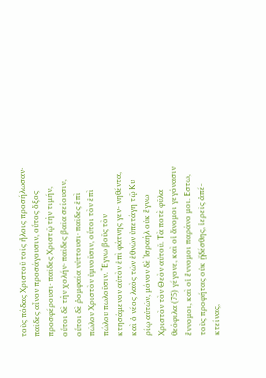τοὺς πόδας Χριστοῦ τοῖς ἤλοις προσήλωσαν· παῖδες αἶνον προσάγουσιν, οὗτος ὄξος προσφέρουσι· παῖδες Χριστῷ τὴν τιμήν, οὗτοι δὲ τὴν χολήν· παῖδες βαῖα σείουσιν, οὗτοι δὲ ῥομφαία νύττουσι· παῖδες ἐπὶ πῶλον Χριστὸν ὑμνοῦσιν, οὗτοι τὸν ἐπὶ πώλου πωλοῦσιν. Ἔγνω βοῦς τὸν κτησάμενον αὐτὸν ἐπὶ φάτνης γεν- νηθέντα, καὶ ὁ νέος λαὸς τῶν ἐθνῶν ὑπετάγη τῷ Κυ ρίῳ αὐτῶν, μόνον δὲ Ἰσραὴλ οὐκ ἔγνω Χριστὸν τὸν Θεὸν αὐτοῦ. Τὰ ποτὲ φῦλα θεόφιλα (75) γέγονε, καὶ οἱ ἄνομοι γεγόνασιν ἔννομοι, καὶ οἱ ἔννομοι παράνο μοι. Εστω, τοὺς προφήτας οὐκ ᾔδέσθης, ἱερεῖς ἀπέ- κτείνας,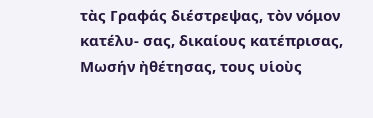τὰς Γραφάς διέστρεψας, τὸν νόμον κατέλυ- σας, δικαίους κατέπρισας, Μωσήν ἠθέτησας, τους υἱοὺς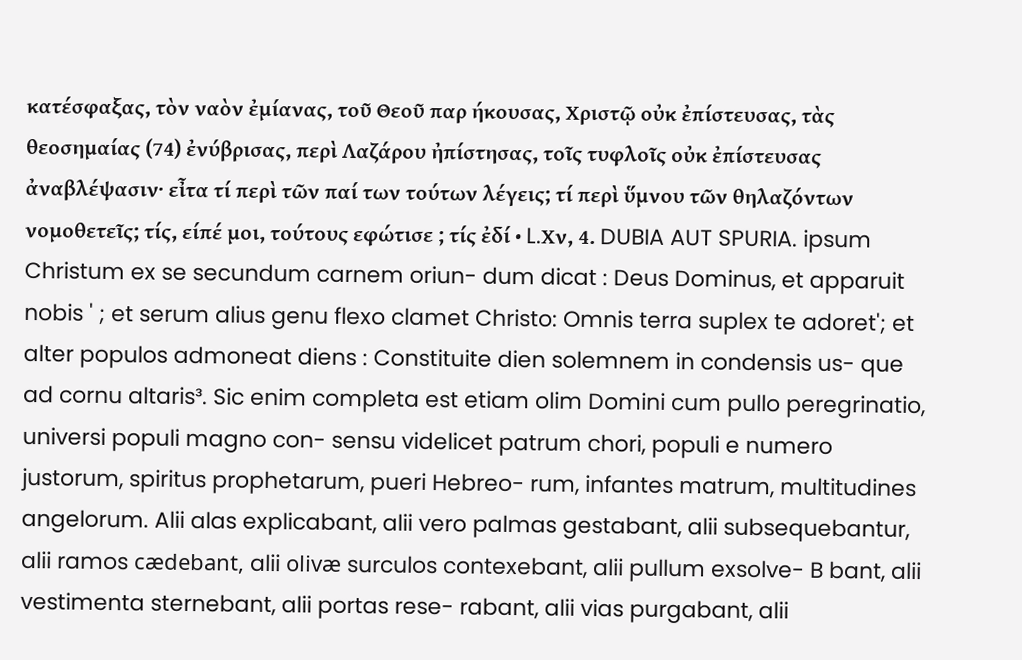κατέσφαξας, τὸν ναὸν ἐμίανας, τοῦ Θεοῦ παρ ήκουσας, Χριστῷ οὐκ ἐπίστευσας, τὰς θεοσημαίας (74) ἐνύβρισας, περὶ Λαζάρου ἠπίστησας, τοῖς τυφλοῖς οὐκ ἐπίστευσας ἀναβλέψασιν· εἶτα τί περὶ τῶν παί των τούτων λέγεις; τί περὶ ὕμνου τῶν θηλαζόντων νομοθετεῖς; τίς, είπέ μοι, τούτους εφώτισε ; τίς ἐδί • L.Χν, 4. DUBIA AUT SPURIA. ipsum Christum ex se secundum carnem oriun- dum dicat : Deus Dominus, et apparuit nobis ' ; et serum alius genu flexo clamet Christo: Omnis terra suplex te adoret'; et alter populos admoneat diens : Constituite dien solemnem in condensis us- que ad cornu altaris³. Sic enim completa est etiam olim Domini cum pullo peregrinatio, universi populi magno con- sensu videlicet patrum chori, populi e numero justorum, spiritus prophetarum, pueri Hebreo- rum, infantes matrum, multitudines angelorum. Alii alas explicabant, alii vero palmas gestabant, alii subsequebantur, alii ramos cædebant, alii olivæ surculos contexebant, alii pullum exsolve- B bant, alii vestimenta sternebant, alii portas rese- rabant, alii vias purgabant, alii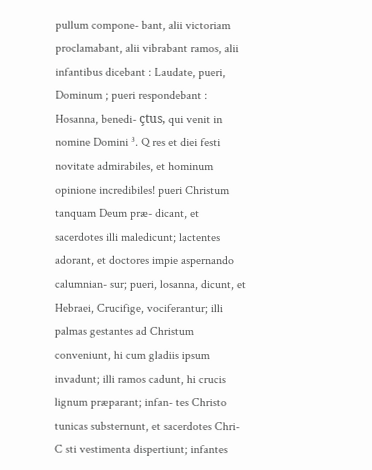pullum compone- bant, alii victoriam proclamabant, alii vibrabant ramos, alii infantibus dicebant : Laudate, pueri, Dominum ; pueri respondebant : Hosanna, benedi- çtus, qui venit in nomine Domini ³. Q res et diei festi novitate admirabiles, et hominum opinione incredibiles! pueri Christum tanquam Deum præ- dicant, et sacerdotes illi maledicunt; lactentes adorant, et doctores impie aspernando calumnian- sur; pueri, losanna, dicunt, et Hebraei, Crucifige, vociferantur; illi palmas gestantes ad Christum conveniunt, hi cum gladiis ipsum invadunt; illi ramos cadunt, hi crucis lignum præparant; infan- tes Christo tunicas substernunt, et sacerdotes Chri- C sti vestimenta dispertiunt; infantes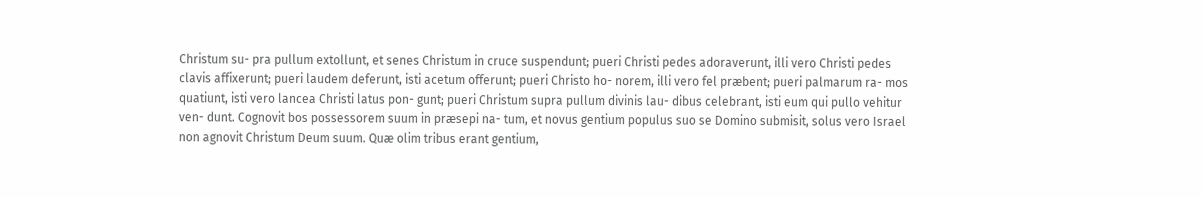Christum su- pra pullum extollunt, et senes Christum in cruce suspendunt; pueri Christi pedes adoraverunt, illi vero Christi pedes clavis affixerunt; pueri laudem deferunt, isti acetum offerunt; pueri Christo ho- norem, illi vero fel præbent; pueri palmarum ra- mos quatiunt, isti vero lancea Christi latus pon- gunt; pueri Christum supra pullum divinis lau- dibus celebrant, isti eum qui pullo vehitur ven- dunt. Cognovit bos possessorem suum in præsepi na- tum, et novus gentium populus suo se Domino submisit, solus vero Israel non agnovit Christum Deum suum. Quæ olim tribus erant gentium,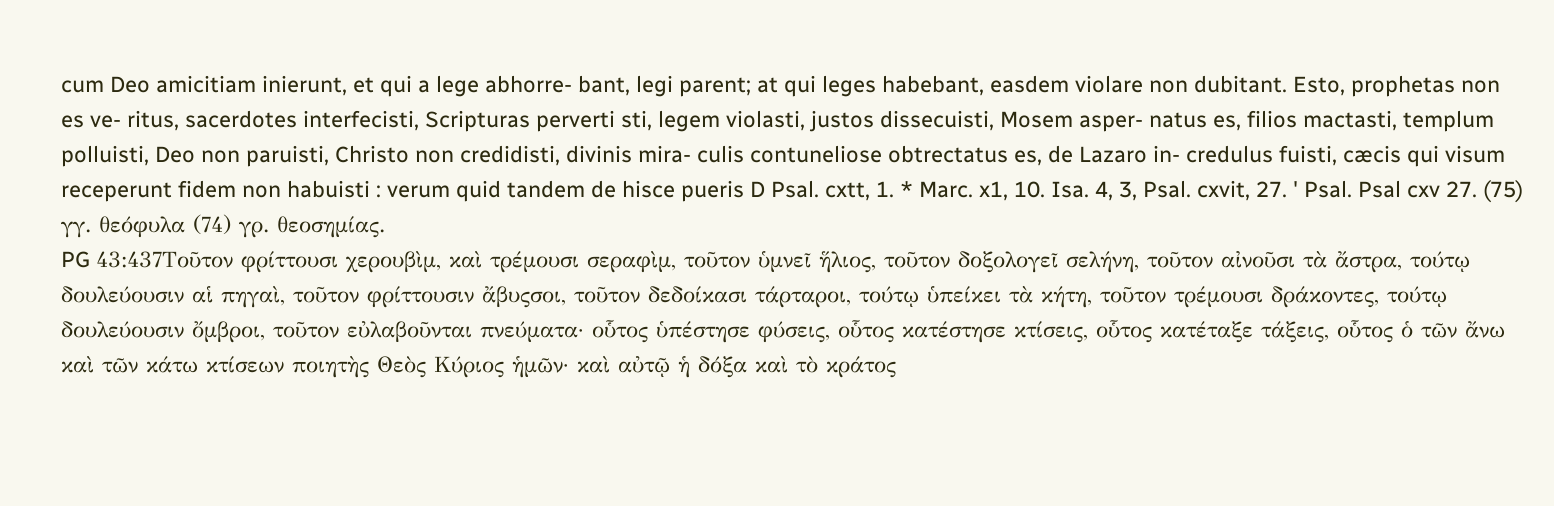cum Deo amicitiam inierunt, et qui a lege abhorre- bant, legi parent; at qui leges habebant, easdem violare non dubitant. Esto, prophetas non es ve- ritus, sacerdotes interfecisti, Scripturas perverti sti, legem violasti, justos dissecuisti, Mosem asper- natus es, filios mactasti, templum polluisti, Deo non paruisti, Christo non credidisti, divinis mira- culis contuneliose obtrectatus es, de Lazaro in- credulus fuisti, cæcis qui visum receperunt fidem non habuisti : verum quid tandem de hisce pueris D Psal. cxtt, 1. * Marc. x1, 10. Isa. 4, 3, Psal. cxvit, 27. ' Psal. Psal cxv 27. (75) γγ. θεόφυλα (74) γρ. θεοσημίας.
PG 43:437Τοῦτον φρίττουσι χερουβὶμ, καὶ τρέμουσι σεραφὶμ, τοῦτον ὑμνεῖ ἥλιος, τοῦτον δοξολογεῖ σελήνη, τοῦτον αἰνοῦσι τὰ ἄστρα, τούτῳ δουλεύουσιν αἱ πηγαὶ, τοῦτον φρίττουσιν ἄβυςσοι, τοῦτον δεδοίκασι τάρταροι, τούτῳ ὑπείκει τὰ κήτη, τοῦτον τρέμουσι δράκοντες, τούτῳ δουλεύουσιν ὄμβροι, τοῦτον εὐλαβοῦνται πνεύματα· οὗτος ὑπέστησε φύσεις, οὗτος κατέστησε κτίσεις, οὗτος κατέταξε τάξεις, οὗτος ὁ τῶν ἄνω καὶ τῶν κάτω κτίσεων ποιητὴς Θεὸς Κύριος ἡμῶν· καὶ αὐτῷ ἡ δόξα καὶ τὸ κράτος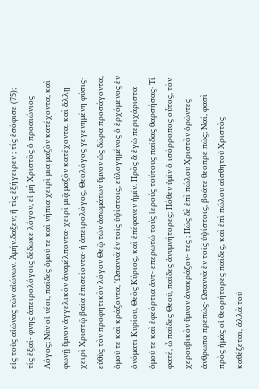εἰς τοὺς αἰῶνας τῶν αἰώνων. Ἀμήν.δαξεν; ἢ τὶς ἐξήγειρεν ; τίς ἐσόφισε (75); τίς ἐξαί- φνης ἀπειρολόγοις δέδωκε λόγον, εἰ μὴ Χριστὸς ὁ προαιώνιος Λόγος; Νῦν οἱ νέοι, παῖδες ὁμοῦ τε καὶ νήπια χειρὶ μια μαζὸν κατέχοντα, καὶ φωνῇ ὕμνον ἀγγελικὸν ἀναμέλποντα· χειρὶ μιᾷ μαζὸν κατέχοντα. καὶ ἄλλῃ χειρὶ Χριστῷ βαῖα ἐπισείοντα· ἡ ἀπειρολόγος, Θεολόγος γεγενημένη φύσις· εὐθὺς τὸν προφητικὸν λόγον Θεῷ τῶν ἀσωμάτων ὕμνον ὡς δῶρα προσάγοντα, ὁμοῦ τε καὶ κράζοντα, 'Ωσαννὰ ἐν τοῖς ὑψίστοις, εὐλογημένος ὁ ἐρχόμενος ἐν ὀνόματι Κυρίου, Θεὸς Κύριος, καὶ ἐπέφανεν ἡμῖν. Πρὸς ἃ ἐγὼ περιχάριστα ὁμοῦ τε καὶ ἐφεόρτια ἀντ- επερωτώ τούς ἱερούς τούτους παῖδας θαρσήσας· Τί φατέ, ὦ παῖδες Θεοῦ, παῖδες ἀνυμνήτορες; Πόθεν ὑμῖν ὁ ισόρροπος οὗτος, τὸν χερουβικὸν ὕμνον ἀνακράζον- τες ; Πῶς δὲ ἐπὶ πώλου Χριστὸν ὁρῶντες ἀνθρωπο πρεπῶς· Ωσαννὰ ἐν τοῖς ὑψίστοις, βοᾶτε θεοπρε πῶς; Ναί, φασὶ πρὸς ἡμᾶς οἱ θεορήτορες παῖδες, καὶ ἐπὶ πώλου αἰσθητοῦ Χριστὸς καθέζεται, ἀλλὰ τοῦ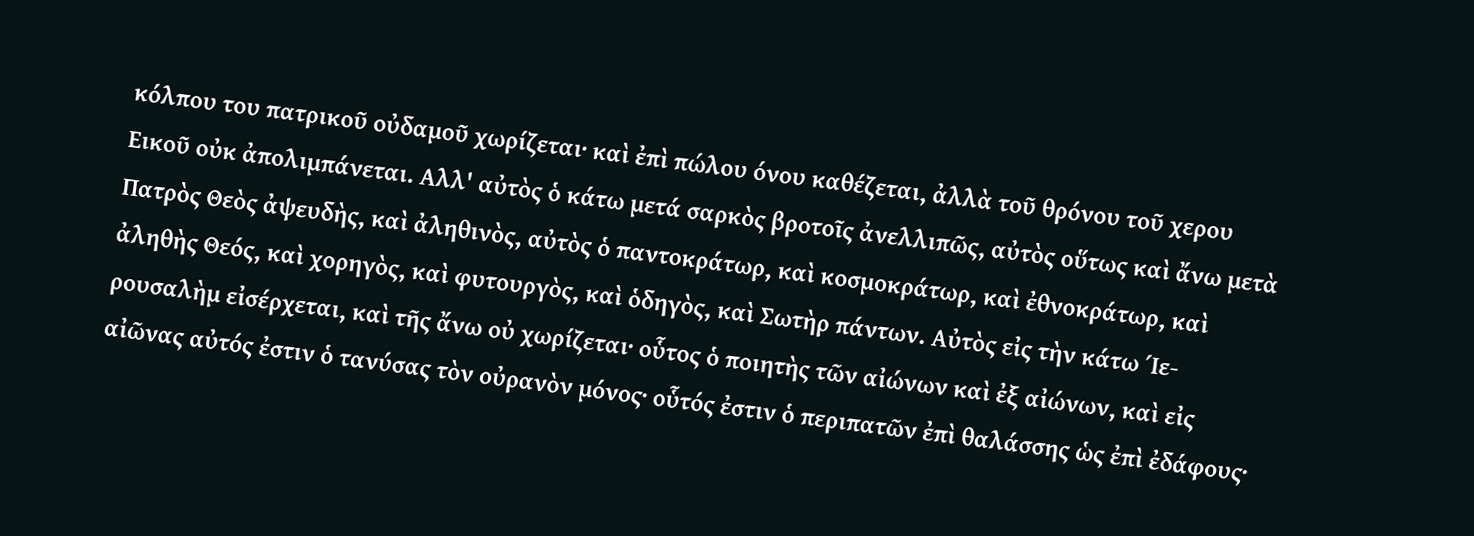κόλπου του πατρικοῦ οὐδαμοῦ χωρίζεται· καὶ ἐπὶ πώλου όνου καθέζεται, ἀλλὰ τοῦ θρόνου τοῦ χερου Εικοῦ οὐκ ἀπολιμπάνεται. Αλλ' αὐτὸς ὁ κάτω μετά σαρκὸς βροτοῖς ἀνελλιπῶς, αὐτὸς οὕτως καὶ ἄνω μετὰ Πατρὸς Θεὸς ἀψευδὴς, καὶ ἀληθινὸς, αὐτὸς ὁ παντοκράτωρ, καὶ κοσμοκράτωρ, καὶ ἐθνοκράτωρ, καὶ ἀληθὴς Θεός, καὶ χορηγὸς, καὶ φυτουργὸς, καὶ ὁδηγὸς, καὶ Σωτὴρ πάντων. Αὐτὸς εἰς τὴν κάτω Ίε- ρουσαλὴμ εἰσέρχεται, καὶ τῆς ἄνω οὐ χωρίζεται· οὗτος ὁ ποιητὴς τῶν αἰώνων καὶ ἐξ αἰώνων, καὶ εἰς αἰῶνας αὐτός ἐστιν ὁ τανύσας τὸν οὐρανὸν μόνος· οὗτός ἐστιν ὁ περιπατῶν ἐπὶ θαλάσσης ὡς ἐπὶ ἐδάφους·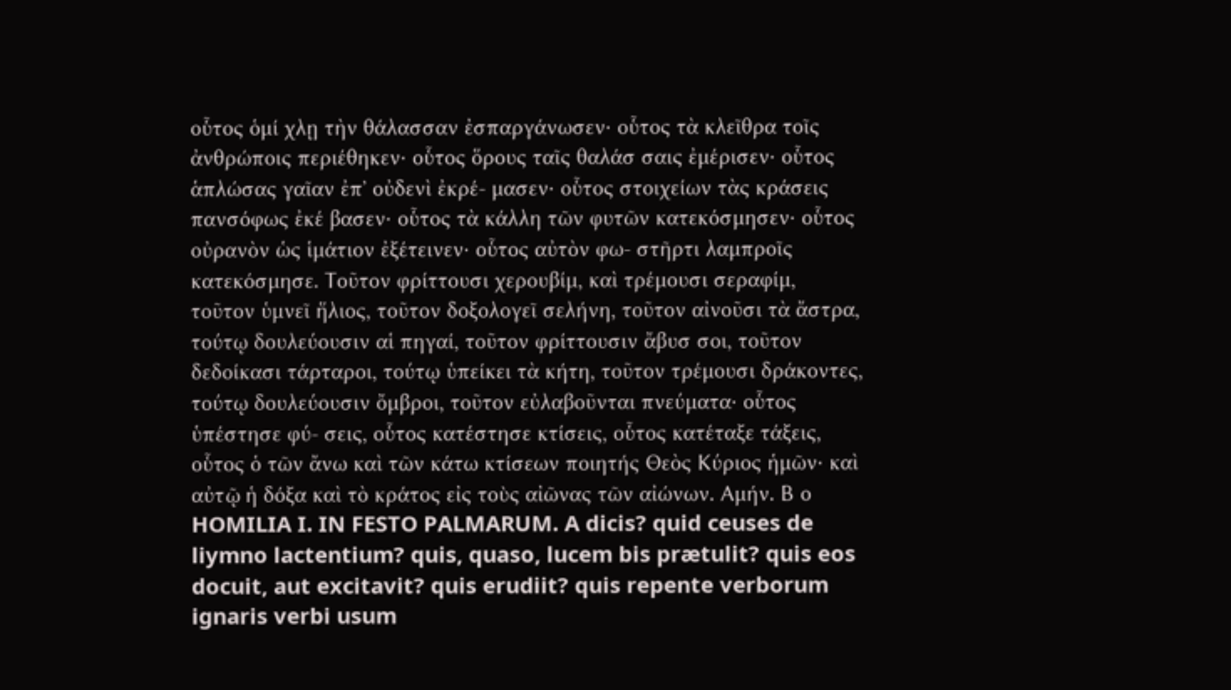οὗτος ὁμί χλῃ τὴν θάλασσαν ἐσπαργάνωσεν· οὗτος τὰ κλεῖθρα τοῖς ἀνθρώποις περιέθηκεν· οὗτος ὅρους ταῖς θαλάσ σαις ἐμέρισεν· οὗτος ἁπλώσας γαῖαν ἐπ᾽ οὐδενὶ ἐκρέ- μασεν· οὗτος στοιχείων τὰς κράσεις πανσόφως ἐκέ βασεν· οὗτος τὰ κάλλη τῶν φυτῶν κατεκόσμησεν· οὗτος οὐρανὸν ὡς ἱμάτιον ἐξέτεινεν· οὗτος αὐτὸν φω- στῆρτι λαμπροῖς κατεκόσμησε. Τοῦτον φρίττουσι χερουβίμ, καὶ τρέμουσι σεραφίμ, τοῦτον ὑμνεῖ ἥλιος, τοῦτον δοξολογεῖ σελήνη, τοῦτον αἰνοῦσι τὰ ἄστρα, τούτῳ δουλεύουσιν αἱ πηγαί, τοῦτον φρίττουσιν ἄβυσ σοι, τοῦτον δεδοίκασι τάρταροι, τούτῳ ὑπείκει τὰ κήτη, τοῦτον τρέμουσι δράκοντες, τούτῳ δουλεύουσιν ὄμβροι, τοῦτον εὐλαβοῦνται πνεύματα· οὗτος ὑπέστησε φύ- σεις, οὗτος κατέστησε κτίσεις, οὗτος κατέταξε τάξεις, οὗτος ὁ τῶν ἄνω καὶ τῶν κάτω κτίσεων ποιητής Θεὸς Κύριος ἡμῶν· καὶ αὐτῷ ἡ δόξα καὶ τὸ κράτος εἰς τοὺς αἰῶνας τῶν αἰώνων. Αμήν. Β ο HOMILIA I. IN FESTO PALMARUM. A dicis? quid ceuses de liymno lactentium? quis, quaso, lucem bis prætulit? quis eos docuit, aut excitavit? quis erudiit? quis repente verborum ignaris verbi usum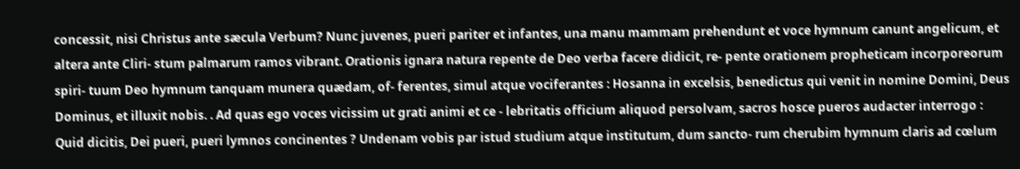concessit, nisi Christus ante sæcula Verbum? Nunc juvenes, pueri pariter et infantes, una manu mammam prehendunt et voce hymnum canunt angelicum, et altera ante Cliri- stum palmarum ramos vibrant. Orationis ignara natura repente de Deo verba facere didicit, re- pente orationem propheticam incorporeorum spiri- tuum Deo hymnum tanquam munera quædam, of- ferentes, simul atque vociferantes : Hosanna in excelsis, benedictus qui venit in nomine Domini, Deus Dominus, et illuxit nobis. . Ad quas ego voces vicissim ut grati animi et ce - lebritatis officium aliquod persolvam, sacros hosce pueros audacter interrogo : Quid dicitis, Dei pueri, pueri lymnos concinentes ? Undenam vobis par istud studium atque institutum, dum sancto- rum cherubim hymnum claris ad cœlum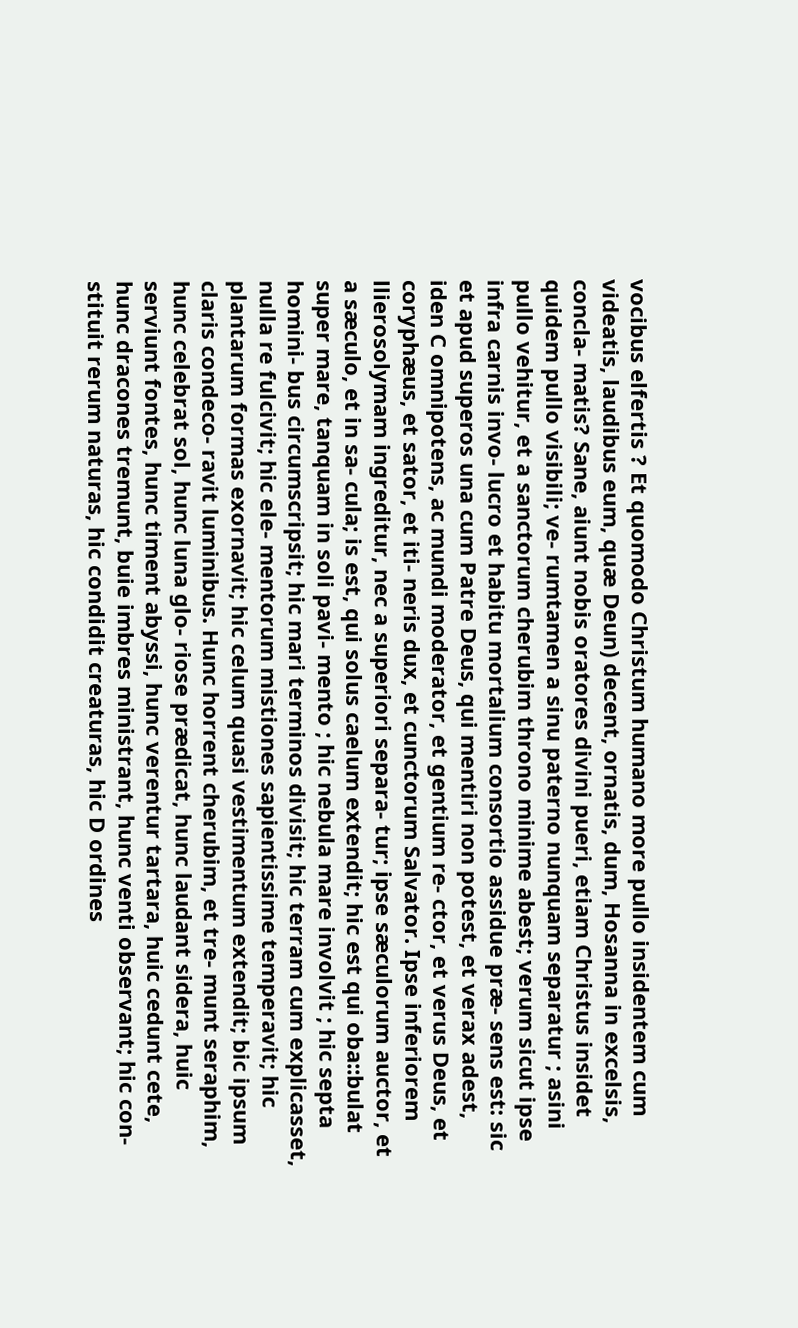vocibus elfertis ? Et quomodo Christum humano more pullo insidentem cum videatis, laudibus eum, quæ Deun) decent, ornatis, dum, Hosanna in excelsis, concla- matis? Sane, aiunt nobis oratores divini pueri, etiam Christus insidet quidem pullo visibili; ve- rumtamen a sinu paterno nunquam separatur ; asini pullo vehitur, et a sanctorum cherubim throno minime abest; verum sicut ipse infra carnis invo- lucro et habitu mortalium consortio assidue præ- sens est: sic et apud superos una cum Patre Deus, qui mentiri non potest, et verax adest, iden C omnipotens, ac mundi moderator, et gentium re- ctor, et verus Deus, et coryphæus, et sator, et iti- neris dux, et cunctorum Salvator. Ipse inferiorem llierosolymam ingreditur, nec a superiori separa- tur; ipse sæculorum auctor, et a sæculo, et in sa- cula; is est, qui solus caelum extendit; hic est qui oba::bulat super mare, tanquam in soli pavi- mento ; hic nebula mare involvit ; hic septa homini- bus circumscripsit; hic mari terminos divisit; hic terram cum explicasset, nulla re fulcivit; hic ele- mentorum mistiones sapientissime temperavit; hic plantarum formas exornavit; hic celum quasi vestimentum extendit; bic ipsum claris condeco- ravit luminibus. Hunc horrent cherubim, et tre- munt seraphim, hunc celebrat sol, hunc luna glo- riose prædicat, hunc laudant sidera, huic serviunt fontes, hunc timent abyssi, hunc verentur tartara, huic cedunt cete, hunc dracones tremunt, buie imbres ministrant, hunc venti observant; hic con- stituit rerum naturas, hic condidit creaturas, hic D ordines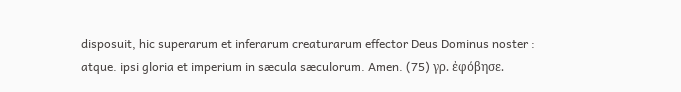disposuit, hic superarum et inferarum creaturarum effector Deus Dominus noster : atque. ipsi gloria et imperium in sæcula sæculorum. Amen. (75) γρ. ἐφόβησε.